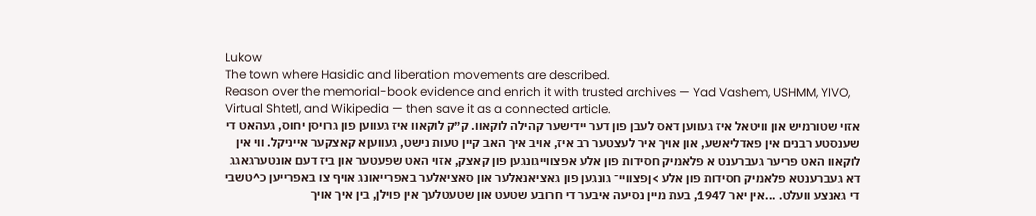Lukow
The town where Hasidic and liberation movements are described.
Reason over the memorial-book evidence and enrich it with trusted archives — Yad Vashem, USHMM, YIVO, Virtual Shtetl, and Wikipedia — then save it as a connected article.
אזוי שטורמיש און וויטאל איז געווען דאס לעבן פון דער יידישער קהילה לוקאוו. ק״ק לוקאוו איז געווען פון גרויסן יחוס, געהאט די שענסטע רבנים אין פאדליאשע, און אויך איר לעצטער רב איז, אויב איך האב קיין טעות נישט, געוועןא קאצקער אייניקל. ווי אין לוקאוו האט פריער געברענט א פלאמיק חסידות פון אלע אפצווייגונגען פון קאצק, אזוי האט שפעטער און ביז דעם אונטערגאגג דא געברענטא פלאמיק חסידות פון אלע >ןפצוויי־ גונגען פון גאציאנאלער און סאציאלער באפרייאונג אויף צו באפרייען כ^טשבי די גאנצע וועלט. ...אין יאר 1947, בעת מיין נסיעה איבער די חרובע שטעט און שטעטלעך אין פוילן, בין איך אויך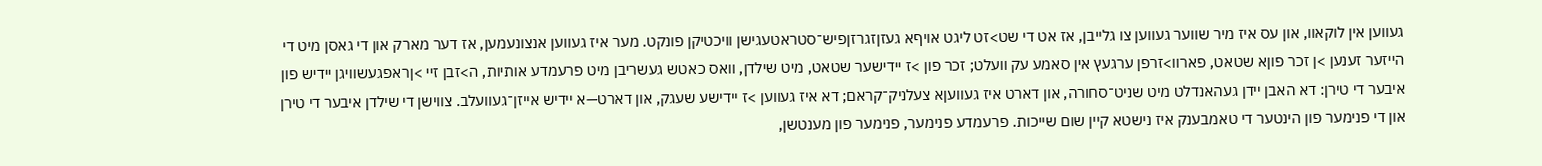געװען אין לוקאוו, און עס איז מיר שווער געווען צו גלייבן, אז אט די שט>זט ליגט אויףא געזןזגרזןפיש־סטראטעגישן וויכטיקן פונקט. מער איז געווען אנצונעמען, אז דער מארק און די גאסן מיט די הייזער זענען >ן זכר פוןא שטאט, פארוו>זרפן ערגעץ אין סאמע עק וועלט; זכר פון >ז יידישער שטאט, מיט שילדן, וואס כאטש געשריבן מיט פרעמדע אותיות, ה>זבן זיי >ןראפגעשוויגן יידיש פון איבער די טירן: דא האבן יידן געהאנדלט מיט שניט־סחורה, און דארט איז געוועןא צעלניק־קראם; דא איז געווען >ז יידישע שעגק, און דארט—א יידיש אייזן־געוועלב. צווישן די שילדן איבער די טירן און די פנימער פון הינטער די טאמבענק איז נישטא קיין שום שייכות. פרעמדע פנימער, פנימער פון מענטשן,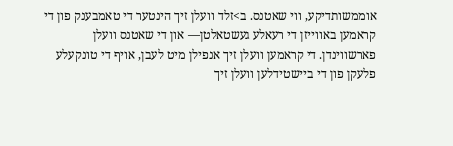אוממשותדיקע, ווי שאטנס. ב>זלד וועלן זיך הינטער די טאמבענק פון די קראמען באווייזן די רעאלע געשטאלטן— און די שאטנס וועלן פארשווינדן. די קראמען וועלן זיך אנפילן מיט לעבן, אויף די טונקעלע פלעקן פון די ביישטידלען וועלן זיך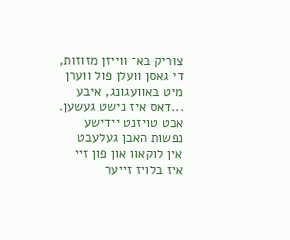צוריק בא־ ווייזן מזוזות, די גאסן וועלן פול ווערן מיט באוועגונג, איבע ...דאס איז נישט געשען. אכט טויזנט יידישע נפשות האבן געלעבט אין לוקאוו און פון זיי איז בלויז זייער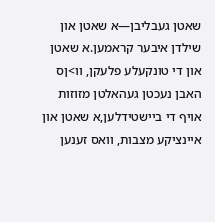שאטן געבליבן—א שאטן און שילדן איבער קראמען.א שאטן און די טונקעלע פלעקן, וו>ןס האבן נעכטן געהאלטן מזוזות אויף די ביישטידלען,א שאטן און איינציקע מצבות, וואס זענען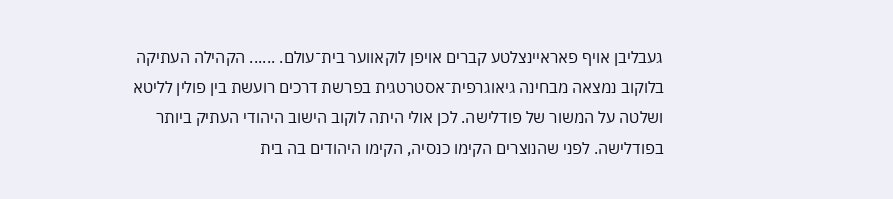געבליבן אויף פאראיינצלטע קברים אויפן לוקאווער בית־עולם. ...... הקהילה העתיקה בלוקוב נמצאה מבחינה גיאוגרפית־אסטרטגית בפרשת דרכים רועשת בין פולין לליטא ושלטה על המשור של פודלישה. לכן אולי היתה לוקוב הישוב היהודי העתיק ביותר בפודלישה. לפני שהנוצרים הקימו כנסיה, הקימו היהודים בה בית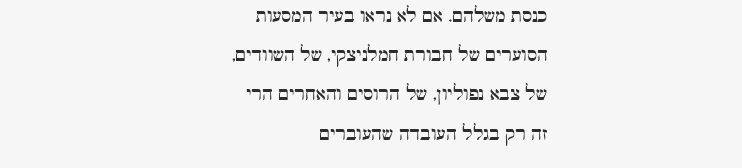כנסת משלהם. אם לא נראו בעיר המסעות הסוערים של חבורת חמלניצקי, של השוודים, של צבא נפוליון, של הרוסים והאחרים הרי זה רק בגלל העובדה שהעוברים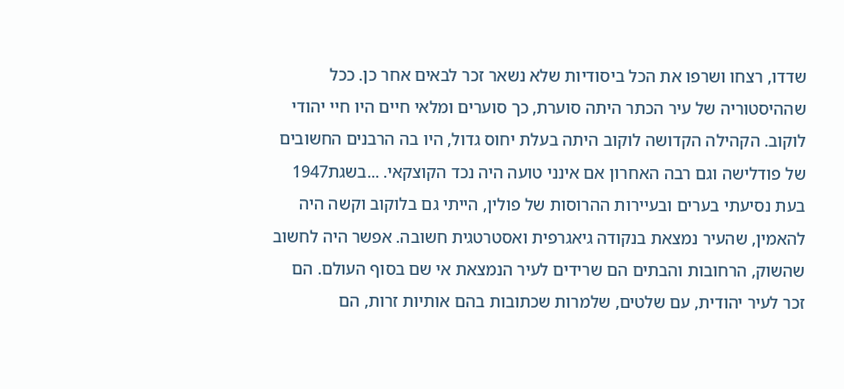שדדו, רצחו ושרפו את הכל ביסודיות שלא נשאר זכר לבאים אחר כן. ככל שההיסטוריה של עיר הכתר היתה סוערת, כך סוערים ומלאי חיים היו חיי יהודי לוקוב. הקהילה הקדושה לוקוב היתה בעלת יחוס גדול, היו בה הרבנים החשובים של פודלישה וגם רבה האחרון אם אינני טועה היה נכד הקוצקאי. ...בשגת1947 בעת נסיעתי בערים ובעיירות ההרוסות של פולין, הייתי גם בלוקוב וקשה היה להאמין, שהעיר נמצאת בנקודה גיאגרפית ואסטרטגית חשובה. אפשר היה לחשוב שהשוק, הרחובות והבתים הם שרידים לעיר הנמצאת אי שם בסוף העולם. הם זכר לעיר יהודית, עם שלטים, שלמרות שכתובות בהם אותיות זרות, הם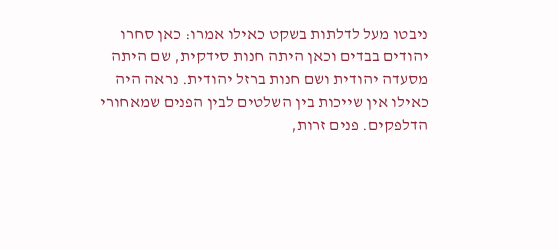ניבטו מעל לדלתות בשקט כאילו אמרו: כאן סחרו יהודים בבדים וכאן היתה חנות סידקית, שם היתה מסעדה יהודית ושם חנות ברזל יהודית. נראה היה כאילו אין שייכות בין השלטים לבין הפנים שמאחורי הדלפקים. פנים זרות,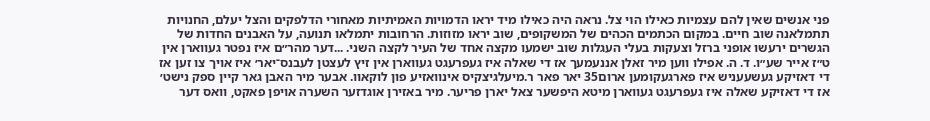פני אנשים שאין להם עצמיות כאילו הױ צל. נראה היה כאילו מיד יראו הדמויות האמיתיות מאחורי הדלפקים והצל יעלם, החנויות תתמלאנה שוב חיים. במקום הכתמים הכהים של המשקופים, שוב יראו מזוזות. הרחובות יתמלאו תנועה, על האבנים החדות של הגשרים ירעשו אופני ברזל וצעקות בעלי העגלות שוב ישמעו מקצה אחד של העיר לקצה השני. ...דער מהר״ם איז נפטר געװארן אין ט״ז אײר שע״ו. ד. ה. אפילו װען מיר זאלן אננעמעך אז די שאלה איז געפרעגט געװארן אין זיץ לעצטן לעבנס־יאר׳ איז אויך צו זען אז די דאזיקע געשעעניש איז פארגעקומען ארום35 יאר פאר ר.מיעלגיצקיס אינװאזיע פון לוקאװ. אבער מיר האבן גאר קײן ספק נישט׳ אז די דאזיקע שאלה איז געפרעגט געװארן מיטא היפשער צאל יארן פריער. מיר באזירן אוגדזער השערה אויפן פאקט, וואס דער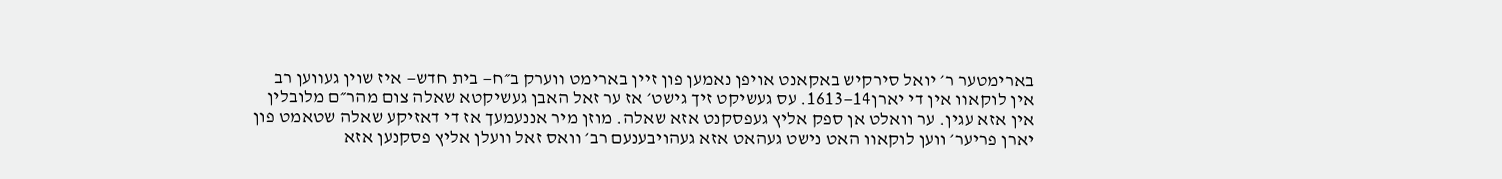בארימטער ר׳ יואל סירקיש באקאנט אויפן נאמען פון זײן בארימט װערק ב״ח— בית חדש— איז שוין געװען רב אין לוקאװ אין די יארן14—1613. עס געשיקט זיך גישט׳ אז ער זאל האבן געשיקטא שאלה צום מהר״ם מלובלין אין אזא עגין. ער וואלט אן ספק אליץ געפסקנט אזא שאלה. מוזן מיר אננעמעך אז די דאזיקע שאלה שטאמט פון יארן פריער׳ ווען לוקאװ האט נישט געהאט אזא געהויבענעם רב׳ װאס זאל װעלן אליץ פסקנען אזא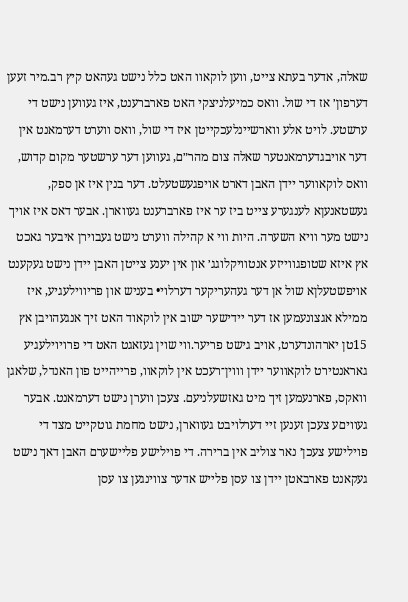שאלה, אדער בעתא צײט, װען לוקאװ האט כלל נישט געהאט קיץ רב.מיר זעען דערפון׳ אז די שול. וואס כמיעלניצקי האט פארברענט, איז געװען נישט די ערשטע. לויט אלע ווארשײנלעכקײטן איז די שול, װאס װערט דערמאנט אין דער אויבגדערמאנטער שאלה צום מהר״ם, געװען דער ערשטער מקום קדוש, װאס לוקאװער יידן האבן דארט אויפגעשטעלט. דער בנין איז אן ספק, געשטאנעןא לענגערע צײט ביז ער איז פארברענט געװארן. אבער דאס איז אויך נישט מער װיא השערה. היות װי א קהילה װערט נישט געבוירן איבער גאכט אץ איזא שטופגוױיזע אנטװיקלוגג׳ און אין יענע צײטן האבן ײדן נישט געקענט אויפשטעלןא שול אן דער געהעריקער דערלוי• בעניש און פריוױלעגיע, איז ממילא אגצונעמען אז דער ײדישער ישוב אין לוקאוד האט זיך אנגעהויבן אץ 15טן יארהונדערט, אויב גישט פריער.װי שוין געזאגט האט די פרױוילעגיע גאראנטירט לוקאװער יידן װוין־רעכט אין לוקאװ, פרײהײט פון האנדל, שלאגן װאקס, פארנעמען זיך מיט גאזשעלניעם. צעכן װערן נישט דערמאנט. אבער געװיםע צעכן זענען זײ דערלויבט געװארן, נישט מחמת גוטקײט מצד די פוילישע צעכן׳ נאר צוליב אין ברירה. די פוילישע פלײשערם האבן דאך נישט געקאנט פארבאטן יידן צו עסן פלײש אדער צװינגען צו עסן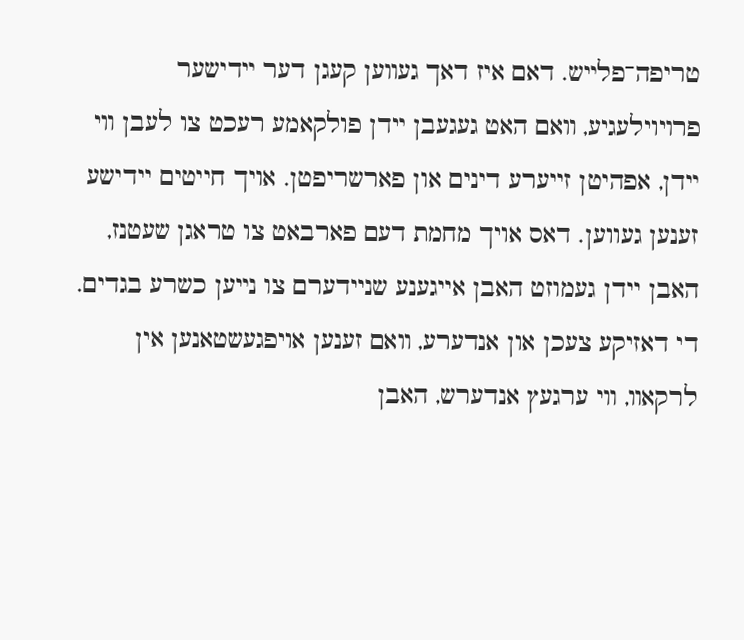טריפה־פלײש. דאם איז דאך געװען קעגן דער ײדישער פרױוילעגיע, װאם האט געגעבן ײדן פולקאמע רעכט צו לעבן װי ײדן, אפהיטן זייערע דינים און פארשריפטן. אויך חייטים יידישע זענען געווען. דאס אויך מחמת דעם פארבאט צו טראגן שעטנז, האבן יידן געמוזט האבן אייגענע שניידערם צו נײען כשרע בגדים. די דאזיקע צעכן און אנדערע, װאם זענען אויפגעשטאנען אין לרקאװ, װי ערגעץ אנדערש, האבן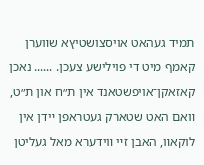תמיד געהאט אויסצושטיץא שװערן קאמף מיט די פוילישע צעכן. ...... נאכן קאזאקן־אויפשטאנד אין ת״ח און ת״ט, װאם האט שטארק געטראפן ײדן אין לוקאװ, האבן זײ װידערא מאל געליטן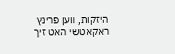היזקות, װען פרינץ ראקאטשי האט זיך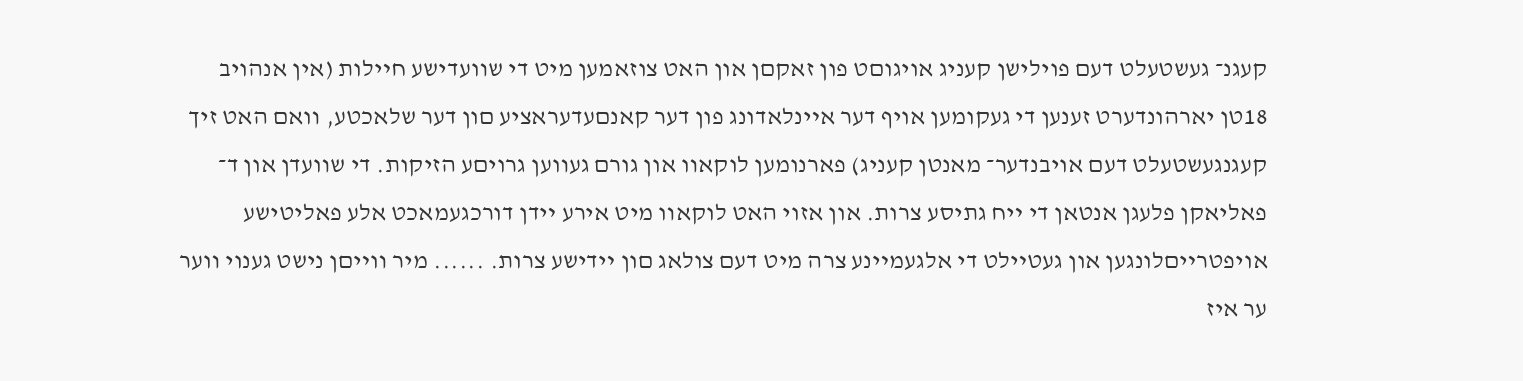קעגנ־ געשטעלט דעם פוילישן קעניג אויגוםט פון זאקםן און האט צוזאמען מיט די שװעדישע חײלות (אין אנהויב 18טן יארהונדערט זענען די געקומען אויף דער אײנלאדונג פון דער קאנםעדעראציע םון דער שלאכטע, װאם האט זיך קעגנגעשטעלט דעם אויבנדער־ מאנטן קעניג) פארנומען לוקאװ און גורם געװען גרויםע הזיקות. די שװעדן און ד־ פאליאקן פלעגן אנטאן די ײח גתיסע צרות. און אזוי האט לוקאװ מיט אירע ײדן דורכגעמאכט אלע פאליטישע אויפטרײםלונגען און געטײלט די אלגעמײנע צרה מיט דעם צולאג םון ײדישע צרות. ...... מיר װײםן נישט גענוי װער ער איז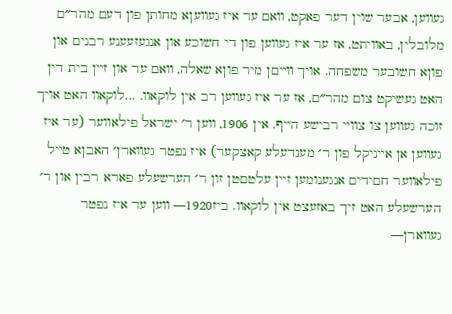געװען, אבער שוין דער פאקט, װאם ער איז געװעןא מחותן פון דעם מהר״ם מלובלין, באװיתט, אז ער איז געװען פון די חשוכע און אנגעזעענע רבנים און פוןא חשובער משפחה. אויך װײםן מיר פוןא שאלה, װאם ער און זײן בית דין האט געשיקט צום מהר״ם, אז ער איז געװען רב אין לוקאװ. ...לוקאװ האט אויך זוכה געװען צו צװײ רבישע הײף. אין 1906, װען ר׳ ישראל פילאװער (ער איז געװען אן אײניקל פון ר׳ מענדעלע קאצקער) איז נפטר געװארן׳ האבןא טײל פילאװער חםידים אנגענומען זײן עלטםטן זון ר׳ הערשעלע פארא רבין און ר׳ הערשעלע האט זיך באזעצט אין לוקאװ. ביז1920— װען ער איז נפטר געװארן—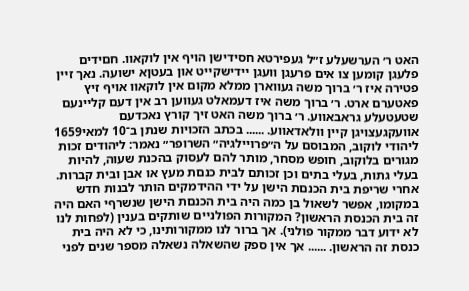האט ר׳ הערשעלע ז״ל געפירטא חסידישן הויף אין לוקאװ. חםידים פלעגן קומען צו אים פרעגן װעגן ײדישקײט און בעטןא ישועה. נאך זײן פטירה איז ר׳ ברוך משה געװארן ממלא מקום אין לוקאװ אויף זיץ פאטערם ארט. ר׳ ברוך משה איז דעמאלט געװען רב אין דעם קלײנעם שטעטעלע גראבאװע. ר׳ ברוך משה האט זיך קורץ נאכדעם אװעקגעצויגן קײן װלאדאװע. ...... בכתב הזכויות שנתן ב־10 למאי1659 ליהודי לוקוב, המבוסם על ה״פרױילגיה״ השרופר״ נאמר: ליהודים זכות מגורים בלוקוב, חופש מסחר, מותר להם לעסוק בהכנת שעוה, להיות בעלי גתות, בעלי בתים וכן זכותם לבית כנםת מעץ או אבן ובית קברות. אחרי שריפת בית הכנםת הישן על ידי ההידמקים הותר לבנות חדש במקומו, אפשר לשאול בן כמה היה בית הכנםת הישן שנשרףי האם היה זה בית הכנסת הראשון? המקורות הפולנײם שותקים בענין (לפחות לנו לא ידוע דבר ממקור פולני). אך ברור לנו ממקורותינו, כי לא היה בית כנסת זה הראשון. ...... אך אין ספק שהשאלה נשאלה מספר שנים לפני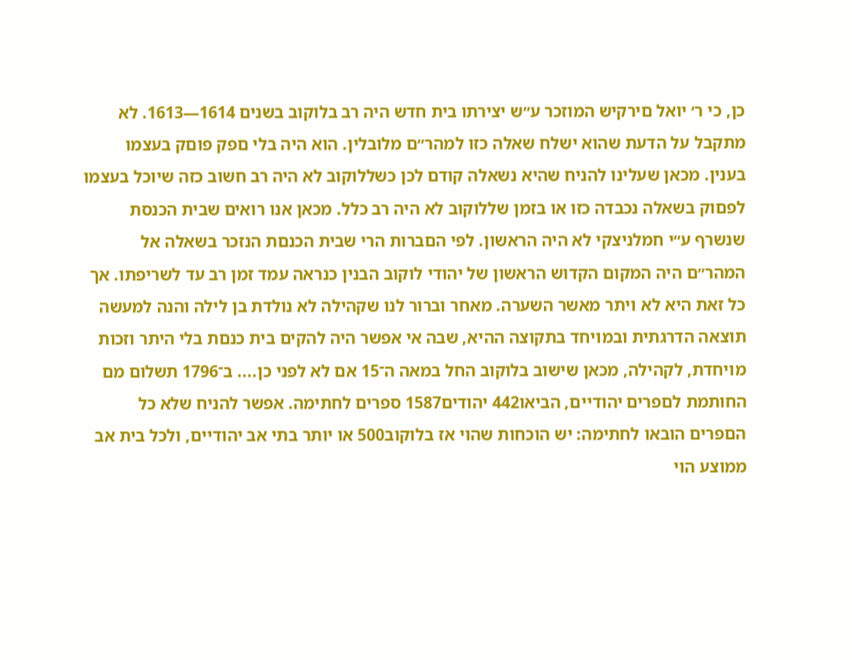כן, כי ר׳ יואל םירקיש המוזכר ע״ש יצירתו בית חדש היה רב בלוקוב בשנים 1614—1613. לא מתקבל על הדעת שהוא ישלח שאלה כזו למהר״ם מלובלין. הוא היה בלי םפק פוםק בעצמו בענין. מכאן שעלינו להניח שהיא נשאלה קודם לכן כשללוקוב לא היה רב חשוב כזה שיוכל בעצמו לפםוק בשאלה נכבדה כזו או בזמן שללוקוב לא היה רב כלל. מכאן אנו רואים שבית הכנסת שנשרף ע״י חמלניצקי לא היה הראשון. לפי הםברות הרי שבית הכנםת הנזכר בשאלה אל המהר״ם היה המקום הקדוש הראשון של יהודי לוקוב הבנין כנראה עמד זמן רב עד לשריפתו. אך כל זאת היא לא ױתר מאשר השערה. מאחר וברור לנו שקהילה לא נולדת בן לילה והנה למעשה תוצאה הדרגתית ובמױחד בתקוצה ההיא, שבה אי אפשר היה להקים בית כנםת בלי היתר וזכות מױחדת, לקהילה, מכאן שישוב בלוקוב החל במאה ה־15 אם לא לפני כן.... ב־1796 תשלום מם החותמת לםפרים יהודײם, הביאו442 יהודים1587 ספרים לחתימה. אפשר להניח שלא כל הםפרים הובאו לחתימה: יש הוכחות שהױ אז בלוקוב500 או יותר בתי אב יהודײם, ולכל בית אב ממוצע הױ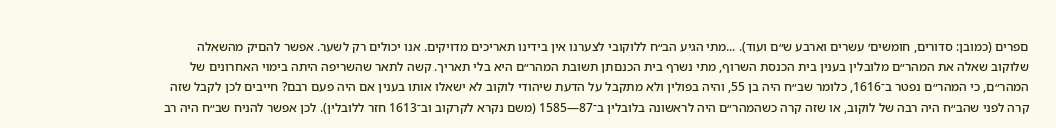םפרים (כמובן: סדורים, חומשים׳ עשרים וארבע ש״ם ועוד). ...מתי הגיע הב״ח ללוקובי לצערנו אין בידינו תאריכים מדויקים. אנו יכולים רק לשער. אפשר להםיק מהשאלה שלוקוב שאלה את המהר״ם מלובלין בענין בית הכנסת השרוף, מתי נשרף בית הכנםתן תשובת המהר״ם היא בלי תאריך. קשה לתאר שהשריפה היתה בימױ האחרונים של המהר״ם, כי המהר״ם נפטר ב־1616, כלומר שב״ח היה בן 55, והיה בפולין ולא מתקבל על הדעת שיהודי לוקוב לא ישאלו אותו בענין אם היה פעם רבם? חײבים לכן לקבל שזה קרה לפני שהב״ח היה רבה של לוקוב, או שזה קרה כשהמהר״ם היה לראשונה בלובלין ב־87—1585 (משם נקרא לקרקוב וב־1613 חזר ללובלין). לכן אפשר להניח שב״ח היה רב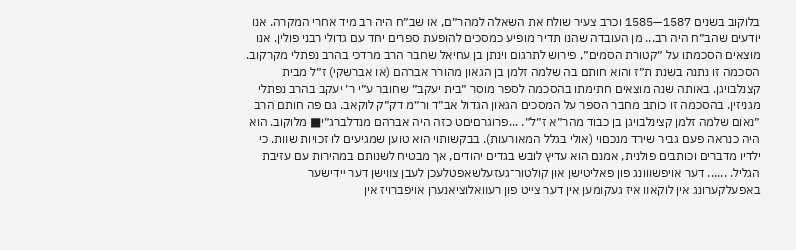בלוקוב בשנים 1587—1585 וכרב צעיר שולח את השאלה למהר״ם, או שב״ח היה רב מיד אחרי המקרה. אנו יודעים שהב״ח היה רב... מן העובדה שהנו תדיר מופיע כמסכים להופעת ספרים יחד עם גדולי רבני פולין. אנו מוצאים הסכמתו על ״קטורת הסמים״, פירוש לתרגום ױנתן בן עחיאל שחבר הרב מרדכי בהרב נפתלי מקרקוב. הסכמה זו נתנה בשנת ת״ז והוא חותם בה שלמה זלמן בן הגאון מהורר אברהם (או אברשקי) ז״ל מבית קצנלבויגן. באותה שנה מוצאים חתימתו בהסכמה לספר מוסר ״בית יעקב״ שחובר ע״י ר׳ יעקב בהרב נפתלי מגניזין. בהסכמה זו כותב מחבר הספר על המסכים הגאון הגדול אב״ד ור״מ דק״ק לוקאב. גם פה חותם הרב ״נאום שלמה זלמן קצינלבויגן בן כבוד מהר״א ז״ל״. ...פרוגרםיםט כזה היה אברהם מנדלברג״י■ מלוקוב. הוא היה כנראה פעם גביר שירד מנכםױ (אולי בגלל המאורעות). בבקשותױ הוא טוען שמגיעים לו זכויות שװת. כי ילדיו מדברים וכותבים פולנית, אמנם הוא עדיץ לובש בגדים יהודים, אך מבטיח לשנותם במהירות עם עזיבת הגליל. ...... דער אויפשװונג פון פאליטישן און קולטור־געזעלשאפטלעכן לעבן צװישן דער ײדישער באפעלקערונג אין לוקאװ איז געקומען אין דער צײט פון רעװאלוציאנערן אויפברויז אין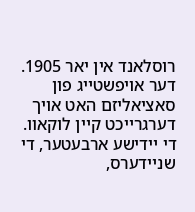רוסלאנד אין יאר 1905. דער אויפשטײג פון סאציאליזם האט אויך דערגרײכט קײן לוקאװ. די ײדישע ארבעטער, די שנײדערס,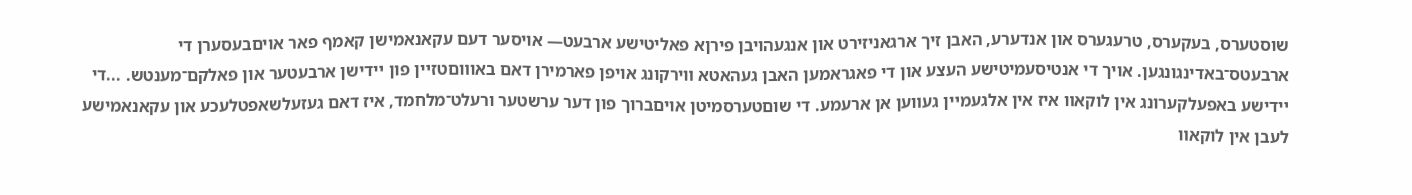שוסטערס, בעקערס, טרעגערס און אנדערע, האבן זיך ארגאניזירט און אנגעהויבן פירןא פאליטישע ארבעט— אויסער דעם עקאנאמישן קאמף פאר אויםבעסערן די ארבעטס־באדינגונגען. אויך די אנטיסעמיטישע העצע און די פאגראמען האבן געהאטא װירקונג אויפן פארמירן דאם באוװםטזײן פון ײדישן ארבעטער און פאלקם־מענטש. ...די ײדישע באפעלקערונג אין לוקאװ איז אין אלגעמײן געװען אן ארעמע. די שוםטערסמיטן אויםברוך פון דער ערשטער ורעלט־מלחמד, איז דאם געזעלשאפטלעכע און עקאנאמישע לעבן אין לוקאװ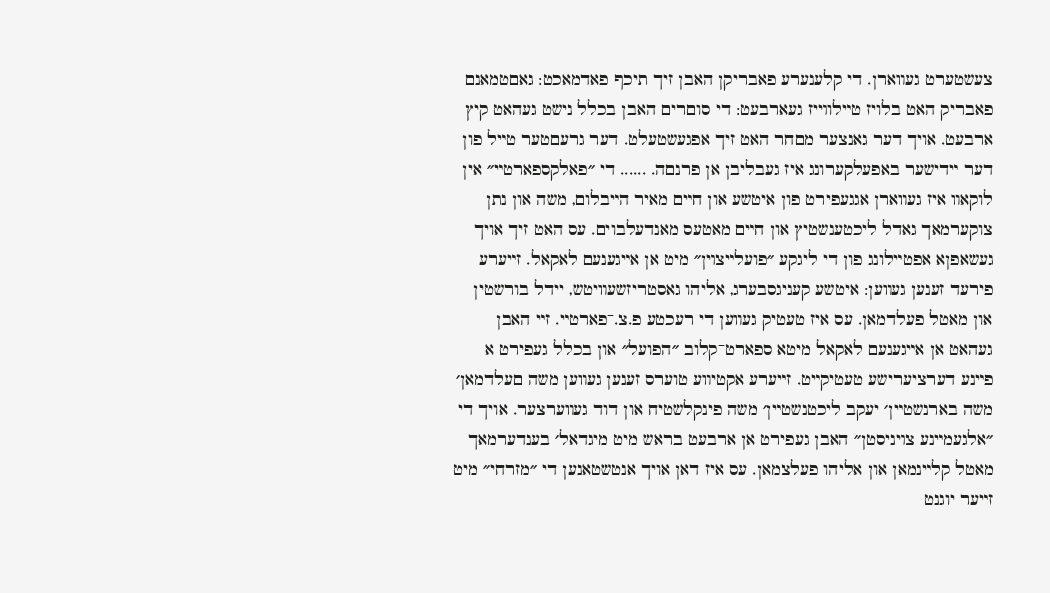צעשטערט געװארן. די קלענערע פאבריקן האבן זיך תיכף פאדמאכט: גאםטמאנם פאבריק האט בלויז טײלוױיז געארבעט: די סוםרים האבן בכלל נישט געהאט קיץ ארבעט. אויך דער גאנצער מםחר האט זיך אפגעשטעלט. דער גרעםטער טײל פון דער ײדישער באפעלקערונג איז געבליבן אן פרנםה. ...... די ״פאלקספארטײ״ אין לוקאװ איז געװארן אגגעפירט פון איטשע און חײם מאיר הײבלום, משה און נתן צוקערמאך גאדל ליכטענשטיץ און חײם מאטעס מאנדעלבוים. עס האט זיך אויך געשאפןא אפטײלונג פון די ליגקע ״פועלײצױן״ מיט אן אײגענעם לאקאל. זײערע פירעד זענען געװען: איטשע קעניגסבערג, אליהו גאסטריזשעװיטש, יידל בורשטין און מאטל פעלדמאן. עס איז טעטיק געװען די רעכטע פ.צ.־פארטײ. זײ האבן געהאט אן אײגענעם לאקאל מיטא ספארט־קלוב ״הפועל״ און בכלל געפירט א פײנע דערציערישע טעטיקײט. זײערע אקטיװע טוערס זענען געװען משה םעלדמאן׳ משה בארנשטײן׳ יעקב ליכטנשטײן׳ משה פינקלשטיח און דוד געװערצער. אויך די ״אלגעמײנע צױניסטן״ האבן געפירט אן ארבעט בראש מיט מיגדאל׳ בענדערמאך מאטל קלײנמאן און אליהו פעלצמאן. עס איז דאן אויך אנטשטאנען די ״מזרחי״ מיט זײער יוגנט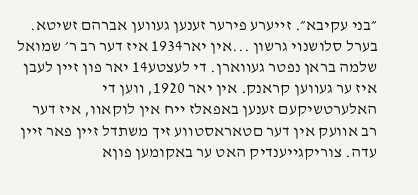״בני עקיבא״. זײערע פירער זענען געװען אברהם זשיטא. בערל סלושנױ גרשון ...אין יאר1934 איז דער רב ר׳ שמואל שלמה בראן נפטר געװארן. די לעצטע14 יאר פון זיין לעבן איז ער געװען קראנק. אין יאר 1920, װען די האלערטשיקעם זענען באפאלז ײח אין לוקאװ, איז דער רב אװעק אין דער םטאראסטװע זיך משתדל זײן פאר זײן עדה. צוריקגײענדיק האט ער באקומען פוןא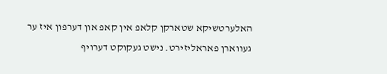האלערטשיקא שטארקן קלאפ אין קאפ און דערפון איז ער געװארן פאראליזירט. נישט געקוקט דערויף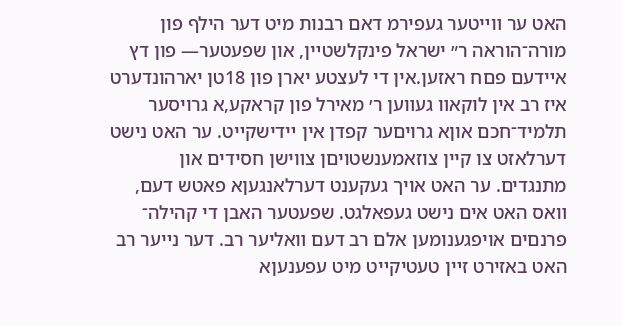האט ער װײטער געפירמ דאם רבנות מיט דער הילף פון מורה־הוראה ר״ ישראל פינקלשטײן, און שפעטער— פון דץ אײדעם פםח ראזען.אין די לעצטע יארן פון 18טן יארהונדערט איז רב אין לוקאװ געװען ר׳ מאירל פון קראקע,א גרויסער תלמיד־חכם אוןא גרויםער קפדן אין ײדישקײט. ער האט נישט דערלאזט צו קיין צוזאמענשטויםן צװישן חסידים און מתנגדים. ער האט אויך געקענט דערלאנגעןא פאטש דעם, װאס האט אים נישט געפאלגט. שפעטער האבן די קהילה־ פרנםים אויפגענומען אלם רב דעם װאליער רב. דער נײער רב האט באזירט זײן טעטיקײט מיט עפענעןא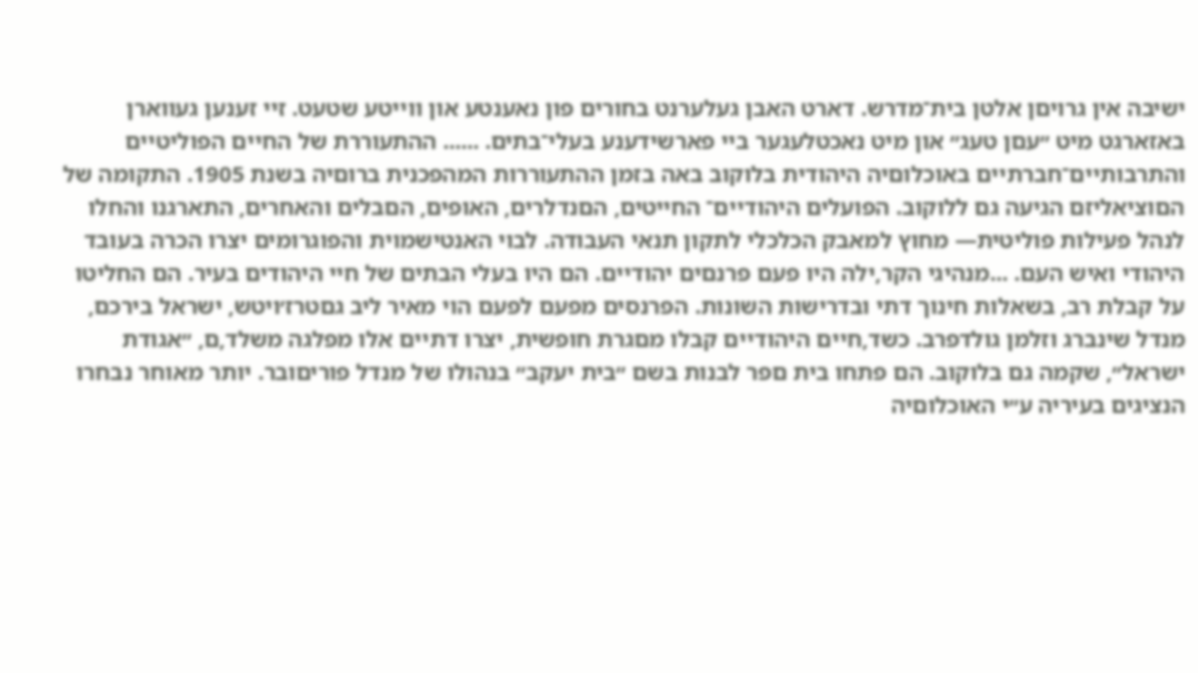ישיבה אין גרויםן אלטן בית־מדרש. דארט האבן געלערנט בחורים פון נאענטע און װײטע שטעט. זײ זענען געװארן באזארגט מיט ״עםן טעג״ און מיט נאכטלעגער ביי פארשידענע בעלי־בתים. ...... ההתעוררת של החײם הפוליטײם והתרבותײם־חברתײם באוכלוםיה היהודית בלוקוב באה בזמן ההתעוררות המהפכנית ברוםיה בשנת 1905. התקומה של הםוציאליזם הגיעה גם ללוקוב. הפועלים היהודײם־ החייטים, הםנדלרים, האופים, הםבלים והאחרים, התארגנו והחלו לנהל פעילות פוליטית— מחוץ למאבק הכלכלי לתקון תנאי העבודה. לבוי האנטישמױת והפוגרומים יצרו הכרה בעובד היהודי ואיש העם. ...מנהיגי הקר,ילה היו פעם פרנםים יהודײם. הם היו בעלי הבתים של חיי היהודים בעיר. הם החליטו על קבלת רב, בשאלות חינוך דתי ובדרישות השונות. הפרנסים מפעם לפעם הױ מאיר ליב גםטרז׳ויטש, ישראל בירכם, מנדל שינברג וזלמן גולדפרב. כשד,חײם היהודײם קבלו מםגרת חופשית, יצרו דתײם אלו מפלגה משלד,ם, ״אגודת ישראל״, שקמה גם בלוקוב. הם פתחו בית םפר לבנות בשם ״בית יעקב״ בנהולו של מנדל פוריםובר. יותר מאוחר נבחרו הנציגים בעיריה ע״י האוכלוםיה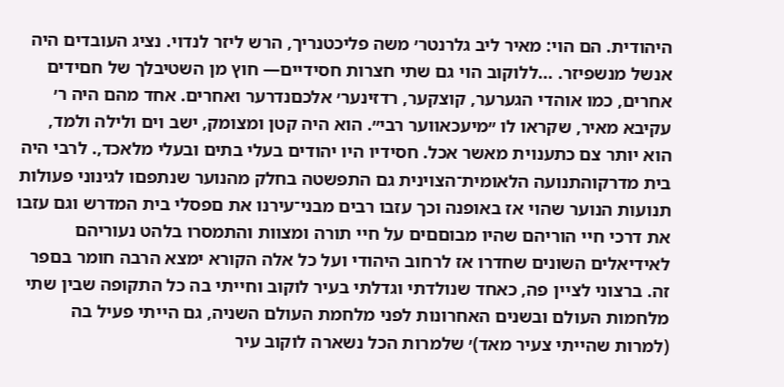היהודית. הם הױ: מאיר ליב גלרנטר׳ משה פליכטנריך, הרש ליזר לנדוי. נציג העובדים היה אנשל מנשפיזר. ...ללוקוב הױ גם שתי חצרות חסידיים— חוץ מן השטיבלך של חםידים אחרים, כמו אוהדי הגערער, קוצקער, רדזינער׳ אלכםנדרער ואחרים. אחד מהם היה ר׳ עקיבא מאיר, שקראו לו ״מיעכאװער רבי״. הוא היה קטן ומצומק, ישב ױם ולילה ולמד, הוא יותר צם כתענױת מאשר אכל. חסידיו היו יהודים בעלי בתים ובעלי מלאכד,. לרבי היה בית מדרקוהתנועה הלאומית־הצױנית גם התפשטה בחלק מהנוער שנתפםו לגינוני פעולות תנועות הנוער שהױ אז באופנה וכך עזבו רבים מבני־עירנו את םפסלי בית המדרש וגם עזבו את דרכי חײ הוריהם שהיו מבוםםים על חיי תורה ומצװת והתמסרו בלהט נעוריהם לאידיאלים השונים שחדרו אז לרחוב היהודי ועל כל אלה הקורא ימצא הרבה חומר בםפר זה. ברצוני לצײן פה, כאחד שנולדתי וגדלתי בעיר לוקוב וחײתי בה כל התקופה שבין שתי מלחמות העולם ובשנים האחרונות לפני מלחמת העולם השניה, גם הײתי פעיל בה (למרות שהײתי צעיר מאד)׳ שלמרות הכל נשארה לוקוב עיר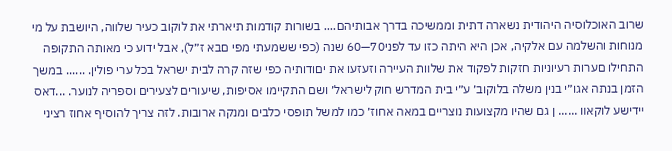שרוב האוכלוסיה היהודית נשארה דתית וממשיכה בדרך אבותיהם.... בשורות קודמות תיארתי את לוקוב כעיר שלװה, היושבת על מי מנוחות והשלמה עם אלקיה, אכן היא היתה כזו עד לפני70—60 שנה (כפי ששמעתי מפי םבא ז״ל), אבל ידוע כי מאותה התקופה התחילו םערות רעיוניות חזקות לפקוד את שלװת העײרה וזעזעו את יםודותיה כפי שזה קרה לבית ישראל בכל ערי פולין. ...... במשך הזמן בנתה אגו״י בנין משלה בלוקוב׳ ע״י בית המדרש חוק לישראל׳ ושם התקײמו אסיפות, שיעורים לצעירים וספריה לנוער. ...דאס ײדישע לוקאװ ...... ן גם שהיו מקצועות נוצרײם במאה אחוז׳ כמו למשל תופסי כלבים ומנקה ארובות. לזה צריך להוסיף אחוז רציני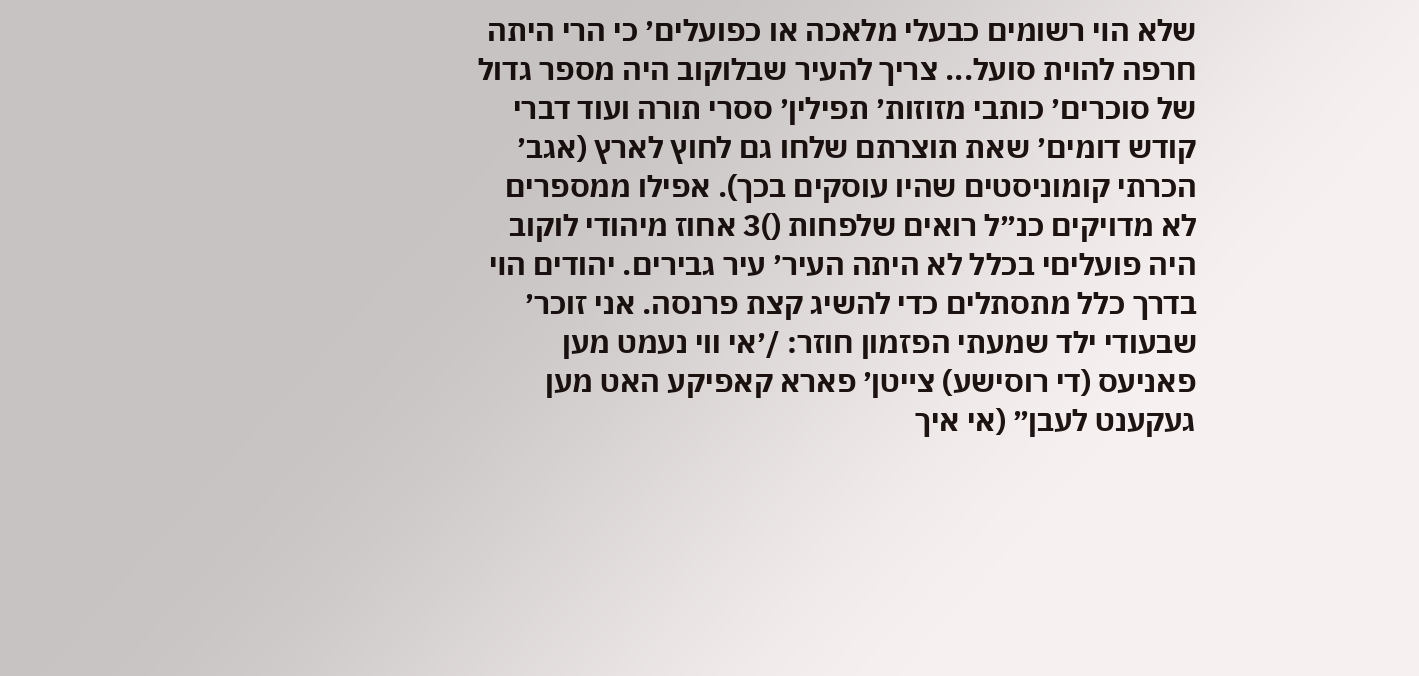שלא הױ רשומים כבעלי מלאכה או כפועלים׳ כי הרי היתה חרפה להױת סועל... צריך להעיר שבלוקוב היה מספר גדול של סוכרים׳ כותבי מזוזות׳ תפילין׳ ססרי תורה ועוד דברי קודש דומים׳ שאת תוצרתם שלחו גם לחוץ לארץ (אגב׳ הכרתי קומוניסטים שהיו עוסקים בכך). אפילו ממספרים לא מדויקים כנ״ל רואים שלפחות ()3 אחוז מיהודי לוקוב היה פועליםי בכלל לא היתה העיר׳ עיר גבירים. יהודים הױ בדרך כלל מתסתלים כדי להשיג קצת פרנסה. אני זוכר׳ שבעודי ילד שמעתי הפזמון חוזר: /׳אי װי נעמט מען פאניעס (די רוסישע) צײטן׳ פארא קאפיקע האט מען געקענט לעבן״ (אי איך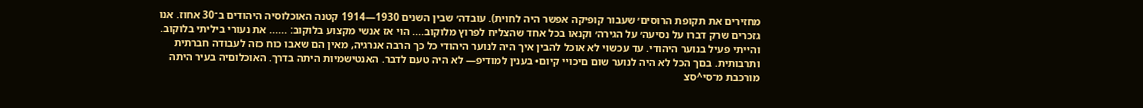מחזירים את תקופת הרוסים׳ שעבור קופיקה אפשר היה לחױת). עובדה׳ שבין השנים 1930—1914 קטנה האוכלוסיה היהודים ב־30 אחוז. אנו גזכרים שרק דברו על נסיעה׳ על הגירה׳ וקנאו בכל אחד שהצליח לפרוץ מלוקוב.... הױ אז אנשי מקצוע בלוקוב: ...... את נעורי ביליתי בלוקוב. והײתי פעיל בנוער היהודי. עד עכשױ לא אוכל להבין איך היה לנוער היהודי כל כך הרבה אנרגיה, מאין הם שאבו כוח כזה לעבודה חברתית ותרבותית. בםך הכל לא היה לנוער שום םיכוײ קיום• בענין למודיפ— לא היה טעם לדבר. האנטישמיות היתה בדרך. האוכלוםיה בעיר היתה מורכבת מ־סי^סצ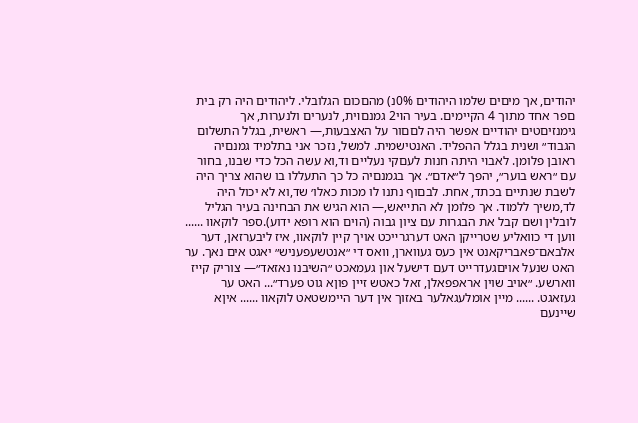יהודים, אך מיםים שלמו היהודים 0%נ) מהםכום הגלובלי. ליהודים היה רק בית םפר אחד מתוך 4 הקײמים. בעיר הױ2 גמנםױת, לנערים ולנערות, אך גימנזיםטים יהודײם אפשר היה לםםור על האצבעות,— ראשית, בגלל התשלום הגבוד״ ושנית בגלל ההפליד. האנטישמית. למשל, נזכר אני בתלמיד גמנםיה ראובן פלומן. לאבױ היתה חנות לעםקי נעלײם וד,וא עשה הכל כדי שבנו, בחור עם ״ראש בוער״, יהפך ל״אדם״. אך בגמנםיה כל כך התעללו בו שהוא צריך היה לשבת שנתײם בכתד, אחת. לבםוף נתנו לו מכות כאלו׳ שד,וא לא יכול היה לד,משיך ללמוד. אך פלומן לא התײאש,— הוא הגיש את הבחינה בעיר הגליל לובלין ושם קבל את הבגרות עם ציון גבוה (הױם הוא רופא ידוע).ספר לוקאװ ...... װען די כװאליע שטרײקן האט דערגרײכט אויך קײן לוקאװ, איז ליבערזאן, דער אלבאם־פאבריקאנט אין כעס געװארן, װאס די ״אנטשעפעניש״ יאגט אים נאך. ער האט שנעל אויםגעדרײט דעם דישעל און געמאכט ״השיבנו נאזאד״— צוריק קײז װארשע. ״אויב שוין אראפפאלן, זאל כאטש זײן פוןא גוט פערד״... האט ער געזאגט. ...... מײן אומלעגאלער באזוך אין דער הײמשטאט לוקאװ ...... איןא שײנעם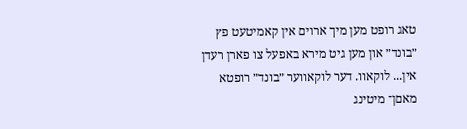טאג רופט מען מיך ארוים אין קאמיטעט פץ ״בונד״ און מען גיט מירא באפעל צו פארן רעדן אין... לוקאװ. דער לוקאװער ״בונד״ רופטא מאםן־ מיטינג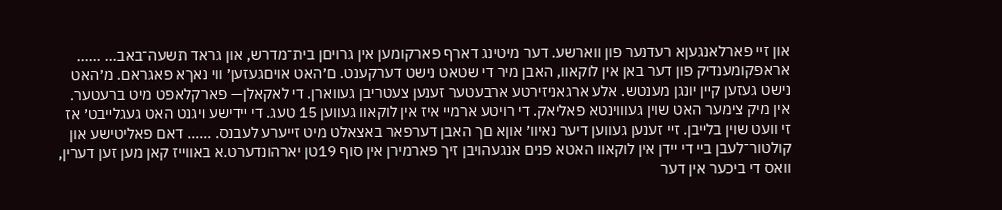און זײ פארלאנגעןא רעדנער פון װארשע. דער מיטינג דארף פארקומען אין גרויםן בית־מדרש, און גראד תשעה־באב... ...... אראפקומענדיק פון דער באן אין לוקאװ, האבן מיר די שטאט נישט דערקענט. ם׳האט אויםגעזען׳ װי נאךא פאגראם. מ׳האט נישט געזען קײן יונגן מענטש. אלע ארגאניזירטע ארבעטער זענען צעטריבן געװארן. די לאקאלן— פארקלאפט מיט ברעטער. אין מיק צימער האט שוין געװוינטא פאליאק. די רויטע ארמײ איז אין לוקאװ געװען 15 טעג. די ײדישע ױגנט האט געגלײבט׳ אז זי װעט שוין בלײבן. זײ זענען געװען דיער נאיװ׳ אוןא םך האבן דערפאר באצאלט מיט זײערע לעבנס. ...... דאם פאליטישע און קולטור־לעבן בײ די ײדן אין לוקאװ האטא פנים אנגעהויבן זיך פארמירן אין סוף 19טן יארהונדערט.א באװײז קאן מען זען דערין, װאס די ביכער אין דער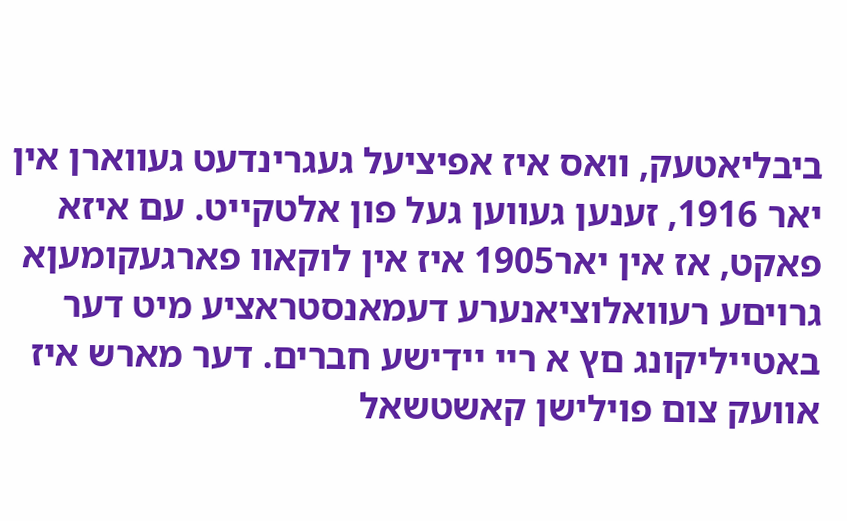ביבליאטעק, װאס איז אפיציעל געגרינדעט געװארן אין יאר 1916, זענען געװען געל פון אלטקײט. עם איזא פאקט, אז אין יאר1905 איז אין לוקאװ פארגעקומעןא גרויםע רעװאלוציאנערע דעמאנסטראציע מיט דער באטײליקונג םץ א ריי יידישע חברים. דער מארש איז אװעק צום פוילישן קאשטשאל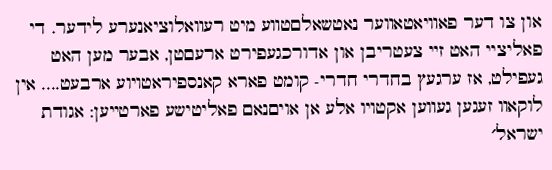און צו דער פאװיאטאװער נאטשאלםטװע מיט רעװאלוציאנערע לידער. די פאליציי האט זײ צעטריבן און אדורכגעפירט ארעםטן, אבער מען האט געפילט, אז ערגעץ בחדרי חדרי- קומט פארא קאנספיראטױוע ארבעט.... אין לוקאװ זעגען געװען אקטױו אלע אן אויםנאם פאליטישע פארטײען: אגודת ישראל׳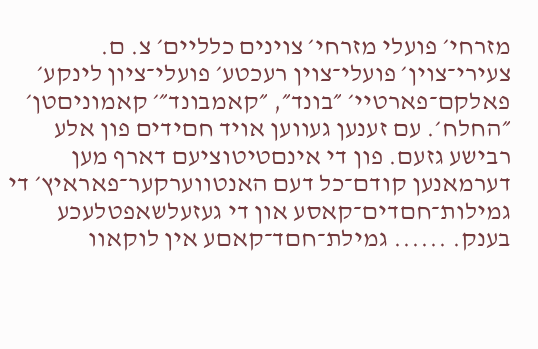מזרחי׳ פועלי מזרחי׳ צױנים כללײם׳ צ. ם. צעירי־צױן׳ פועלי־צױן רעכטע׳ פועלי־ציון לינקע׳ פאלקם־פארטײ׳ ״בונד״, ״קאמבונד״׳ קאמוניםטן׳ ״החלח׳. עם זענען געװען אויד חםידים פון אלע רבישע גזעם. פון די אינםטיטוציעם דארף מען דערמאנען קודם־כל דעם האנטװערקער־פאראיץ׳ די גמילות־חםדים־קאסע און די געזעלשאפטלעכע בענק. ...... גמילת־חםד־קאםע אין לוקאװ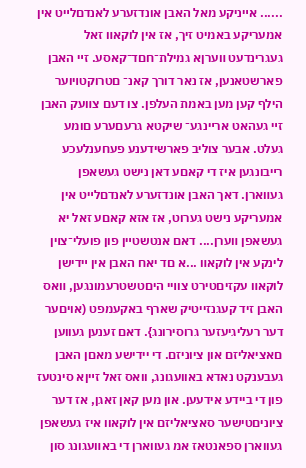...... אײניקע מאל האבן אונדזערע לאנדםלײט אין אמעריקע באמיט זיך, אז אין לוקאװ זאל געגרינדעט װערןא גמילת־חםד־קאסע. זײ האבן פארשטאנען, אז נאר דורך קאנ־ םטרוקטױוער הילף קען מען באמת העלפן. צו דעם צװעק האבן זײ געהאט ארײנגע־ שיקטא גרעםערע םומע געלט. אבער צוליב פארשידענע פעחענלעכע רײבונגען איז די קאםע דאן נישט געשאפן געװארן. דאך האבן אונדזערע לאנדםלײט אין אמעריקע נישט גערוט, אז אזא קאםע זאל יא געשאפן װערן.... דאם אנטשטײן פון פועלי־צױן לינקע אין לוקאװ ...א םד יאח האבן אין ײדישן לוקאװ עקזיםטירט צוױי היםטשטרעמונגען, װאס האבן זיד קעגנזייטיק שארף באקעמפט (אויםער דער רעליגיעזער גרוסירונג}. דאם זענען געווען םאציאליזם און ציוניזם. די יידישע מאםן האבן געבענקט נאדא באוועגונג, וואס זאל זײןא סינטעז פון די ביידע אידעען. און מען קאן זאגן, אז דער ציוניםטישער סאציאליזם אין לוקאוו איז געשאפן געווארן ספאנטאז אמ געווארן די באװעגונג סון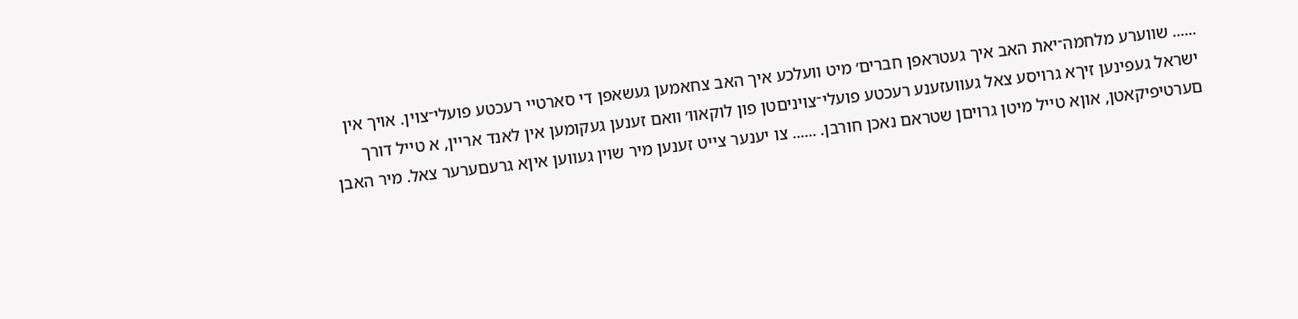...... שװערע מלחמה־יאת האב איך געטראפן חברים׳ מיט װעלכע איך האב צחאמען געשאפן די סארטײ רעכטע פועלי־צױן. אויך אין ישראל געפינען זיךא גרויסע צאל געװעזענע רעכטע פועלי־צױניםטן פון לוקאװ׳ װאם זענען געקומען אין לאנד ארײן, א טײל דורך םערטיפיקאטן, אוןא טײל מיטן גרויםן שטראם נאכן חורבן. ...... צו יענער צײט זענען מיר שוין געװען איןא גרעםערער צאל. מיר האבן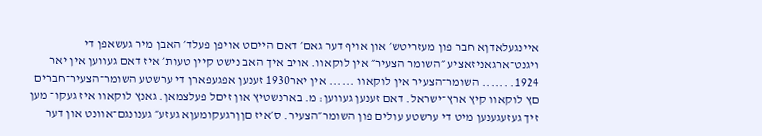אײנגעלאדןא חבר פון מעזריטש׳ און אויף דער גאם׳ דאם הײםט אויפן פעלד׳ האבן מיר געשאפן די ױגנט־ארגאניזאציע ״השומר הצעיר״ אין לוקאװ. אויב איך האב נישט קיין טעות׳ איז דאם געװען אין יאר 1924. ...... השומר־הצעיר אין לוקאװ ...... אין יאר1930 זענען אפגעפארן די ערשטע השומר־הצעיר־חברים םץ לוקאוו קיץ ארץ־ישראל. דאם זענען געװען: מ. בארנשטיץ און זיםל פעלצמאן. גאנץ לוקאװ איז געקו־ מען זיך געזעגענען מיט די ערשטע עולים פון השומר״הצעיר. ס׳איז םןןרגעקומעןא געזע״ גענונגם־אוונט און דער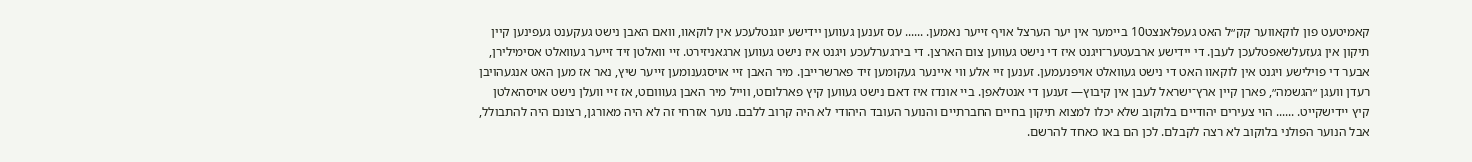קאמיטעט פון לוקאווער קק״ל האט געפלאנצט10 בײמער אין יער הערצל אויף זײער נאמען. ...... עס זענען געװען יידישע יוגנטלעכע אין לוקאװ, װאם האבן נישט געקענט געפינען קיין תיקון אין געזעלשאפטלעכן לעבן. די יידישע ארבעטער־ױגנט איז די נישט געװען צום הארצן. די בירגערלעכע ױגנט איז נישט געװען ארגאניזירט. זײ װאלטן זיד זײער געװאלט אסימילירן, אבער די פוילישע ױגנט אין לוקאװ האט די נישט געװאלט אויפנעמען. זענען זיי אלע װי אײנער געקומען זיד פארשרײבן. מיר האבן זײ אויסגענומען זײער שיץ, נאר אז מען האט אנגעהויבן רעדן װעגן ״הגשמה״, פארן קײן ארץ־ישראל לעבן אין קיבוץ— זענען די אנטלאפן. בײ אונדז איז דאם נישט געװען קיץ פארלוםט, וױיל מיר האבן געװוםט, אז זײ װעלן נישט אויסהאלטן קיץ ײדישקײט. ...... הױ צעירים יהודײם בלוקוב שלא יכלו למצוא תיקון בחײם החברתײם והנוער העובד היהודי לא היה קרוב ללבם. נוער אזרחי זה לא היה מאורגן, רצונם היה להתבולל, אבל הנוער הפולני בלוקוב לא רצה לקבלם. לכן הם באו כאחד להרשם.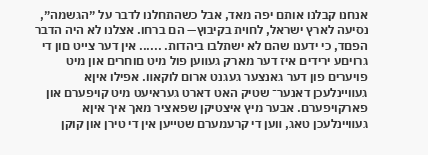אנחנו קבלנו אותם יפה מאד, אבל כשהתחלנו לדבר על ״הגשמה״, נסיעה לארץ ישראל, לחױת בקיבוץ— הם ברחו. אצלנו לא היה הדבר הפםד, כי ידענו שהם לא ישתלבו ביהדות. ...... אין דער צײט םון די גרויםע ירידים איז דער מארק געװען פול מיט םוחרים און מיט פויערים פון דער גאנצער געגנט ארום לוקאװ. אפילו איןא געװײנלעכן דאנער־ שטיק האט דארט געראיעט מיט קויפערם און פארקויפערם. אבער מיץ איצטיקן שפאציר מאך איך איןא געװײנלעכן טאג, װען די קרעמערם שטײען אין די טירן און קוקן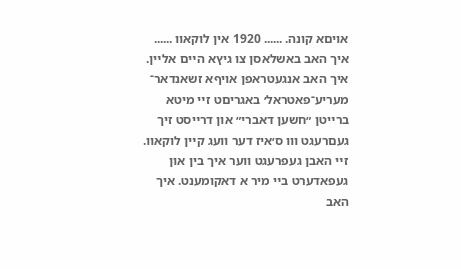אויםא קונה. ...... 1920 אין לוקאװ ...... איך האב באשלאסן צו גיץא הײם אלײן. איך האב אנגעטראפן אויףא זשאנדאר־ מעריע־פאטראל׳ באגריםט זײ מיטא ברײטן ״חשען דאברי״ און דרײסט זיך געםרעגט װו ס׳איז דער װעג קײן לוקאװ. זײ האבן געפרעגט װער איך בין און געפאדערט בײ מיר א דאקומענט. איך האב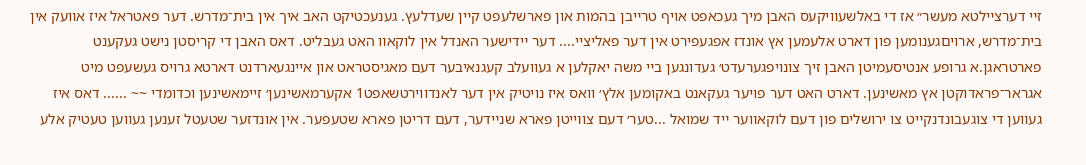זײ דערצײלטא מעשר״ אז די באלשעװיקעס האבן מיך געכאפט אויף טרײבן בהמות און פארשלעפט קײן שעדלעץ. גענעכטיקט האב איך אין בית־מדרש. דער פאטראל איז אװעק אין בית־מדרש, ארויםגענומען פון דארט אלעמען אץ אונדז אפגעפירט אין דער פאליציי.... דער ײדישער האנדל אין לוקאװ האט געבליט. דאס האבן די קריסטן נישט געקענט פארטראגן.א גרופע אנטיסעמיטן האבן זיך צונויפגערעדט׳ געדונגען בײ משה יאקלען א געוועלב קעגנאיבער דעם מאגיסטראט און איינגעארדנט דארטא גרויס געשעפט מיט אגראר־פראדוקטן אץ מאשינען. דארט האט דער פויער געקאנט באקומען אלץ׳ וואס איז נויטיק אין דער לאנדווירטשאפט1 אקערמאשינען׳ זיימאשינען וכדומדי ~~ ...... דאס איז געװען די צוגעבונדנקײט צו ירושלים פון דעם לוקאװער ײד שמואל ...טער׳ דעם צוױיטן פארא שנײדער, דעם דריטן פארא שטעפער. אין אונדזער שטעטל זענען געװען טעטיק אלע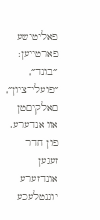פאליטישע פארטייען: ״בונד״, ״פועלי־ציון״, םאלקיםטן אװ אנדערע. פון חדר זעגען אונדזערע יוגנטלעכע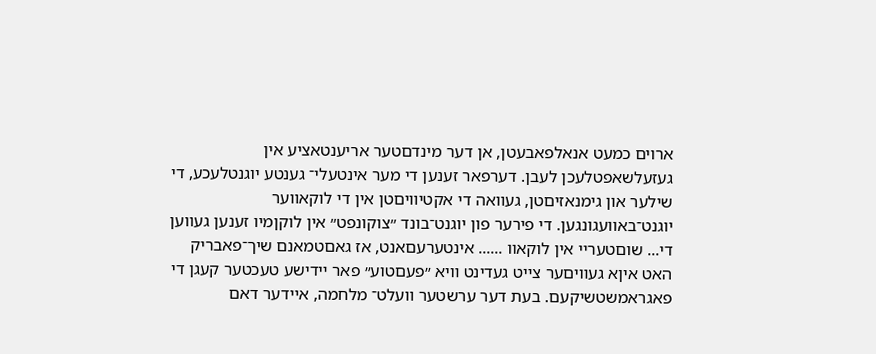ארוים כמעט אנאלפאבעטן, אן דער מינדםטער אריענטאציע אין געזעלשאפטלעכן לעבן. דערפאר זענען די מער אינטעלי־ גענטע יוגנטלעכע, די שילער און גימנאזיםטן, געװאה די אקטיװיםטן אין די לוקאװער יוגנט־באוועגונגען. די פירער פון יוגנט־בונד ״צוקונפט״ אין לוקןמיו זענען געװען די... שוםטערײ אין לוקאװ ...... אינטערעםאנט, אז גאםטמאנם שיך־פאבריק האט איןא געװיםער צײט געדינט װיא ״פעםטוע״ פאר ײדישע טעכטער קעגן די פאגראמשטשיקעם. בעת דער ערשטער װעלט־ מלחמה, אײדער דאם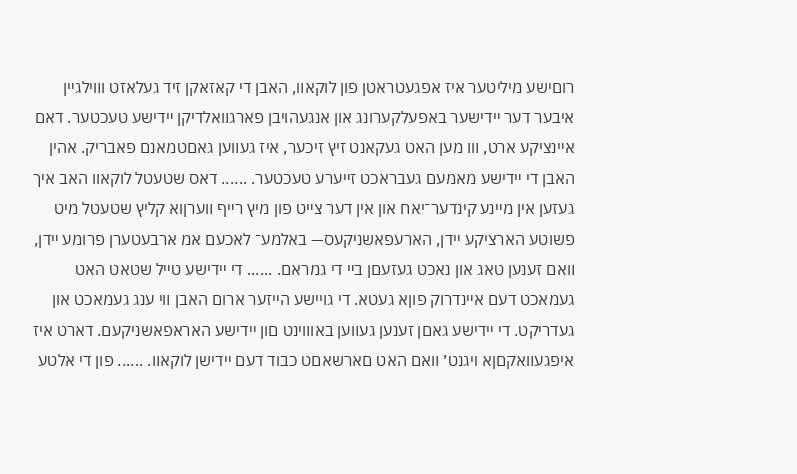רוםישע מיליטער איז אפגעטראטן פון לוקאװ, האבן די קאזאקן זיד געלאזט וװילגײן איבער דער ײדישער באפעלקערונג און אנגעהויבן פארגװאלדיקן ײדישע טעכטער. דאם אײנציקע ארט, װו מען האט געקאנט זיץ זיכער, איז געװען גאםטמאנם פאבריק. אהין האבן די ײדישע מאמעם געבראכט זײערע טעכטער. ...... דאס שטעטל לוקאוו האב איך געזען אין מײנע קינדער־יאח און אין דער צײט פון מיץ רײף װערןוא קליץ שטעטל מיט פשוטע הארציקע ײדן, הארעפאשניקעס— באלמע־ לאכעם אמ ארבעטערן פרומע ײדן, װאם זענען טאג און נאכט געזעםן בײ די גמראם. ...... די ײדישע טײל שטאט האט געמאכט דעם אײנדרוק פוןא געטא. די גויישע הײזער ארום האבן װי ענג געמאכט און געדריקט. די ײדישע גאםן זענען געװען באוװינט םון ײדישע האראפאשניקעם. דארט איז איפגעװאקםןא ױגנט׳ װאם האט םארשאםט כבוד דעם ײדישן לוקאװ. ...... פון די אלטע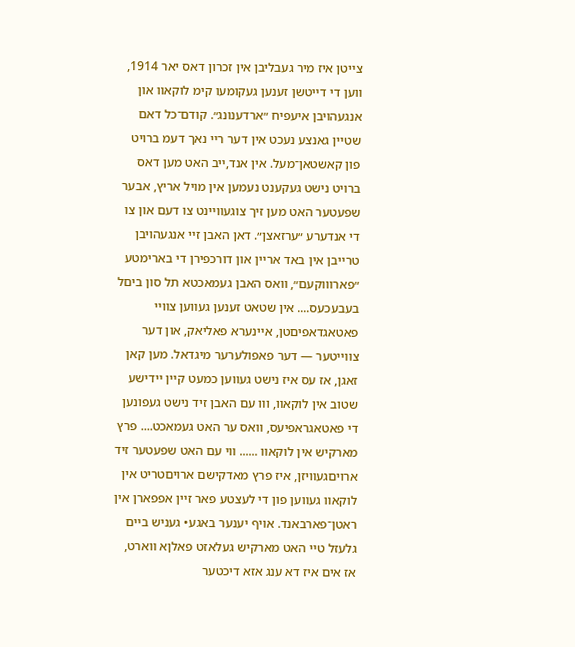צײטן איז מיר געבליבן אין זכרון דאס יאר 1914, װען די דײטשן זענען געקומעו קימ לוקאװ און אנגעהויבן איעפיח ״ארדענונג״. קודם־כל דאם שטײן גאנצע נעכט אין דער רײ נאך דעמ ברויט פון קאשטאן־מעל. אין אנד,ײב האט מען דאס ברויט נישט געקענט נעמען אין מויל אריץ, אבער שפעטער האט מען זיך צוגעװײנט צו דעם און צו די אנדערע ״ערזאצן״. דאן האבן זײ אנגעהויבן טרײבן אין באד ארײן און דורכפירן די בארימטע ״פארװוקעם״, װאס האבן געמאכטא תל סון ביםל בעבעכעס.... אין שטאט זענען געװען צװײ פאטאגדאפיםטן, אײנערא פאליאק, און דער צוױיטער — דער פאפולערער מיגדאל. מען קאן זאגן, אז עס איז נישט געװען כמעט קײן ײדישע שטוב אין לוקאװ, וװ עם האבן זיד נישט געפונען די פאטאגראפיעס, װאס ער האט געמאכט.... פרץ מארקיש אין לוקאװ ...... װי עם האט שפעטער זיד ארויםגעװיזן, איז פרץ מאדקישם ארויםטריט אין לוקאװ געװען פון די לעצטע פאר זײן אפפארן אין ראטן־פארבאנד. אויף יענער באגע• געניש בײם גלעזל טײ האט מארקיש געלאזט פאלןא װארט, אז אים איז דא ענג אזא דיכטער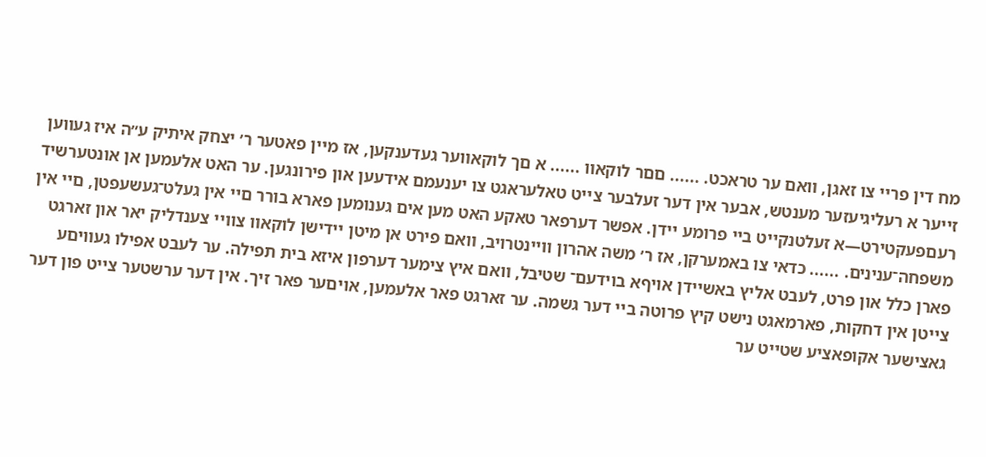מח דין פרײ צו זאגן, װאם ער טראכט. ...... םםר לוקאװ ...... א םך לוקאװער געדענקען, אז מײן פאטער ר׳ יצחק איתיק ע״ה איז געװען זייער א רעליגיעזער מענטש, אבער אין דער זעלבער צײט טאלעראגט צו יענעמם אידעען און פירונגען. ער האט אלעמען אן אונטערשיד רעםפעקטירט—א זעלטנקײט ביי פרומע ײדן. אפשר דערפאר טאקע האט מען אים גענומען פארא בורר םײ אין געלט־געשעפטן, םײ אין משפחה־ענינים. ...... כדאי צו באמערקן, אז ר׳ משה אהרון וױינטרויב, װאם פירט אן מיטן ײדישן לוקאװ צוױי צענדליק יאר און זארגט פארן כלל און פרט, לעבט אליץ באשײדן אויףא בוידעם־ שטיבל, װאם איץ צימער דערפון איזא בית תפילה. ער לעבט אפילו געװיםע צײטן אין דחקות, פארמאגט נישט קיץ פרוטה בײ דער גשמה. ער זארגט פאר אלעמען, אױםער פאר זיך. אין דער ערשטער צײט פון דער גאצישער אקופאציע שטײט ער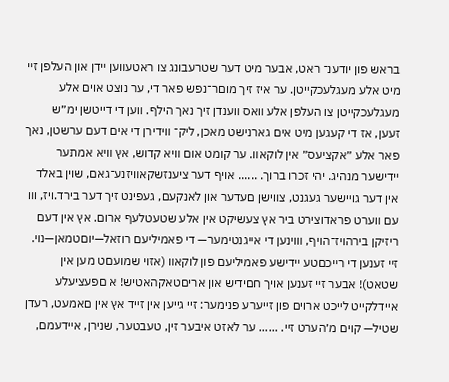בראש פון יודענ־ ראט, אבער מיט דער שטרעבונג צו ראטעװען ײדן און העלפן זײ מיט אלע מעגלעכקײטן. ער איז זיך מוםר־נפש פאר די, ער נוצט אוים אלע מעגלעכקײטן צו העלפן אלע װאס װענדן זיך נאך הילף. װען די דייטשן ימ״ש זעען, אז די קעגען מיט אים גארנישט מאכן, ליק־ װידירן די אים דעם ערשטן, נאך פאר אלע ״אקציעס״ אין לוקאװ. ער קומט אום װיא קדוש, אץ װיא אמתער ײדישער מנהיג. יהי זכרו ברוך. ...... אויף דער ציענזשקאװיזנע־גאם, שוין באלד אין דער גוײשער געגנט, צװישן םעדער און לאנקעם, געפינט זיך דער בירד.ויז, וװ עם װערט פראדוצירט ביר אץ צעשיקט אין אלע שטעטלעף ארום. אץ אין דעם ריזיקן בירהויז־הויף, װוינען די אייגנטימער— די פאמיליעם רוזאל—יוםטמאן—נוי. זײ זענען די רײכםטע ײדישע פאמיליעם פון לוקאװ (אזוי שמועםט מען אין שטאט)! אבער זײ זענען אויך חםידיש און אריםטאקהאטיש! א םפעציעלע אײדלקײט לײכט ארוים פון זײערע פנימער: זיי גייען אין זײד אץ אין םאמעט, רעדן שטיל— קוים מ׳הערט זײ. ...... ער לאזט איבער זין, טעבטער, שנירן, אײדעמם,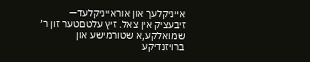אײניקלעך און אוראייניקלעד— זיבעציק אין צאל. זיץ עלטםטער זון ר׳ שמואלקע,א שטורמישע און ברויזנדיקע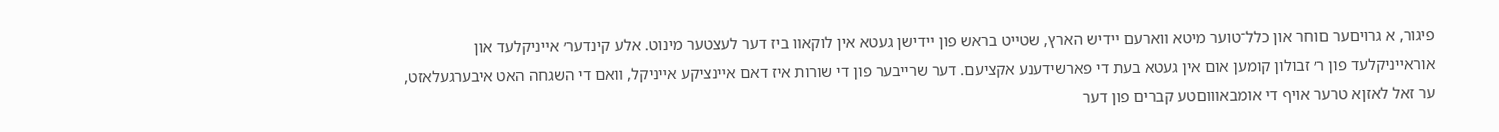פיגור, א גרויםער םוחר און כלל־טוער מיטא װארעם ײדיש הארץ, שטײט בראש פון ײדישן געטא אין לוקאװ ביז דער לעצטער מינוט. אלע קינדער׳ אײניקלעד און אוראײניקלעד פון ר׳ זבולון קומען אום אין געטא בעת די פארשידענע אקציעם. דער שרייבער פון די שורות איז דאם אײנציקע אײניקל, װאם די השגחה האט איבערגעלאזט, ער זאל לאזןא טרער אויף די אומבאװוםטע קברים פון דער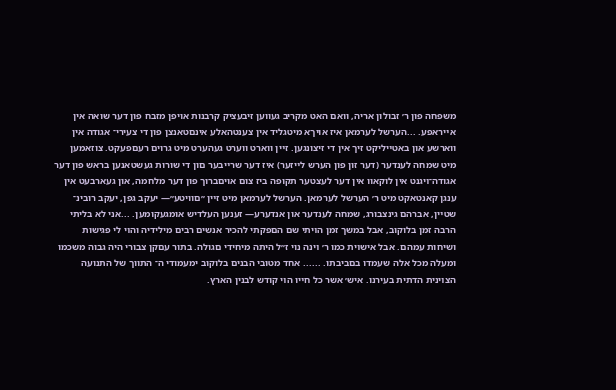משפחה פון ר׳ זבולון אריה, װאם האט מקריב געװען זיבעציק קרבנות אויפן מזבח פון דער שואה אין אײראפע. ...הערשל לערמאן איז אויךא מיטגליד אין צענטהאלע אינםטאנצן פון די צעירי־ אגודה אין װארשע און באטײליקט זיך אין די זיצונגען. זײן װארט װערט געהערט מיט גרוים רעםפעקט. צוזאמען מיט שמחה לענדער (דער זון פון הערש לײזער) איז דער שרײבער םון די שורות געשטאנען בראש פון דער אגודה־ױגנט אין לוקאװ אין דער לעצטער תקופה ביז צום אויםברוך פון דער מלחמה, און געארבעט אין ענגן קאנטאקט מיט ר׳ הערשל לערמאן. הערשל לערמאן מיט זײן ״םװיטע״— יעקב גפן, יעקב רובינ־ שטײן, אברהם גינצבורג, שמחה לענדער און אנדערע— זענען העלדיש אומגעקומען. ...אני לא בליתי הרבה זמן בלוקוב, אבל במשך זמן הױתי שם הםפקתי להכיר אנשים רבים מילידיה והױ לי פגישות ושיחות עמהם. אבל אישױת כמו ר׳ ױנה נוי ז״ל היתה מיחידי םגולה. בתור עםקן צבורי היה גבוה משכמו ומעלה מכל אלה שעמדו בםביבתו. ...... אחד מטובי הבנים בלוקוב ימעמודי ה־ התװך של התנועה הצױנית הדתית בעירנו. איש׳ אשר כל חײו הױ קודש לבנין הארץ.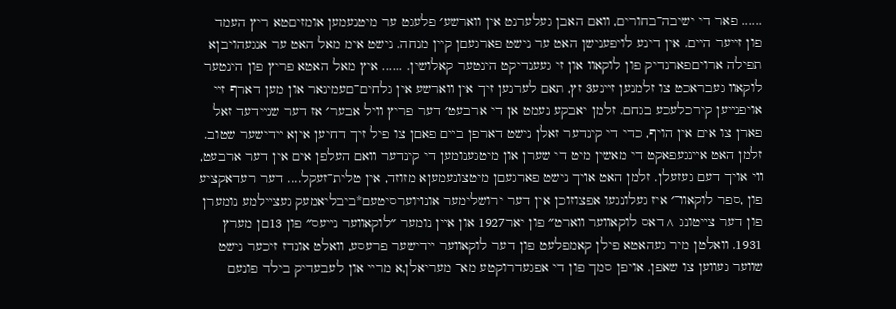...... פאר די ישיבה־בחורים, װאם האבן געלערנט אין װארשע׳ פלעגט ער מיטנעמען אומזיםטא ריץ העמד פון זײער הײם. אין דינע לויפענישן האט ער נישט פארגעםן קײן מנחה. נישט אימ מאל האט ער אנגעהויבןא תפילה ארויםפארנדיק פון לוקאװ און זי געענדיקט הינטער קאלושין. ...... איץ מאל האטא פריץ פון הינטער לוקאװ געבראכט צו זלמנען זײנע3 זץ, תאם לערנען זיך אין װארשע אין גלחים־םעמינאר און מען דארף זײ אויפנײען קירכלעכע בגחם. זלמן יאבקע נעמט אן די ארבעט׳ דער פריץ װיל אבער׳ אז דער שנײדעד זאל פארן צו אים אין הויף, כדי די קינדער זאלן נישט דארפן בײם פאםן צו פיל זיך דחיען איןא ײדישער שטוב. זלמן האט אײנגעפאקט די מאשין מיט די שערן און מיטגענומען די קינדער װאם העלפן אים אין דער ארבעט, װי אויך דעם געזעלן. זלמן האט אױך נישט פארגעםן מיטצונעמעןא מזוזד, אין טלית־זעקל.... דער רעדאקציע פון ,ספר לוקאװ־׳ איז געלונגעו אפצוזוכן אין דער ירושלימער אונױוערסיטעם*ביבליאמעק געצײלמע נומערן פון דער צײטונג ^דאס לוקאװער װארט״ פון יאר1927 און אײן נומער ״לוקאװער נײעס״ פון 13םן מערץ 1931. װאלטן מיר געהאטא פילן קאמפלעט פון דער לוקאװער ײדישער פרעסע, װאלט אונדז זיכער נישט שװער געװען צו שאפן. אויפן סמך פון די אפגעדרוקטע מא־ מעריאלן,א מרײ און לעבעדיק בילד פונעם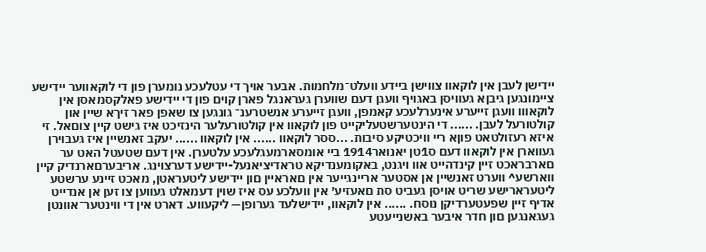ײדישן לעבן אין לוקאװ צװישן בײדע װעלט־מלחמות. אבער אויך די עטלעכע נומערן פון די לוקאװער ײדישע צײמונגען גיבןא געװיסן באגויף װעגן דעם שװערן געראנגל פארן קױם פון די ײדישע פאלקסמאסן אין לוקאוװ װעגן זײערע אינערלעכע קאמפן, װעגן זײערע אנשטרענ־ גונגען צו שאפן פאר זיךא שײן און קולטורעל לעבן. ...... די הינטערשטעליקײט פון לוקאװ אין קולטורעלער הינזיכט איז גישט קײן צוםאל. זי איזא רעזולטאט פוןא רײ װיכטיקע סיבות. ...ססר לוקאװ ...... אין לוקאװ ...... יעקב זאנשײן איז געבוירן געװארן אין לוקאװ דעם ס1טן יאנואר1914 בײ אומסארמעגלעכע עלטערן. אין דעם שטעטל האט ער םארבראכט זײן קינדהײט אװ ױגנט, באקומענדיקא טראדיציאנעל-ײדישע דערצױנג. אריבערםארנדיק קײן װארשע^ װערט זאנשײן אן אסטער ארײנגײער אין םאראײן םון ײדישע ליטעראטן, מאכט זײנע ערשטע ליטערארישע שריט אויסן געביט סת םאעזיע׳ אין װעלכע עס איז שוין דעמאלט געװען צו זען אן אנדײט אדיף זײן שפעטערדיקן נוסח. ...... אין לוקאװ, ײדישלעד גערופן— ליקעװע. דארט אין די װינטער־אװנטן געגאנגען םון חדר איבער באשנײעטע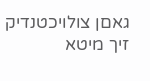גאםן צולויכטנדיק זיך מיטא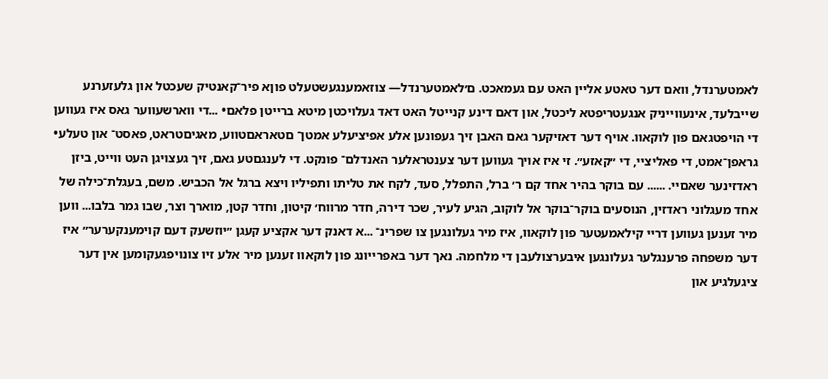לאמטערנדל, װאם דער טאטע אלײן האט עם געמאכט. ם׳לאמטערנדל— צוזאמענגעשטעלט פוןא פיר־קאנטיק שעכטל און גלעזערנע שײבלעד, אינעװײניק אנגעטריפטא ליכטל, און דאם דינע קנײטל האט דאד געלויכטן מיטא ברײטן פלאם• ...די װארשעװער גאס איז געװען די הויפטגאם פון לוקאװ. אויף דער דאזיקער גאם האבן זיך געפונען אלע אפיציעלע אמטן־ םטאראםטװע, מאגיםטראט, פאסט־ און טעלע• גראפן־אמט, די פאליצײ, די ״קאזע״. זי איז אויך געװען דער צענטראלער האנדלם־ פונקט. די לענגםטע גאם, זיך געצויגן העט װײט, ביזן ראדזינער שאםײ. ...... עם בוקר בהיר אחד קם ר׳ ברל, התפלל, סעד, לקח את טליתו ותפיליו ויצא ברגל אל הכביש. משם, בעגלת־כילה של אחד מעגלוני ראדזין, הנוסעים בוקר־בוקר אל לוקוב, הגיע לעיר, שכר דירה, חדר מרװח׳ קיטון, וחדר קטן, מוארך וצר, שבו גמר בלבו... װען מיר זענען געװען דריי קילאמעטער פון לוקאװ, איז מיר געלונגען צו שפרינ־ ...א דאנק דער אקציע קעגן ״יוזשעק דעם קוימענקערער״ איז דער משפחה פרענגלער געלונגען איבערצולעבן די מלחמה. נאך דער באפרײונג פון לוקאװ זענען מיר אלע זיו צונױפגעקומען אין דער ציגעלגיע און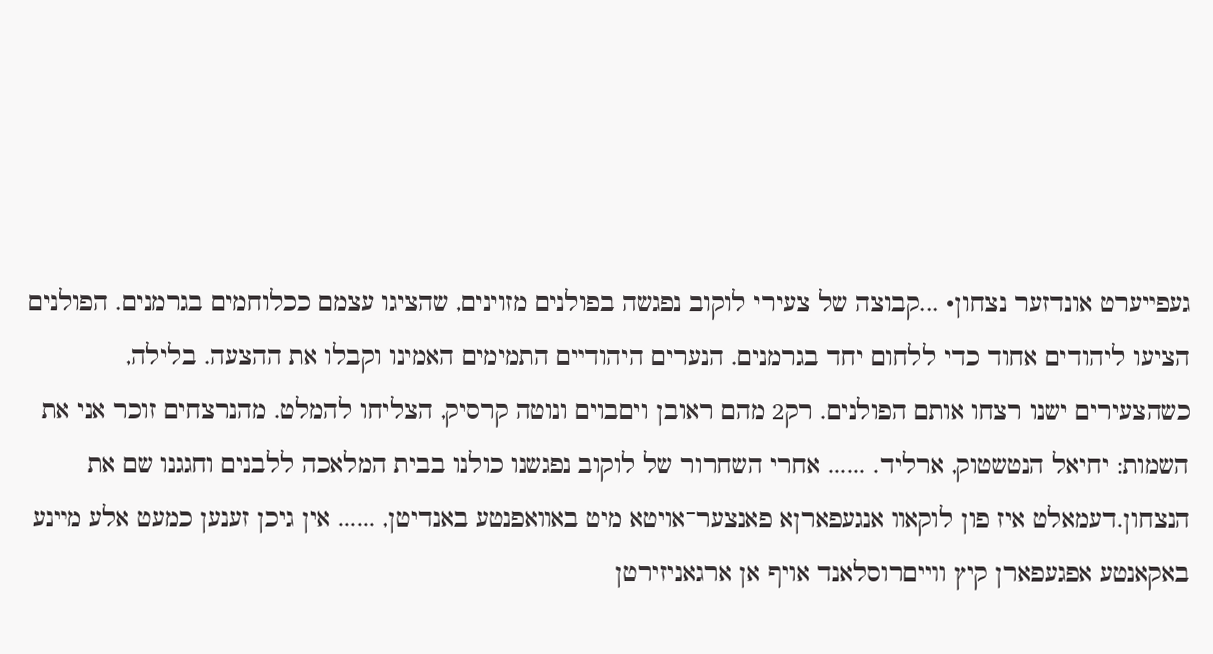געפײערט אונדזער נצחון• ...קבוצה של צעירי לוקוב נפגשה בפולנים מזוינים, שהציגו עצמם ככלוחמים בגרמנים. הפולנים הציעו ליהודים אחוד כדי ללחום יחד בגרמנים. הנערים היהודײם התמימים האמינו וקבלו את ההצעה. בלילה, כשהצעירים ישנו רצחו אותם הפולנים. רק2 מהם ראובן ויםבוים ונוטה קרסיק, הצליחו להמלט. מהנרצחים זוכר אני את השמות: יחיאל הנטשטוק, ארליד. ...... אחרי השחרור של לוקוב נפגשנו כולנו בבית המלאכה ללבנים וחגגנו שם את הנצחון.דעמאלט איז פון לוקאװ אנגעפארןא פאנצער־אויטא מיט באװאפנטע באנדיטן, ...... אין גיכן זענען כמעט אלע מײנע באקאנטע אפגעפארן קיץ וױיםרוסלאנד אויף אן ארגאניזירטן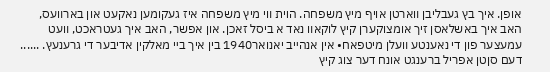אופן. איך בץ געבליבן װארטן אויף מיץ משפחה. הױת װי מיץ משפחה איז געקומען נאקעט און בארװעס, האב איך באשלאסן זיך אומצוקערן קיץ לוקאװ נאד א ביסל זאכן. און אפשר, האב איך געטראכט, װעט עמעצער פון די נאענטע װעלן מיטפאח• אין אנהײב יאנואר1940 בין איך בײ מאלקין אדיבער די גרענעץ. ...... דעם סןטן אפריל ברענגט אונח דער צוג קיץ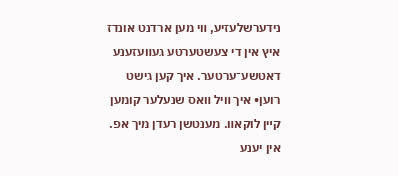נידערשלעזיע, װי מען ארדנט אונדז איץ אין די צעשטערטע געװעזענע דאטשע־ערטער. איך קען גישט רוען• איך װיל װאס שנעלער קומען קײן לוקאװ. מענטשן רעדן מיך אפ. אין יענע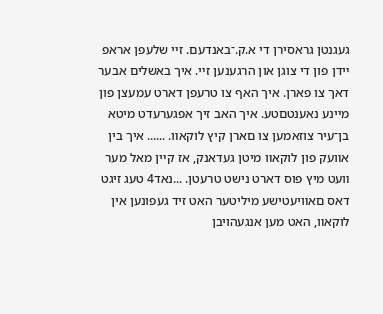געגנטן גראסירן די א.ק.־באנדעם. זײ שלעפן אראפ ײדן פון די צוגן און הרגענען זײ. איך באשלים אבער דאך צו פארן. איך האף צו טרעפן דארט עמעצן פון מײנע נאענטםטע. איך האב זיך אפגערעדט מיטא בן־עיר צוזאמען צו םארן קיץ לוקאװ. ...... איך בין אװעק פון לוקאװ מיטן געדאנק, אז קײן מאל מער װעט מיץ פוס דארט נישט טרעטן. ...נאד4 טעג זיגט דאס םאװיעטישע מיליטער האט זיד געפונען אין לוקאװ, האט מען אנגעהויבן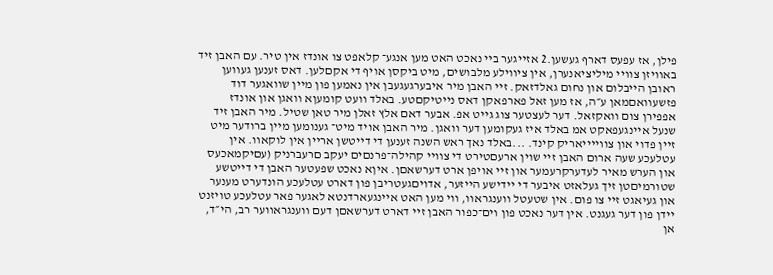פילן, אז עפעס דארף געשען.2 אזײגער בײ נאכט האט מען אנגע־ קלאפט צו אונדז אין טיר. עם האבן זיד באװיזן צוױי מיליציאנערן, אין ציװילע מלבושים, מיט ביקסן אויף די אקםלען. דאס זענען געװען ראובן הײבלום און נחום גאלדזאק. זײ האבן מיר איבערגעגעבן אין נאמען פון מײן שװאגער דוד פזשעװאםמאן ע״ה, אז מען זאל פארפאקן דאס נײטיקםטע. באלד װעט קומעןא װאגן און אונדז אפפירן צום װאקזאל. דער לעצטער צוג גײט אפ. אבער דאם אלץ זאלן מיר טאן שטיל. מיר האבן זיד שנעל איינגעפאקט אמ באלד איז געקומען דער װאגן. מיר האבן אויד מיט־ גענומען מײן ברודער מיט זײן פדוי און צוױײיאריק קינד. ...באלד נאך ראש השנה זענען די דײטשן ארײן אין לוקאװ. אין עטלעכע שעה ארום האבן זיי שוין ארעםטירט די צװײ קהילה־פרנםים יעקב םרעברניק (עםיקמאכעס און הערש מאיר לעדערקרעמער און זײ אויפן ארט דערשאםן. איןא נאכט שפעטער האבן די דײטשע שטורמיםטן זיך געלאזט איבער די ײדישע הײזער, אדויםגעטריבן פון דארט עטלעכע הונדערט מענער און געיאגט זײ צו פום. אין שטעטל װענגראװ, װי מען האט אײנגעארדנטא לאגער פאר עטלעכע טויזנט ײדן פון דער געגנט. אין דער נאכט פון ױם־כפור האבן זײ דארט דערשאםן דעם װענגראװער רב, הי״ד, אן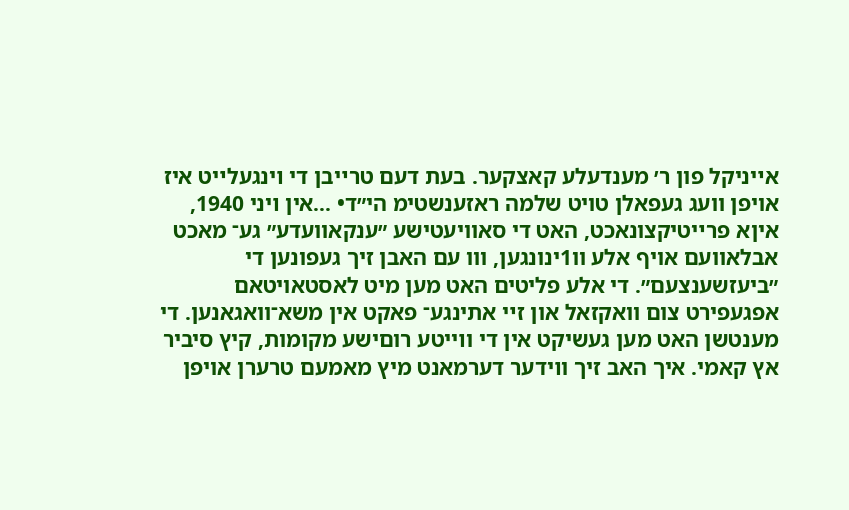אײניקל פון ר׳ מענדעלע קאצקער. בעת דעם טרײבן די ױנגעלײט איז אויפן װעג געפאלן טויט שלמה ראזענשטימ הי״ד• ...אין ױני 1940, איןא פרײטיקצונאכט, האט די סאװיעטישע ״ענקאװעדע״ גע־ מאכט אבלאװעם אויף אלע װ1ינונגען, וװ עם האבן זיך געפונען די ״ביעזשענצעם״. די אלע פליטים האט מען מיט לאסטאויטאם אפגעפירט צום װאקזאל און זײ אתינגע־ פאקט אין משא־װאגאנען. די מענטשן האט מען געשיקט אין די וױיטע רוםישע מקומות, קיץ סיביר אץ קאמי. איך האב זיך וױדער דערמאנט מיץ מאמעם טרערן אויפן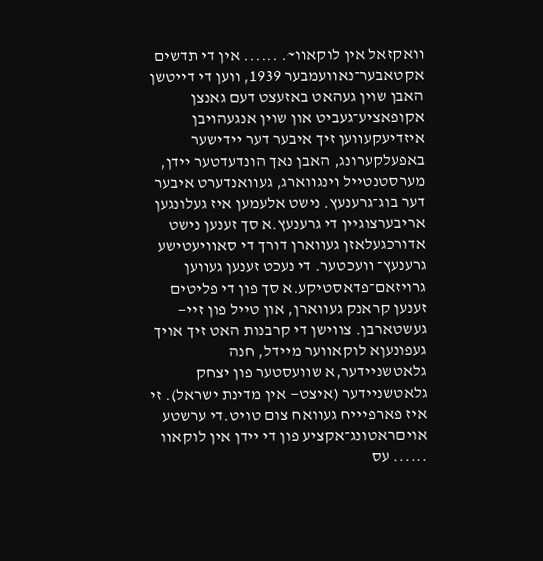װאקזאל אין לוקאװ~. ...... אין די תדשים אקטאבער־נאװעמבער 1939, װען די דײטשן האבן שוין געהאט באזעצט דעם גאנצן אקופאציע־געביט און שוין אנגעהויבן איזדיעקעװען זיך איבער דער ײדישער באפעלקערונג, האבן נאך הונדעדטער ײדן, מערסטנטײל ױנגװארג, געװאנדערט איבער דער בוג־גרענעץ. נישט אלעמען איז געלונגען אריבערצוגײן די גרענעץ.א סך זענען נישט אדורכגעלאזן געװארן דורך די סאװיעטישע גרענעץ־ װעכטער. די נעכט זענען געװען גרויזאם־פדאסטיקע.א סך פון די פליטים זענען קראנק געװארן, און טײל פון זײ— געשטארבן. צוױשן די קרבנות האט זיך אויך געפונעןא לוקאװער מײדל, חנה גלאטשנײדער,א שװעסטער פון יצחק גלאטשנײדער (איצט— אין מדינת ישראל). זי איז פארפײיח געװאח צום טויט.די ערשטע אויםראטונג־אקציע פון די ײדן אין לוקאװ ...... עס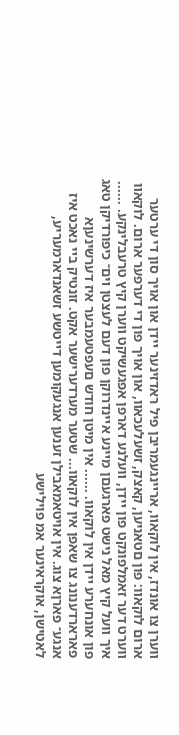װערן צו אונדז, אין לוקאװ, ארײנגעמריבן פיל ראדזינער ײדן און אויך סון די ערטער ארום לוקאװ: פון םטאניען, קאצק, זשעלעכאװ, און אויך פון די דערפער ארום. לוקאװ װערט דער זאמלפונקט פון ײדן, װעלנע דארפן אפגעשיקט װערן קיץ טרעבלינקע. ...... איך װעל קיץ מאל נישט פארגעםן מײנע אײנדרוקן פון דעם לעצטן ױם־ כיפורדיקן טאג פון אונחערע ײדן אין לוקאװ. ...... אין מיטן חודש םעפטעמבער איז דערשינעןא פארארדענונג צו שאפן אין לוקאװ... שטער מערדערישער אקט. זונטיק בײ נאכט איז אנגע־ פארןא צוג. אין אויטאמאבילן זענען אנגעקומען דײטשע זשאנדארמעריע, לאטישן, אוקראינער אמ פוילישע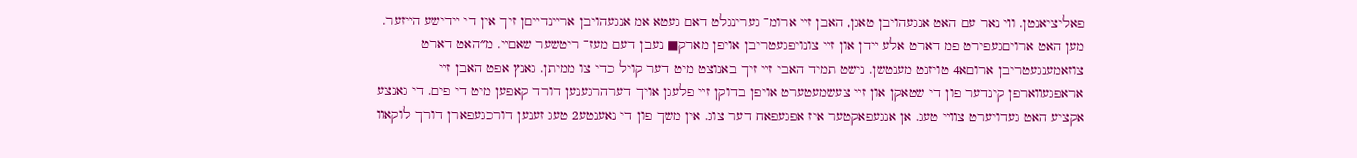פאליציאנטן. וױ נאר עם האט אנגעהויבן טאגן, האבן זײ ארומ־ גערינגלט דאם געטא אמ אנגעהויבן ארײנדײםן זיך אין די ײדישע הײזער. מען האט ארויםגעפירט פמ דארט אלע ײדן און זײ צונויפגעטריבן אויפן מארק■ נעבן דעם מעז־ ריטשער שאםײ. מ״האט דארט צוזאמענגעטריבן ארוםא4 טויזנט מענטשן. נישט תמיד האבי זײ זיך באנוצט מיט דער קויל כדי צו ממיתן. גאנץ אפט האבן זײ אראפגעװארפן קינדער פון די שטאקן און זײ צעשמעטערט אויפן בדוקן זײ פלעגן אויך דערהרגענען דורד קאפען מיט די פים. די גאנצע אקציע האט געדויערט צװײ טעג. אן אנגעפאקטער איז אפגעפאח דער צוג. אין משך פון די נאענטע2 טעג זענען דורכגעפארן דורך לוקאװ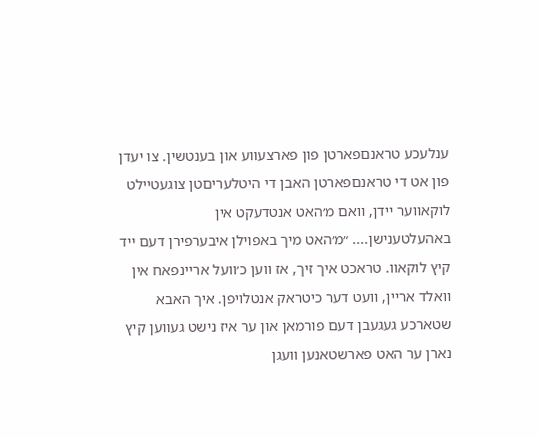ענלעכע טראנםפארטן פון פארצעװע און בענטשין. צו יעדן פון אט די טראנםפארטן האבן די היטלעריםטן צוגעטײלט לוקאװער ײדן, װאם מ׳האט אנטדעקט אין באהעלטענישן.... ״מ׳האט מיך באפוילן איבערפירן דעם ײד קיץ לוקאװ. טראכט איך זיך, אז װען כ׳װעל ארײנפאח אין װאלד ארײן, װעט דער כיטראק אנטלויפן. איך האבא שטארכע געגעבן דעם פורמאן און ער איז נישט געװען קיץ נארן ער האט פארשטאנען װעגן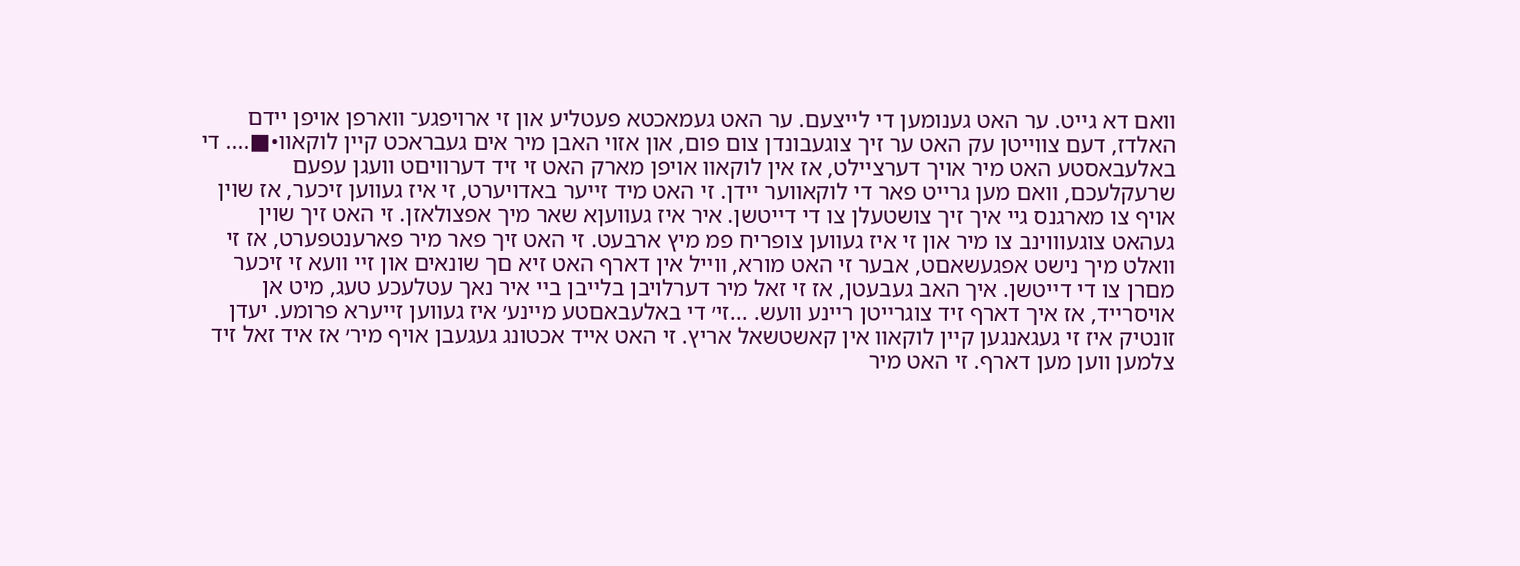װאם דא גײט. ער האט גענומען די לײצעם. ער האט געמאכטא פעטליע און זי ארויפגע־ װארפן אויפן יידם האלדז, דעם צװײטן עק האט ער זיך צוגעבונדן צום פום, און אזוי האבן מיר אים געבראכט קײן לוקאװ•■.... די באלעבאסטע האט מיר אויך דערצײלט, אז אין לוקאװ אויפן מארק האט זי זיד דערוױםט װעגן עפעם שרעקלעכם, װאם מען גרײט פאר די לוקאװער ײדן. זי האט מיד זײער באדויערט, זי איז געװען זיכער, אז שוין אויף צו מארגנס גיי איך זיך צושטעלן צו די דײטשן. איר איז געװעןא שאר מיך אפצולאזן. זי האט זיך שוין געהאט צוגעוװינב צו מיר און זי איז געװען צופריח פמ מיץ ארבעט. זי האט זיך פאר מיר פארענטפערט, אז זי װאלט מיך נישט אפגעשאםט, אבער זי האט מורא, װײל אין דארף האט זיא םך שונאים און זײ װעא זי זיכער מםרן צו די דײטשן. איך האב געבעטן, אז זי זאל מיר דערלויבן בלײבן בײ איר נאך עטלעכע טעג, מיט אן אויסרײד, אז איך דארף זיד צוגרײטן רײנע װעש. ...זי׳ די באלעבאםטע מײנע׳ איז געװען זײערא פרומע. יעדן זונטיק איז זי געגאנגען קײן לוקאװ אין קאשטשאל אריץ. זי האט אייד אכטונג געגעבן אויף מיר׳ אז איד זאל זיד צלמען װען מען דארף. זי האט מיר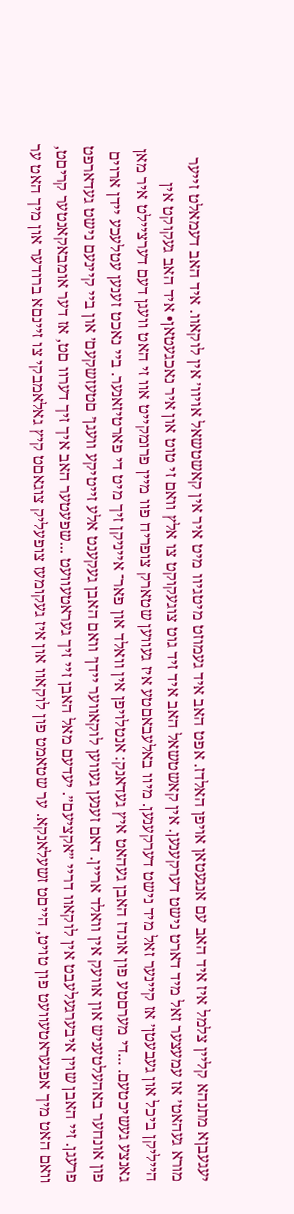יעגעבןא מתנהא קלײן צלמל איז איד האב עם אנגעטאן אויפן האלדז. אפט האב איד געמוזט מיטגיװ מיט איר אין קאשטשאל אױװ׳ אין לוקאװ. איד האב דעמאלט זײער מורא געהאט׳ אז עמעצער זאל מיד דארט נישט דערקענען. אין קאשטשאל האב איד זיד גוט צוגעקוקט צו אלץ װאם זי טוט און איר נאכגעטאן• איד האב געקוקט אין הײליקן ביכל און געבעטן׳ אז קײנער זאל מיד נישט דערקענען. מיװ באלעבאםטע איז געװען שטארק צופריח פװ מײן פרומקײט אװ זי האט װעגן דעם דערצײלט איר מאן גאנצע געשיכטעם. ...די מערםטע פון אונדז האבן געהאט איץ געדאנק: אנטלויפן אין װאלד און פאר־ אײניקן זיך מיט די פארטיזאנער. בײ נאכט זענען עטלעכע ײדן ארוים פון אונחער באהעלטעניש און אװעק אין װאלד ארײן. דאם זענען געװען לוקאװער ײדן׳ װאם האבן געקענט אלע זייטיקע װעגן׳ םטעזשקעם׳ און בײ קיינעם נישט געדארפט פרעגן. זײ האבן שוין איבערגעלעבט אין לוקאװ דרײ ״אקציעם״. יעדעם מאל האבן זײ זיך געראטעװעט ...שפעטער האב איך זיך דערװ םט, אז דער אומבאקאנטער קריםט, װאם האט מיך אפגעראטעװעט פון טויט, הײםט זשעלאנקא. ער שטאמט פון לוקאװ און איז געקומעז צופעליק צוגאםט קיץ גאלאמבקי צו זײנםא ברודער און מיך האט ער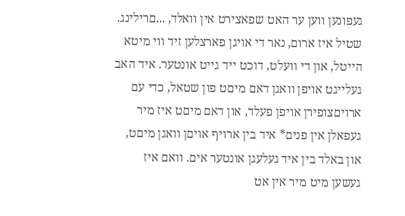געפונען װען ער האט שפאצירט אין װאלד, ...םרילינג. שטיל איז ארום, נאר די אויגן פארצלען זיד װי מיטא הײטל, און די װעלט, דוכט ייד גײט אונטער. איד האב געלײגט אויפן װאגן דאם מיםט פון שטאל, כדי עם ארויםצופירן אויפן פעלד, און דאם מיםט איז מיר געפאלן אין פנים* איד בין ארויף אויםן װאגן מיםט, און באלד בין איד געלעגן אונטער אים. װאם איז געשען מיט מיר אין אט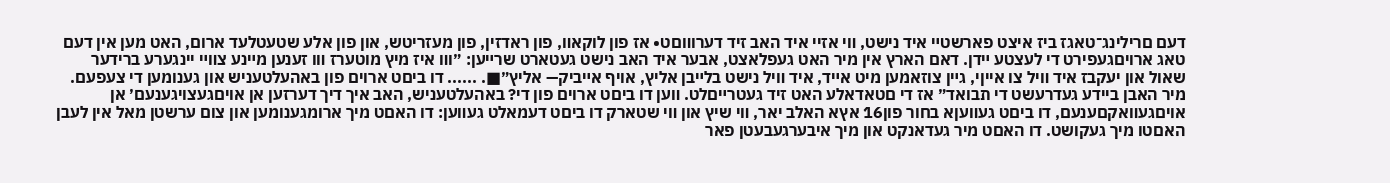דעם םרילינג־טאגז ביז איצט פארשטײ איד נישט, װי אזיי איד האב זיד דערוװםט• אז פון לוקאװ, פון ראדזין, פון מעזריטש, און פון אלע שטעטלעד ארום, האט מען אין דעם טאג ארויםגעפירט די לעצטע ײדן. דאם הארץ אין מיר האט געפלאצט, אבער איד האב נישט געטארט שרײען: ״וװ איז מיץ מוטערז װו זענען מײנע צװײ יינגערע ברידער שאול און יעקבז איד װיל צו אייןי, גײן צוזאמען מיט אײד, איד װיל נישט בלײבן אליץ, אויף אײביק— אליץ״■. ...... דו ביםט ארוים פון באהעלטעניש און גענומען די צעפעם. מיר האבן ביידע געדרעשט די תבואד״ אז די םטאדאלע האט זיד געטרײםלט. װען דו ביםט ארוים פון די? באהעלטעניש, האב איך דיך דערזען אן אויםגעצויגענעם׳ אן אויםגעװאקםענעם, דו ביםט געװעןא בחור פון16 אץא האלב יאר, װי שיץ און װי שטארק דו ביםט דעמאלט געװען: דו האםט מיך ארומגענומען און צום ערשטן מאל אין לעבן האםטו מיך געקושט. דו האםט מיר געדאנקט און מיך איבערגעבעטן פאר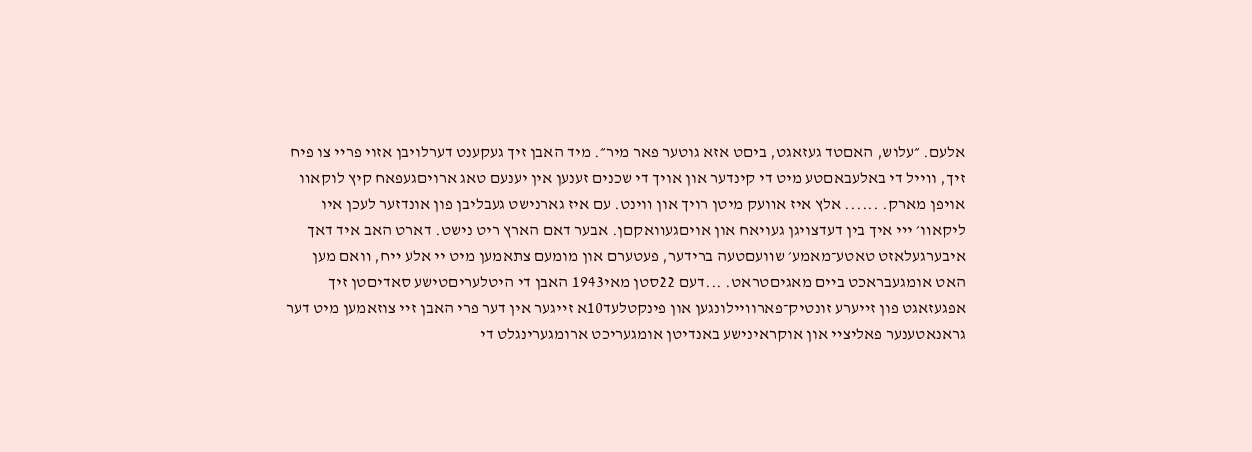אלעם. ״עלוש, האםטד געזאגט, ביםט אזא גוטער פאר מיר״. מיד האבן זיך געקענט דערלויבן אזוי פרײ צו פיח זיך, וױיל די באלעבאםטע מיט די קינדער און אויך די שכנים זענען אין יענעם טאג ארויםגעפאח קיץ לוקאװ אויפן מארק. ...... אלץ איז אװעק מיטן רויך און װינט. עם איז גארנישט געבליבן פון אונדזער לעכן איו ליקאװ׳ יײ איך בין דעדצויגן געויאח און אויםגעװאקםן. אבער דאם הארץ ריט נישט. דארט האב איד דאך איבערגעלאזט טאטע־מאמע׳ שװעםטעה ברידער, פעטערם און מומעם צתאמען מיט יי אלע ײח, װאם מען האט אומגעבראכט בײם מאגיםטראט. ...דעם 22סטן מאי1943 האבן די היטלעריםטישע סאדיםטן זיך אפגעזאגט פון זײערע זונטיק־פארוױילונגען און פינקטלעד10א זײגער אין דער פרי האבן זײ צוזאמען מיט דער גראנאטענער פאליצײ און אוקראינישע באנדיטן אומגעריכט ארומגערינגלט די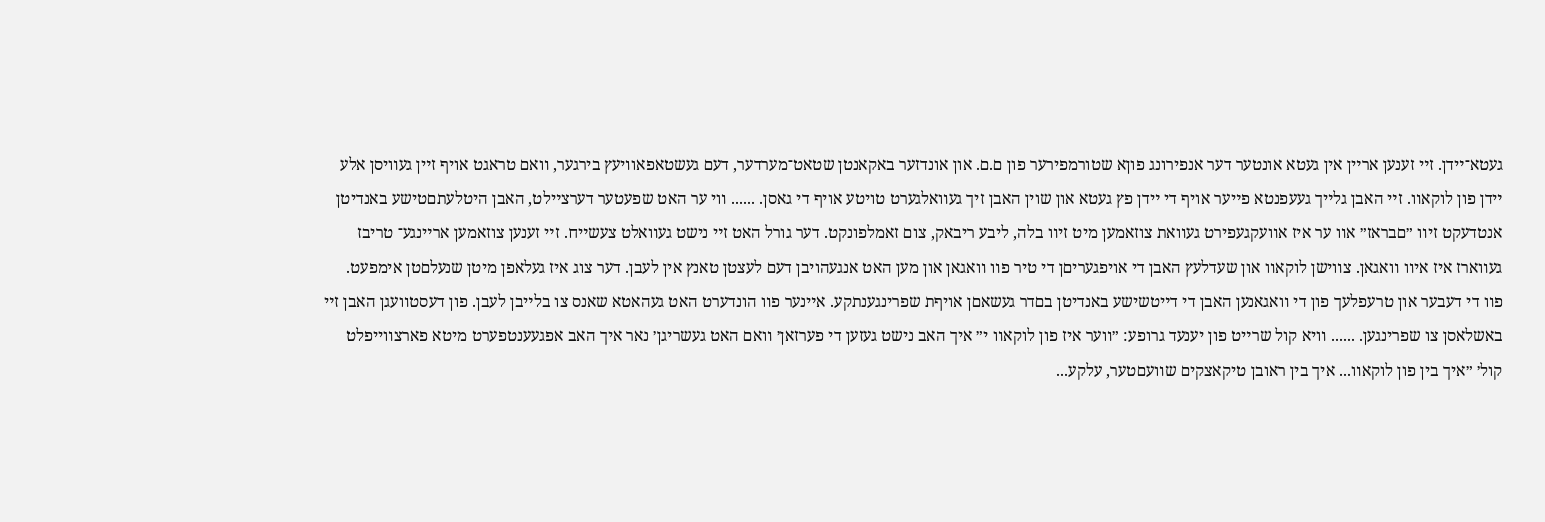געטא־ײדן. זײ זענען ארײן אין געטא אונטער דער אנפירונג פוןא שטורמפירער פון ם.ם. און אונדזער באקאנטן שטאט־מערדער, דעם געשטאפאוױעץ בירגער, װאם טראגט אויף זײן געװיסן אלע ײדן פון לוקאװ. זײ האבן גלײך געעפנטא פײער אויף די ײדן פץ געטא און שוין האבן זיך געװאלגערט טויטע אויף די גאסן. ...... װי ער האט שפעטער דערצײלט, האבן היטלעתםטישע באנדיטן אנטדעקט זיװ ״םבראז״ אװ ער איז אװעקגעפירט געװאת צוזאמען מיט זיװ בלה, ליבע ריבאק, צום זאמלפונקט. דער גורל האט זײ נישט געװאלט צעשײח. זײ זענען צוזאמען ארײנגע־ טריבז געװארז איז איװ װאגאן. צװישן לוקאװ און שעדלעץ האבן די אויפגעריםן די טיר פװ װאגאן און מען האט אנגעהויבן דעם לעצטן טאנץ אין לעבן. דער צוג איז געלאפן מיטן שנעלםטן אימפעט. פװ די דעבער און טרעפלעך פון די װאגאנען האבן די דײטשישע באנדיטן בםדר געשאםן אויףת שפרינגענתקע. אײנער פװ הונדערט האט געהאטא שאנס צו בלײבן לעבן. פון דעסטװעגן האבן זײ באשלאסן צו שפרינגען. ...... װיא קול שרײט פון יענעד גרופע: ״װער איז פון לוקאװ י״ איך האב נישט געזען די פערזאן׳ װאם האט געשריגן׳ נאר איך האב אפגעענטפערט מיטא פארצװייפלט קול׳ ״איך בין פון לוקאװ... איך בין ראובן טיקאצקים שװעםטער, עלקע...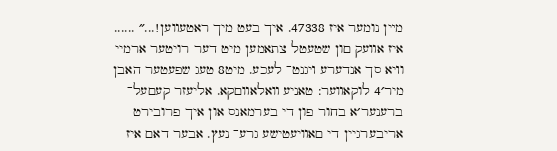מײן נומער איז 47338. איך בעט מיך ראטעװען!...״ ...... איז אװעק םון שטעטל צתאמען מיט דער רויטער ארמיי וױא סך אנדערע ױגנט־ לעכע. מיט8 טעג שפעטער האבן מיר׳4 לוקאװער: טאניע װאלאװםקא. אליעזר קעםעל־ ברענער׳א בחור פון די בערמאנס און איך פרובירט אריבערגיין די םאװיעטישע גרע־ נעץ. אבער דאם איז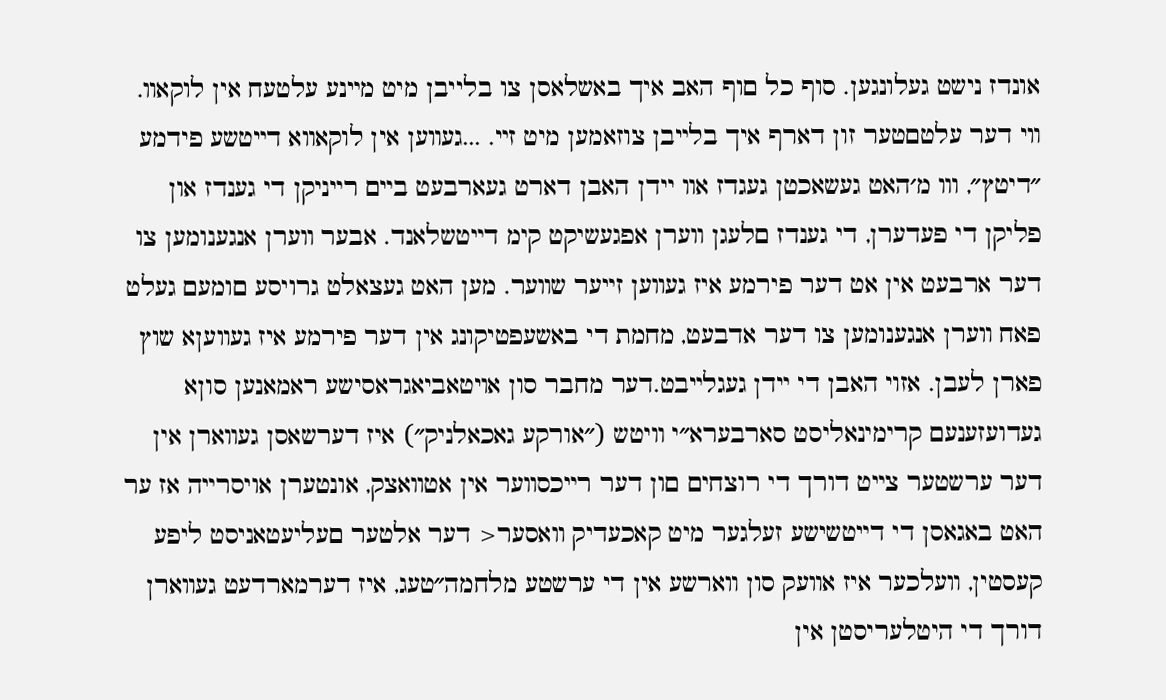אונדז נישט געלונגען. סוף כל םוף האב איך באשלאסן צו בלייבן מיט מײנע עלטעח אין לוקאװ. װי דער עלטםטער זון דארף איך בלײבן צוזאמען מיט זײ. ...געװען אין לוקאװא דײטשע פידמע ״דיטץ״, וװ מ׳האט געשאכטן געגדז אװ יידן האבן דארט געארבעט בײם רײניקן די גענדז און פליקן די פעדערן, די גענדז םלעגן װערן אפגעשיקט קימ דײטשלאנד. אבער װערן אנגענומען צו דער ארבעט אין אט דער פירמע איז געװען זײער שװער. מען האט געצאלט גרויסע םומעם געלט פאח װערן אנגענומען צו דער אדבעט, מחמת די באשעפטיקונג אין דער פירמע איז געװעןא שוץ פארן לעבן. אזוי האבן די ײדן געגלײבט.דער מחבר סון אױטאביאגראסישע ראמאנען סוןא געדועזענעם קרימינאליסט סארבערא״י װיטש (״אורקע גאכאלניק״) איז דערשאסן געװארן אין דער ערשטער צײט דורך די רוצחים םון דער רײכסװער אין אטװאצק, אונטערן אויסרײה אז ער האט באגאסן די דײטשישע זעלגער מיט קאכעדיק װאסער< דער אלטער םעליעטאניסט ליפע קעסטין, װעלכער איז אװעק סון װארשע אין די ערשטע מלחמה״טעג, איז דערמארדעט געװארן דורך די היטלעריסטן אין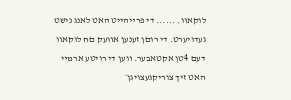לוקאװ. ...... די פרײהייט האט לאנג נישט געדויערט. די רוםן זענען אװעק םח לוקאװ דעם 4טן אקטאבער. װען די רויטע ארמײ האט זיך צוריקגעצויגן׳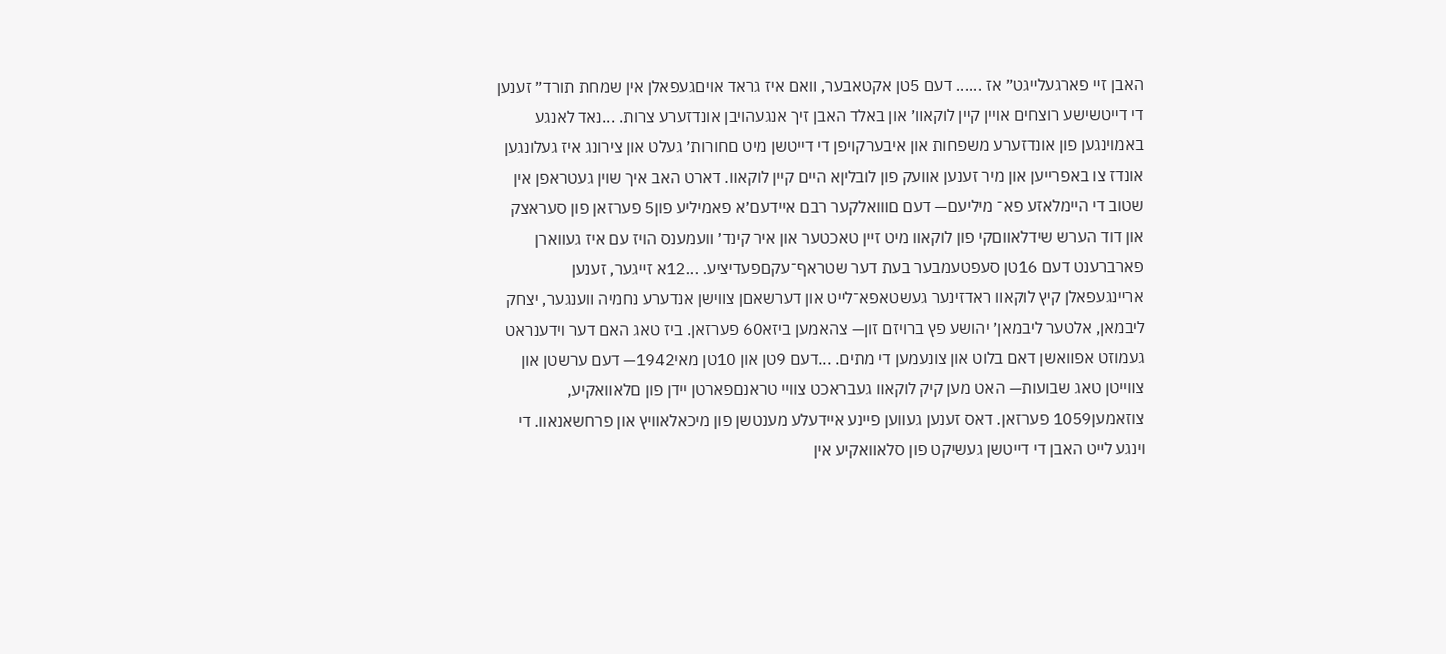האבן זײ פארגעלײגט״ אז ...... דעם 5טן אקטאבער, װאם איז גראד אויםגעפאלן אין שמחת תורד״ זענען די דײטשישע רוצחים אױין קײן לוקאװ׳ און באלד האבן זיך אנגעהויבן אונדזערע צרות. ...נאד לאנגע באמױנגען פון אונדזערע משפחות און איבערקויפן די דײטשן מיט םחורות׳ געלט און צירונג איז געלונגען אונדז צו באפרײען און מיר זענען אװעק פון לובליןא הײם קײן לוקאװ. דארט האב איך שוין געטראפן אין שטוב די הײמלאזע פא־ מיליעם— דעם םװואלקער רבם אײדעם׳א פאמיליע פון5 פערזאן פון סעראצק און דוד הערש שידלאװםקי פון לוקאװ מיט זײן טאכטער און איר קינד׳ װעמענס הויז עם איז געװארן פארברענט דעם 16טן סעפטעמבער בעת דער שטראף־עקםפעדיציע. ...12א זײגער, זענען ארײנגעפאלן קיץ לוקאװ ראדזינער געשטאפא־לײט און דערשאםן צװישן אנדערע נחמיה װענגער, יצחק ליבמאן, אלטער ליבמאן׳ יהושע פץ ברויזם זון— צהאמען ביזא60 פערזאן. ביז טאג האם דער ױדענראט געמוזט אפװאשן דאם בלוט און צונעמען די מתים. ...דעם 9טן און 10טן מאי1942— דעם ערשטן און צװײטן טאג שבועות— האט מען קיק לוקאװ געבראכט צוױי טראנםפארטן ײדן פון םלאװאקיע, צוזאמען1059 פערזאן. דאס זענען געװען פײנע אײדעלע מענטשן פון מיכאלאװיץ און פרחשאנאװ. די ױנגע לײט האבן די דײטשן געשיקט פון סלאװאקיע אין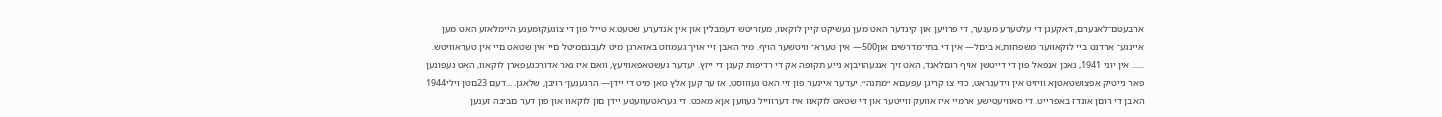ארבעטם־לאגערם, דאקעגן די עלטערע מענער, די פרויען און קינדער האט מען געשיקט קײן לוקאװ, מעזריטש דעמבלין און אין אנדערע שטעט.א טײל פון די צוגעקומענע הײמלאזע האט מען אײנגע־ ארדנט בײ לוקאװער משפחות,א ביםל— אין די בתי־מדרשים און500— אין טערא־ װיטשער הויף. מיר האבן זײ אויך געמוזט באזארגן מיט לעבנםמיטל םיי אין שטאט םײ אין טעראװיטש. ...... אין יוני 1941, נאכן אנפאל פון די דייטשן אויף רוםלאנד, האט זיך אנגעהויבןא נייע תקופה אק די רדיפות קעגן די ייזץ. יעדער געשטאפאװיעץ, װאם איז נאר אדורכגעפארן לוקאװ, האט געפונען פאר נייטיק אפצושטאטןא וױזיט אין ױדענראט, כדי צו קריגן עפעםא ״מתנה״. יעדער אײנער פון זײ האט געװוסט, אז ער קען אלץ טאן מיט די ײדן— הרגענען׳ רויבן, שלאגן. ...דעם 23םטן ױלי1944 האבן די רוםן אונדז באפרײט. די סאװיעטישע ארמײ איז אװעק וױיטער און די שטאט לוקאװ איז דערוױיל געװען אןא מאכט. די געראטעװעטע ײדן םון לוקאװ און פון דער םביבה זענען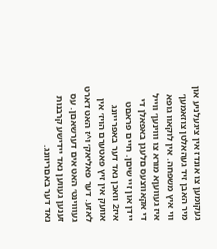געקומען צו אונדז אין ציגעלניע און מיר האבן זיד געהאלטן צוזאמען׳ װי איץ משפחה. אין לוקאװ גופא איז געװעןא מורא צו װוינען׳ וױיל די אקאװצעס םלעגן באפאלן די ײדן און זײ שיםן. חײם פראםט איז2 װאכן נאד דער באפרײונג אװעק אין זיץ פאטערם הויז׳ אין לאזע. דער פאליאק׳ ו^ז האט דארט געװוינט׳ האט אים דערשאםן. עס זענען געװען נאד ײדישע קרבנות נאד דער באםריװנג.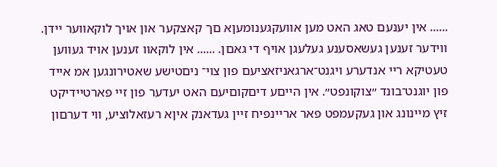...... אין יענעם טאג האט מען אװעקגענומעןא םך קאצקער און אויך לוקאװער ײדן. װידער זענען געשאסענע געלעגן אויף די גאםן. ...... אין לוקאװ זענען אויד געװען טעטיקא רײ אנדערע ױגנט־ארגאניזאציעם פון צױ־ ניםטישע שאטירונגען אמ אייד פון יוגנט־בונד ״צוקונפט״. אין הײםע דיםקוםיעם האט יעדער פון זײ פארטײדיקט זיץ מײנונג און געקעמפט פאר ארײנפיח זײן געדאנק איןא רעזאלוציע, װי דערםון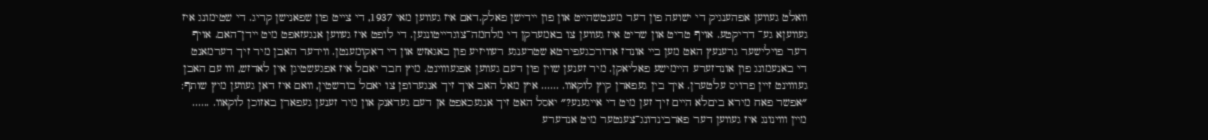װאלט געװען אפהענגיק די ישועה פון דער מענטשהײט און פון ײדישן פאלק.דאם איז געװען מאי 1937, די צײט פון שפאנישן קריג. די שטימונג איז געװעןא גע־ דריקטע. אויף טריט און שריט איז געװען צו באמערקן די מלחמה־צוגרײטונגען. די לופט איז געװען אנגעזאפט מיט ײדן־האם. אויף דער פוילישער גרענעץ האט מען בײ אונדז אדורכגעפירטא שטרענגע רעװיזיע פון באגאזש און די דאקומענטן. װידער האבן מיר זיך דערמאנט די באנעמונג פון אונדזערע הײמישע פאליאקן. מיר זענען שוין פון דעם געװען אפגעוװינט. מיץ חבר יאםל איז אפגעשטיגן אין לאדזש, וװ עם האבן געוװינט זײן פרויס עלטערן. איך בין געפארן קיץ לוקאװ. ...... איץ מאל האב איך זיך אנגערופן צו יאםל בורשטין, װאם איז דאן געװען מיץ שותף: ״אפשר פאח מירא ביםלא הײם זיך זען מיט די אײגענע?״ יאסל האט זיך אנגעכאפט אן דעם געדאנק און מיר זענען געפארן באזוכן לוקאװ. ...... מײן וװינונג איז געװען דער פארבינדונג־צענטער מיט אנדערע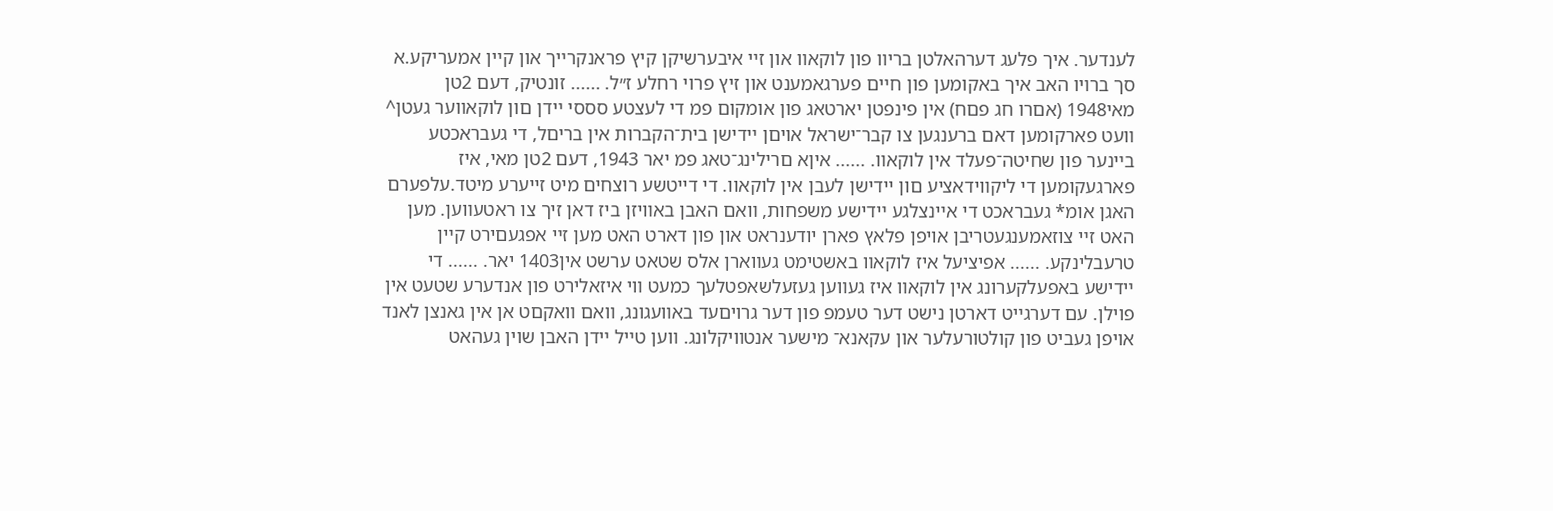לענדער. איך פלעג דערהאלטן בריװ פון לוקאװ און זײ איבערשיקן קיץ פראנקרײך און קײן אמעריקע.א סך ברױו האב איך באקומען פון חײם פערגאמענט און זיץ פרוי רחלע ז״ל. ...... זונטיק, דעם 2טן מאי1948 (אםרו חג פםח) אין פינפטן יארטאג פון אומקום פמ די לעצטע סססי ײדן םון לוקאװער געטן^ װעט פארקומען דאם ברענגען צו קבר־ישראל אויםן ײדישן בית־הקברות אין בריםל, די געבראכטע בײנער פון שחיטה־פעלד אין לוקאװ. ...... איןא םרילינג־טאג פמ יאר 1943, דעם 2טן מאי, איז פארגעקומען די ליקװידאציע םון יידישן לעבן אין לוקאוו. די דייטשע רוצחים מיט זייערע מיטד.עלפערם האגן אומ* געבראכט די אײנצלגע ײדישע משפחות, װאם האבן באװיזן ביז דאן זיך צו ראטעװען. מען האט זײ צוזאמענגעטריבן אויפן פלאץ פארן יודענראט און פון דארט האט מען זײ אפגעםירט קײן טרעבלינקע. ...... אפיציעל איז לוקאװ באשטימט געװארן אלס שטאט ערשט אין1403 יאר. ...... די ײדישע באפעלקערונג אין לוקאװ איז געװען געזעלשאפטלעך כמעט װי איזאלירט פון אנדערע שטעט אין פוילן. עם דערגײט דארטן נישט דער טעמפ פון דער גרויםעד באװעגונג, װאם װאקםט אן אין גאנצן לאנד אויפן געביט פון קולטורעלער און עקאנא־ מישער אנטװיקלונג. װען טײל ײדן האבן שוין געהאט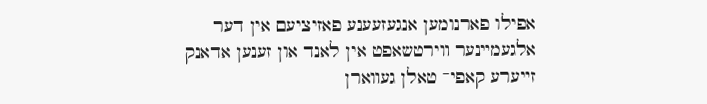אפילו פארנומען אנגעזעענע פאזיציעם אין דער אלגעמײנער װירטשאפט אין לאנד און זענען אדאנק זײערע קאפי־ טאלן געװארן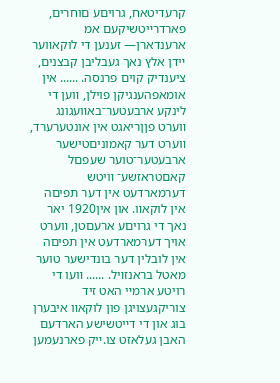קרעדיטאח, גרויםע םוחרים, פארדרײטשיקעם אמ ארענדארן— זענען די לוקאװער ײדן אלץ נאך געבליבן קבצנים, ציענדיק קוים פרנסה. ...... אין אומאפהענגיקן פוילן, װען די לינקע ארבעטער־באװעגונג װערט פןןריאגט אין אונטערערד, װערט דער קאמוניםטישער ארבעטער־טוער שעפםל קאםטראזשע־ װיטש דערמארדעט אין דער תפיםה אין לוקאװ. און אין1920 יאר נאך די גרויםע ארעםטן, װערט אויך דערמארדעט אין תפיםה אין לובלין דער בונדישער טוער מאטל בראנזױל. ...... װעו די רויטע ארמײ האט זיד צוריקגעצויגן פון לוקאװ איבערן בוג און די דײטשישע הארדעם האבן געלאזט צו.ײק פארנעמען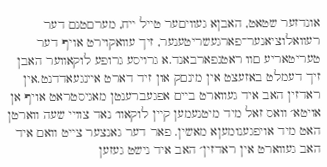אונדזער שטאט, האבןא געװיםער טײל ײח, מערםטנם דער רעװאלוציאנער־פארגעשריטענער, זיך עװאקוירט אויף דער טעריטאריע םװ ראטנפארבאנד.א גרױסע גרופע לוקאװער האבן זיך דעמלט באזעצט אין מינםק און זיד דארט אײנגעאדדנט.אין ראדזין האב איד געװארט בײם אפגעברענטן מאגיסטראט אויף אן אויטא׳ װאס זאל מיד מיטנעמען קײן לוקאװ׳ נאד צוױי שעה װארטן האט מיד אויפגענומעןא מאשין. פאר דער גאנצער צײט װאם איד האב געװארט אין ראדזין׳ האב איד נישט געזען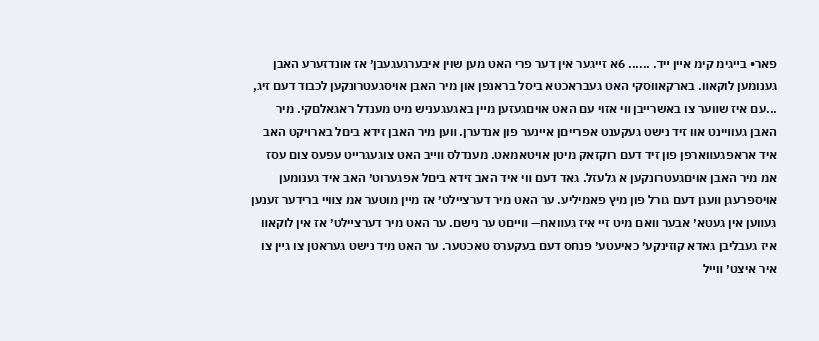פאר• בײגימ קימ אײן ײד. ...... 6א זײגער אין דער פרי האט מען שוין איבערגעגעבן׳ אז אונדזערע האבן גענומען לוקאװ. בארקאװסקי האט געבראכטא ביסל בראנפן און מיר האבן אויסגעטרונקען לכבוד דעם זיג, ...עם איז שװער צו באשרײבן װי אזוי עם האט אויםגעזען מײן באגעגעניש מיט מענדל ראגאלםקי. מיר האבן געוױינט אװ זיד נישט געקענט אפרײםן אײנער פון אנדערן. װען מיר האבן זידא ביםל בארױקט האב איד אראפגעװארפן פון זיד דעם רוקזאק מיטן אויטאמאט. מענדלס װײב האט צוגעגרײט עפעס צום עסז אמ מיר האבן אויםגעטרונקען א גלעזל. גאד דעם װי איד האב זידא ביםל אפגערוט׳ האב איד גענומען אויספרעגן װעגן דעם גורל פון מיץ פאמיליע. ער האט מיר דערצײלט׳ אז מײן מוטער אמ צװײ ברידער זענען געװען אין געטא׳ אבער װאם מיט זײ איז געװאח— װײםט ער נישם. ער האט מיר דערצײלט׳ אז אין לוקאװ איז געבליבן גאדא קוזינקע׳ כאיעטע׳ פנחס דעם בעקערס טאכטער. ער האט מיד נישט געראטן צו גײן צו איר איצט׳ װײל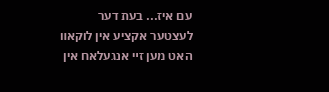עם איז... בעת דער לעצטער אקציע אין לוקאװ האט מען זײ אנגעלאח אין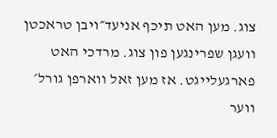צוג. מען האט תיכף אניעד״ויבן טראכטן װעגן שפרינגען פון צוג. מרדכי האט פארגעלײגט. אז מען זאל װארפן גורל׳ װער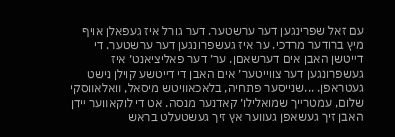עם זאל שפרינגען דער ערשטער. דער גורל איז געפאלן אויף מיץ ברודער מרדכי. ער איז געשפרונגען דער ערשטער. די דײטשן האבן אים דערשאםן. ער׳ דער פאליציאנט׳ איז געשפרונגען דער צוױיטער׳ אים האבן די דײטשע קוילן נישט געטראפן. ...שנייסער פתחיה, בלאכאװיטש מיסאל, װאלאװסקי שלום, עמטרײך שמואלילו׳ קאדנער מנסה. אט די לוקאװער ײדן האבן זיך געשאפן געװער אץ זיך געשטעלט בראש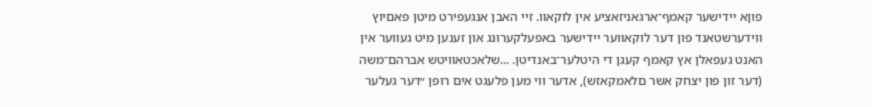פוןא ײדישער קאמף־ארגאניזאציע אין לוקאװ. זיי האבן אנגעפירט מיטן פאםיוץ װידערשטאנד פון דער לוקאװער ײדישער באפעלקערונג און זענען מיט געװער אין האנט געפאלן אץ קאמף קעגן די היטלער־באנדיטן. ...שלאכטאװיטש אברהם־משה (דער זון פון יצחק אשר םלאמקאזש), אדער וױ מען פלעגט אים רופן ״דער געלער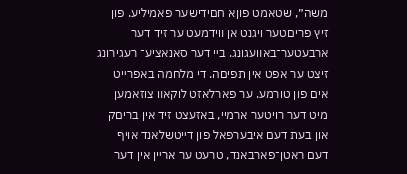משה״, שטאמט פוןא חםידישער פאמיליע. פון זיץ פריםטער ױגנט אן װידמעט ער זיד דער ארבעטער־באװעגונג. בײ דער סאנאציע־ רעגירונג זיצט ער אפט אין תפיםה. די מלחמה באפרײט אים פון טורמע. ער פארלאזט לוקאװ צוזאמען מיט דער רויטער ארמיי, באזעצט זיד אין בריםק און בעת דעם איבערפאל פון דײטשלאנד אויף דעם ראטן־פארבאנד, טרעט ער ארײן אין דער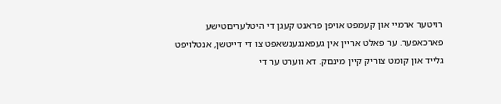רויטער ארמײ און קעמפט אויפן פראנט קעגן די היטלעריםטישע פארכאפער. ער פאלט ארײן אין געפאנגענשאפט צו די דײטשן, אנטלויפט גלייד און קומט צוריק קײן מינםק. דא װערט ער די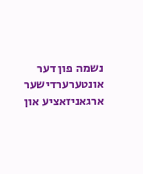נשמה פון דער אונטערערדישער ארגאניזאציע און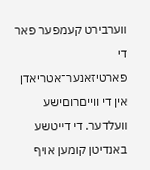װערבירט קעמפער פאר די פארטיזאנער־אטריאדן אין די וױיםרוםישע װעלדער. די דײטשע באנדיטן קומען אויף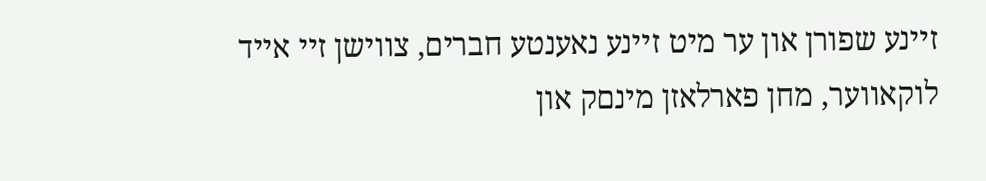זײנע שפורן און ער מיט זײנע נאענטע חברים, צװישן זײ אייד לוקאװער, מחן פארלאזן מינםק און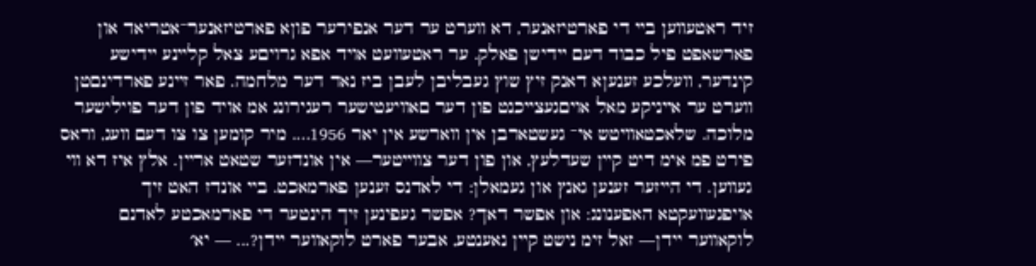זיד ראטעװען בײ די פארטיזאנער, דא װערט ער דער אנפירער פוןא פארטיזאנער־אטריאד און פארשאפט פיל כבוד דעם ײדישן פאלק. ער ראטעװעט אויד אפא גרויםע צאל קלײנע ײדישע קינדער, װעלכע זענעןא דאנק זיץ שוץ געבליבן לעבן ביז נאד דער מלחמה. פאר זײנע פארדינםטן װערט ער אײניקע מאל אויםגעצײכנט פון דער םאװיעטישער רעגירונג אמ אויד פון דער פוילישער מלוכה. שלאכטאװיטש אי־ געשטארבן אין װארשע אין יאר 1956.... מיר קומען צו צו דעם װעג, וראס פירט פמ אימ דיט קײן שעדלעץ, און פון דער צװײטער— אין אונדזער שטאט ארײן. אלץ איז דא װי געװען. די הײזער זענען גאנץ און געמאלן: די לאדנס זענען פארמאכט. בײ אונדז האט זיך אויפגעװעקטא האפענונג: און אפשר דאך? אפשר געפינען זיך הינטער די פארמאכטע לאדנם לוקאװער יידן— זאל זימ נישט קײן נאענטע, אבער פארט לוקאװער ײדן?... — יא׳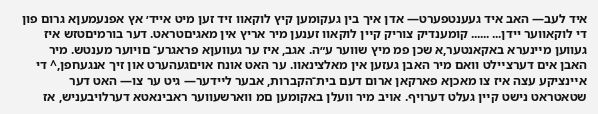איד לעב— האב איד געענטפערט— אדן איך בין געקומען קיץ לוקאװ זיד זען מיט אייד׳ אץ אפנעמעןא גרום פון די לוקאװער יידן... ...... קומענדיק צוריק קײן לוקאװ זענען מיר אריץ אין מאגיםטראט. דער בורמיםטזש איז געװען מײנערא באקאנטער,א שכן פמ מיץ שװער ע״ה. אגב, איז ער געװעןא פראגרע־ םױוער מענטש. מיר האבן אים דערצײלט װאם מיר האבן געזען אין מאלצינאװ. ער האט אונח אויםגעהערט און זיך אנגעחפן,^ די אײנציקע עצה איז צו מאכןא פארקאן ארום דעם בית־הקברות, אבער לײדער— גיט ער צו— האט דער שטאטראט נישט קײן געלט דערויף. אױב מיר װעלן באקומען םמ װארשעװער ראבינאטא דערלויבעניש, אז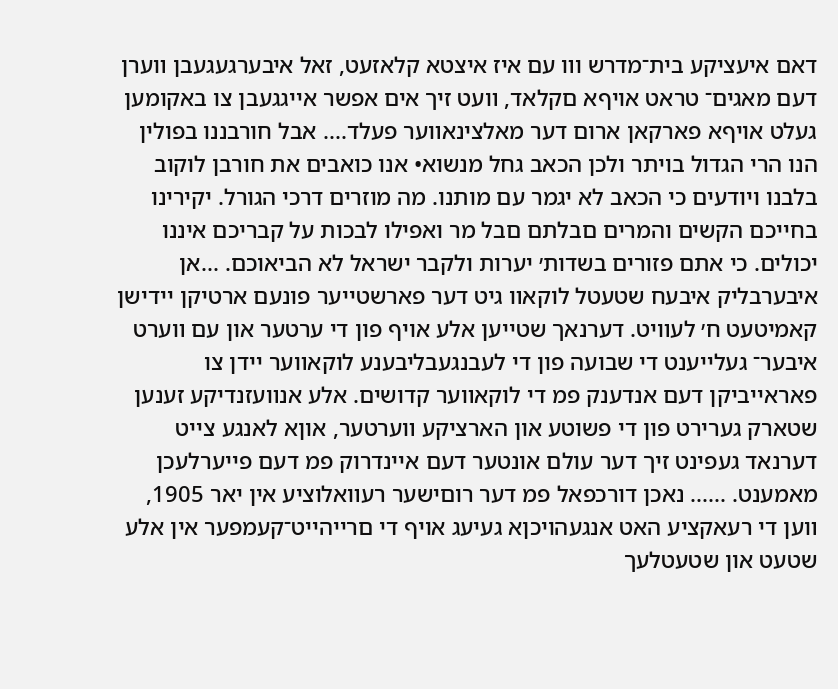דאם איעציקע בית־מדרש וװ עם איז איצטא קלאזעט, זאל איבערגעגעבן װערן דעם מאגים־ טראט אויףא םקלאד, װעט זיך אים אפשר אײגגעבן צו באקומען געלט אויףא פארקאן ארום דער מאלצינאװער פעלד.... אבל חורבננו בפולין הנו הרי הגדול בױתר ולכן הכאב גחל מנשוא• אנו כואבים את חורבן לוקוב בלבנו ויודעים כי הכאב לא יגמר עם מותנו. מה מוזרים דרכי הגורל. יקירינו בחײכם הקשים והמרים םבלתם םבל מר ואפילו לבכות על קבריכם איננו יכולים. כי אתם פזורים בשדות׳ יערות ולקבר ישראל לא הביאוכם. ...אן איבערבליק איבעח שטעטל לוקאװ גיט דער פארשטײער פונעם ארטיקן ײדישן קאמיטעט ח׳ לעװיט. דערנאך שטײען אלע אויף פון די ערטער און עם װערט איבער־ געלײענט די שבועה פון די לעבנגעבליבענע לוקאװער ײדן צו פאראײביקן דעם אנדענק פמ די לוקאװער קדושים. אלע אנװעזנדיקע זענען שטארק גערירט פון די פשוטע און הארציקע װערטער, אוןא לאנגע צײט דערנאד געפינט זיך דער עולם אונטער דעם אײנדרוק פמ דעם פײערלעכן מאמענט. ...... נאכן דורכפאל פמ דער רוםישער רעװאלוציע אין יאר 1905, װען די רעאקציע האט אנגעהויכןא געיעג אויף די םרייהײט־קעמפער אין אלע שטעט און שטעטלעך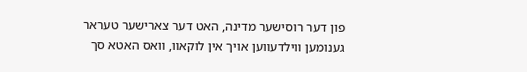פון דער רוסישער מדינה, האט דער צארישער טעראר גענומען װילדעװען אויך אין לוקאװ, װאס האטא סך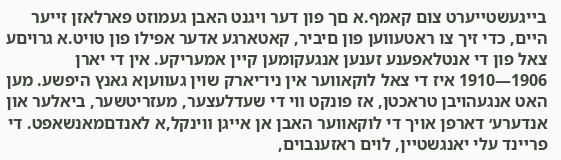בײגעשטײערט צום קאמף.א םך פון דער ױגנט האבן געמוזט פארלאזן זײער הײם, כדי זיך צו ראטעװען פון םיביר, קאטארגע אדער אפילו פון טויט.א גרויםע צאל פון די אנטלאפענע זענען אנגעקומען קײן אמעריקע. אין די יארן 1906—1910 איז די צאל לוקאװער אין ניו־יארק שוין געװעןא גאנץ היפשע. מען האט אנגעהויבן טראכטן, אז פונקט װי די שעדלעצער, מעזריטשער, ביאלער און אנדערע׳ דארפן אויך די לוקאווער האבן אן אײגן װינקל,א לאנדםמאנשאפט. די פרײנד עלי יאנגשטײן, לוים ראזענבוים,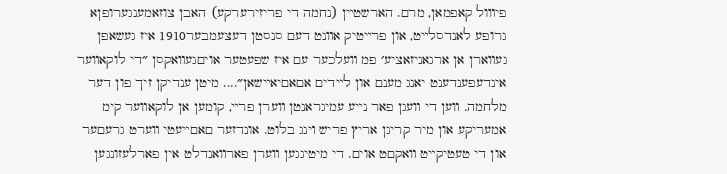פיװול קאפמאן, מרם. הארשטײן (נחמה די פריזירערקע) האבן צוזאמענגערופןא גרופע לאנדסלײט, און פרײטיק אװנט דעם סנסטן דעצעמבער1910 איז געשאפן געװארן אן ארגאניזאציע׳ פמ װעלכער עם איז שפעטער אויםגעװאקסן ״די לוקאװער אינדעפענדענט יאנג מענם און לײדים אםאםיאײשאן״.... מיטן ענדיקן זיך פון דער מלחמה. װען די װעגן פאר נײע עמיגראנטן װערן פרײ, קומען אן לוקאװער קימ אמעריקע און מיר קריגן אריץ פריש ױנג בלוט. אונדזער םאםײעטי װערט גרעםער און די טעטיקײט װאקםט אוים. די מיטיגגען װערן פארװאנדלט אין פארלעזונגען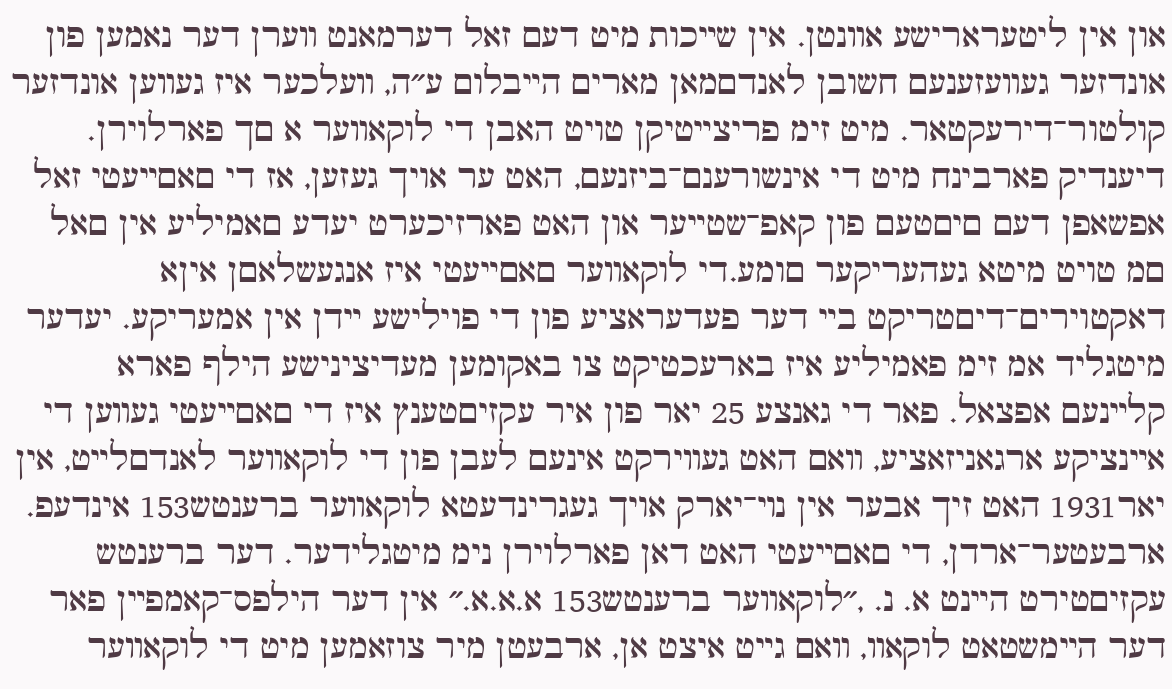און אין ליטערארישע אװנטן. אין שײכות מיט דעם זאל דערמאנט װערן דער נאמען פון אונדזער געװעזענעם חשובן לאנדםמאן מארים הײבלום ע״ה, װעלכער איז געװען אונדזער קולטור־דירעקטאר. מיט זימ פריצײטיקן טויט האבן די לוקאװער א םך פארלוירן. דיענדיק פארבינח מיט די אינשורענם־ביזנעם, האט ער אויך געזען, אז די םאםײעטי זאל אפשאפן דעם םיםטעם פון קאפ־שטײער און האט פארזיכערט יעדע םאמיליע אין םאל םמ טויט מיטא געהעריקער םומע.די לוקאװער םאםײעטי איז אנגעשלאםן איןא דאקטוירים־דיםטריקט בײ דער פעדעראציע פון די פוילישע ײדן אין אמעריקע. יעדער מיטגליד אמ זימ פאמיליע איז בארעכטיקט צו באקומען מעדיצינישע הילף פארא קלײנעם אפצאל. פאר די גאנצע 25 יאר פון איר עקזיםטענץ איז די םאםײעטי געװען די אײנציקע ארגאניזאציע, װאם האט געװירקט אינעם לעבן פון די לוקאװער לאנדםלײט, אין יאר1931 האט זיך אבער אין נױ־יארק אויך געגרינדעטא לוקאװער ברענטש153 אינדעפ. ארבעטער־ארדן, די םאםײעטי האט דאן פארלוירן נימ מיטגלידער. דער ברענטש עקזיםטירט הײנט א. נ. ,״לוקאװער ברענטש153 א.א.א.״ אין דער הילפס־קאמפײן פאר דער הײמשטאט לוקאװ, װאם גײט איצט אן, ארבעטן מיר צוזאמען מיט די לוקאװער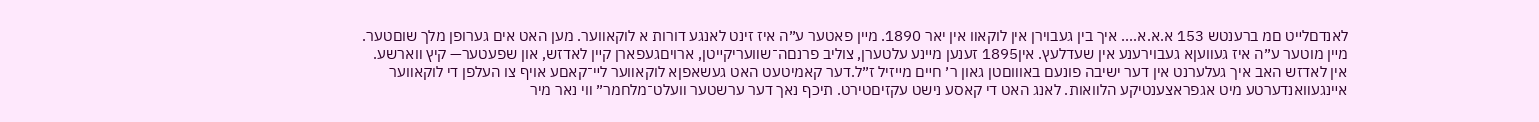לאנדםלײט םמ ברענטש 153 א.א.א.... איך בין געבוירן אין לוקאװ אין יאר 1890. מײן פאטער ע״ה איז זינט לאנגע דורות א לוקאװער. מען האט אים גערופן מלך שוםטער. מײן מוטער ע״ה איז געװעןא געבוירענע אין שעדלעץ. אין1895 זענען מײנע עלטערן, צוליב פרנםה־שװעריקײטן, ארויםגעפארן קײן לאדזש, און שפעטער— קיץ װארשע. אין לאדזש האב איך געלערנט אין דער ישיבה פונעם באוװםטן גאון ר׳ חײם מײזיל ז״ל.דער קאמיטעט האט געשאפןא לוקאװער לײ־קאםע אויף צו העלפן די לוקאװער אײנגעװאנדערטע מיט אגפראצענטיקע הלװאות. לאנג האט די קאסע נישט עקזיםטירט. תיכף נאך דער ערשטער װעלט־מלחמר״ װי נאר מיר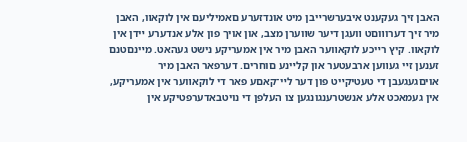האבן זיך געקענט איבערשרײבן מיט אונדזערע םאמיליעם אין לוקאװ, האבן מיר זיך דערוװםט װעגן דיער שװערן מצב, און אויך פון אלע אנדערע ײדן אין לוקאװ. קיץ רײכע לוקאװער האבן מיר אין אמעריקע נישט געהאט. מײנםטנם זענען זײ געװען ארבעטער און קלײנע םוחרים. דערפאר האבן מיר אויםגעגעבן די טעטיקײט פון דער לײ־קאםע פאר די לוקאװער אין אמעריקע, אין געמאכט אלע אנשטרענגונגען צו העלפן די נויטבאדערפטיקע אין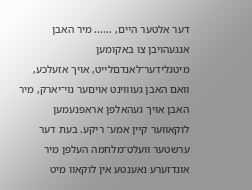דער אלטער הײם, ...... מיר האבן אנגעהויבן צו באקומען מיטגלידער־לאנדםלײט, אויך אזעלכע, װאם האבן געוװינט אויםער נױ־יארק, מיר האבן אויך געהאלפן אראפנעמען לוקאװער קײן אמע־ ריקע. בעת דער ערשטער װעלט־מלחמה העלפן מיר אונדזערע נאענטע אין לוקאװ מיט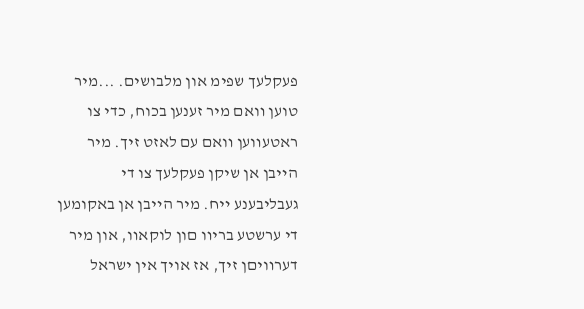פעקלעך שפימ און מלבושים. ...מיר טוען װאם מיר זענען בכוח, כדי צו ראטעװען װאם עם לאזט זיך. מיר הײבן אן שיקן פעקלעך צו די געבליבענע ײח. מיר הײבן אן באקומען די ערשטע בריװ םון לוקאװ, און מיר דערװיםן זיך, אז אויך אין ישראל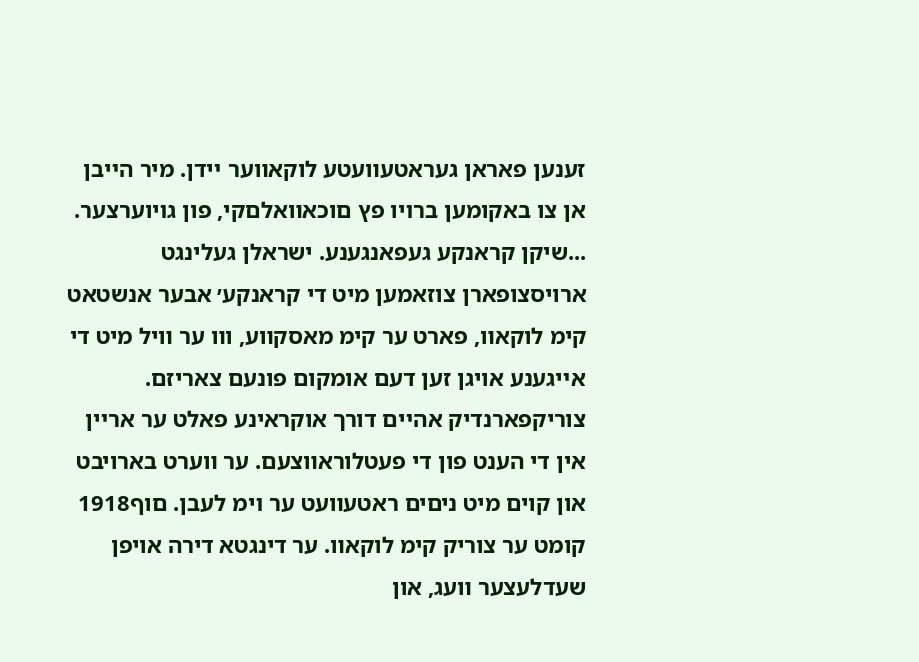זענען פאראן געראטעװעטע לוקאװער ײדן. מיר הײבן אן צו באקומען ברױו פץ םוכאװאלםקי, פון גױוערצער. ...שיקן קראנקע געפאנגענע. ישראלן געלינגט ארויסצופארן צוזאמען מיט די קראנקע׳ אבער אנשטאט קימ לוקאװ, פארט ער קימ מאסקװע, וװ ער װיל מיט די אײגענע אויגן זען דעם אומקום פונעם צאריזם. צוריקפארנדיק אהײם דורך אוקראינע פאלט ער ארײן אין די הענט פון די פעטלוראװצעם. ער װערט בארויבט און קוים מיט ניםים ראטעװעט ער ױמ לעבן. םוף1918 קומט ער צוריק קימ לוקאװ. ער דינגטא דירה אויפן שעדלעצער װעג, און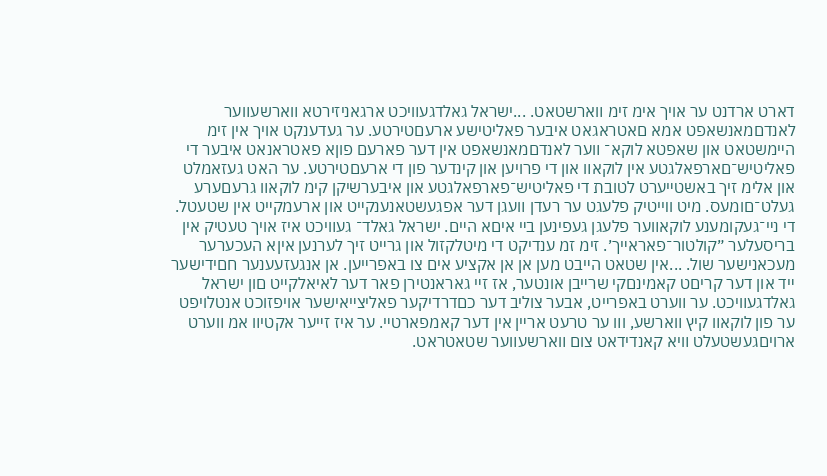דארט ארדנט ער אויך אימ זימ װארשטאט. ...ישראל גאלדגעװיכט ארגאניזירטא װארשעװער לאנדםמאנשאפט אמא םאטראגאט איבער פאליטישע ארעםטירטע. ער געדענקט אויך אין זימ הײמשטאט און שאפטא לוקא־ װער לאנדםמאנשאפט אין דער פארעם פוןא פאטראנאט איבער די פאליטיש־םארפאלגטע אין לוקאװ און די פרויען און קינדער פון די ארעםטירטע. ער האט געזאמלט און אלימ זיך באשטײערט לטובת די פאליטיש־פארפאלגטע און איבערשיקן קימ לוקאװ גרעםערע געלט־םומעס. מיט וױיטיק פלעגט ער רעדן װעגן דער אפגעשטאנענקײט און ארעמקײט אין שטעטל. די נײ־געקומענע לוקאװער פלעגן געפינען בײ איםא הײם. ישראל גאלד־ געװיכט איז אויך טעטיק אין בריסעלער ״קולטור־פאראײך׳. זימ זמ ענדיקט די מיטלקזול און גרײט זיך לערנען איןא העכערער מעכאנישער שול. ...אין שטאט הײבט מען אן אן אקציע אים צו באפרײען. אן אנגעזעענער חםידישער ײד און דער קריםט קאמינםקי שרײבן אונטער, אז זײ גאראנטירן פאר דער לאיאלקײט םון ישראל גאלדגעװיכט. ער װערט באפרײט, אבער צוליב דער כםדרדיקער פאליצײאישער אויפזוכט אנטלויפט ער פון לוקאװ קיץ װארשע, וװ ער טרעט ארײן אין דער קאמפארטײ. ער איז זײער אקטיװ אמ װערט ארויםגעשטעלט װיא קאנדידאט צום װארשעװער שטאטראט.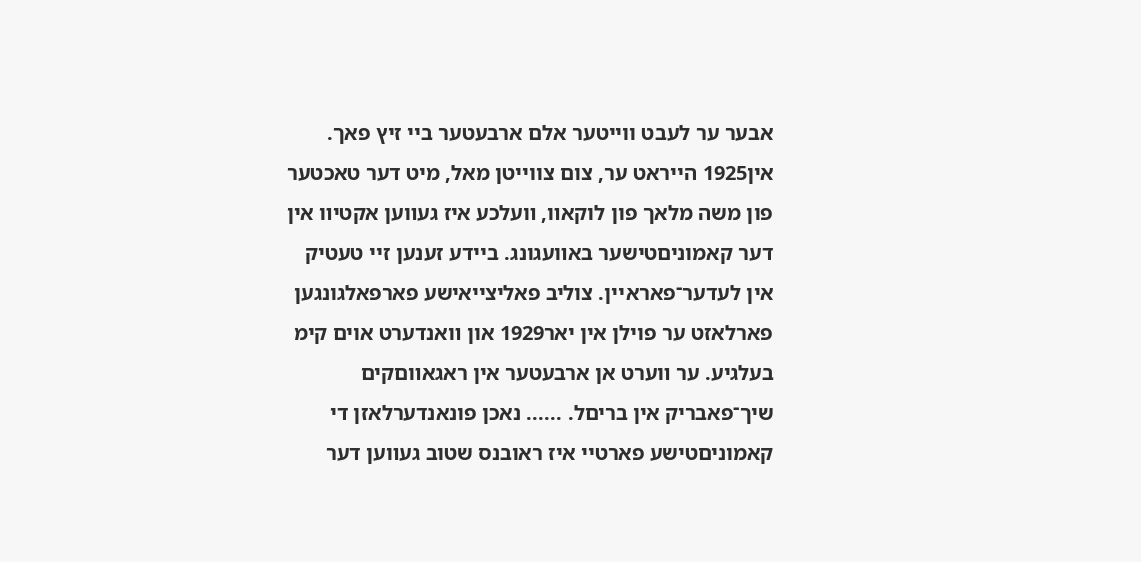אבער ער לעבט וױיטער אלם ארבעטער בײ זיץ פאך. אין1925 הײראט ער, צום צוױיטן מאל, מיט דער טאכטער פון משה מלאך פון לוקאװ, װעלכע איז געװען אקטיװ אין דער קאמוניםטישער באװעגונג. בײדע זענען זײ טעטיק אין לעדער־פאראײן. צוליב פאליצייאישע פארפאלגונגען פארלאזט ער פוילן אין יאר1929 און װאנדערט אוים קימ בעלגיע. ער װערט אן ארבעטער אין ראגאװםקים שיך־פאבריק אין בריםל. ...... נאכן פונאנדערלאזן די קאמוניםטישע פארטײ איז ראובנס שטוב געװען דער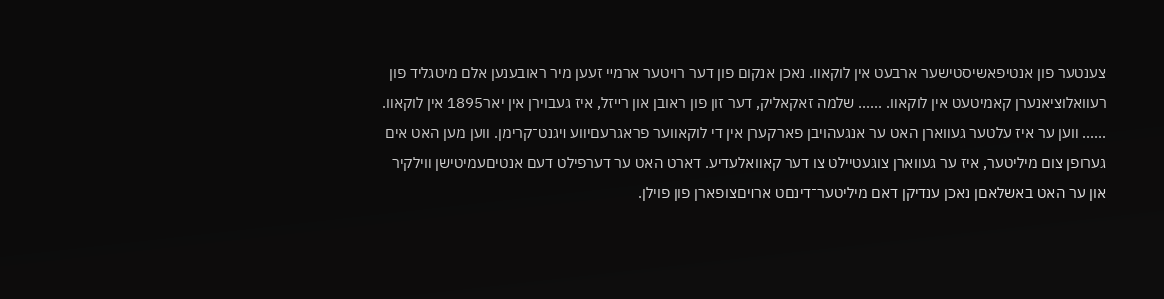צענטער פון אנטיפאשיסטישער ארבעט אין לוקאװ. נאכן אנקום פון דער רויטער ארמײ זעען מיר ראובענען אלם מיטגליד פון רעװאלוציאנערן קאמיטעט אין לוקאװ. ...... שלמה זאקאליק, דער זון פון ראובן און רײזל, איז געבוירן אין יאר1895 אין לוקאװ. ...... װען ער איז עלטער געװארן האט ער אנגעהויבן פארקערן אין די לוקאװער פראגרעםיװע ױגנט־קרימן. װען מען האט אים גערופן צום מיליטער, איז ער געװארן צוגעטיילט צו דער קאװאלעדיע. דארט האט ער דערפילט דעם אנטיםעמיטישן װילקיר און ער האט באשלאםן נאכן ענדיקן דאם מיליטער־דינםט ארױםצופארן פון פוילן.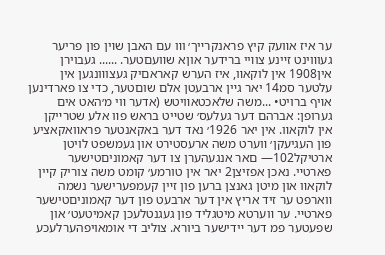ער איז אװעק קיץ פראנקרײך׳ וװ עם האבן שױן פון פריער געוװינט זײנע צוױי ברידער אוןא שװעםטער. ...... געבוירן אין1908 אין לוקאװ, איז הערש קאראםיק געצוװנגען אין עלטער סמ14 יאר גײן ארבעטן אלם שוםטער, כדי צו פארדינען אױף ברויט• ...משה שלאכטאװיטש (אדער װי מ׳האט אים גערופן: אברהם דער געלעס׳ שטײט בראש פװ אלע שטרײקן אין לוקאװ. אין יאר 1926׳ נאד דער באקאנטער פראװאקאציע פון העגיעקן׳ װערט משה ארעסטירט און געמשפט לויטן ארטיקל102— םאר אנגעהערן צו דער קאמוניםטישער פארטײ. נאכן אפזיצן2 יאר אין טורמע׳ קומט משה צוריק קײן לוקאװ און מיטן גאנצן ברען פון זײן קעמפערישער נשמה װארפט ער זיד אריץ אין דער ארבעט פון דער קאמוניםטישער פארטײ. ער װערטא מיטגליד פון געגנטלעכן קאמיטעט׳ און שפעטער פמ דער ײדישער ביורא. צוליב די אומאויפהערלעכע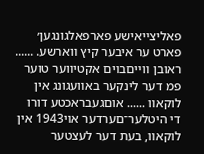פאליצײאישע פארפאלגונגען׳ פארט ער איבער קיץ װארשע. ...... ראובן װײםבױם אקטיװער טוער פמ דער לינקער באװעגונג אין לוקאװ ...... אוםגעבראכטע דורו די היטלער־םערדער אױ1943 אין לוקאװ, בעת דער לעצטער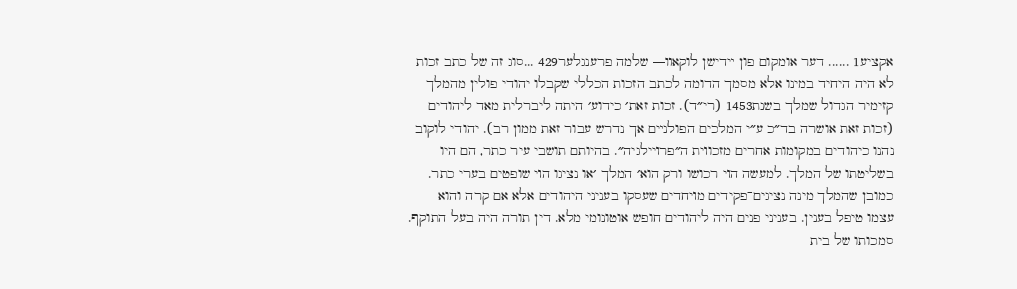אקציע1 ...... דער אומקום פון ײדישן לוקאװ— שלמה פרענגלער429 ...סוג זה של כתב זכות לא היה היחיד במינו אלא מסמך הדומה לכתב הזכות הכללי שקבלו יהודי פולין מהמלך קזימיר הגדול שמלך בשנת1453 (רי״ד). זכות זאת׳ כידוע׳ היתה ליברלית מאד ליהודים (זכות זאת אושרה בד״כ ע״י המלכים הפולנײם אך נדרש עבור זאת ממון רב). יהודי לוקוב נהנו כיהודים במקומות אחרים מזכוױת ה״פרױילגיה״. בהיותם תושבי עיר כתר, הם היו בשליטתו של המלך. למעשה הױ רכושו ורק הוא׳ המלך ׳או נציגו הױ שופטים בערי כתר. כמובן שהמלך מינה נציגים־פקידים מױחדים שעסקו בעניני היהודים אלא אם קרה והוא עצמו טיפל בענין. בעניני פנים היה ליהודים חופש אוטונומי מלא. דין תורה היה בעל התוקף. סמכותו של בית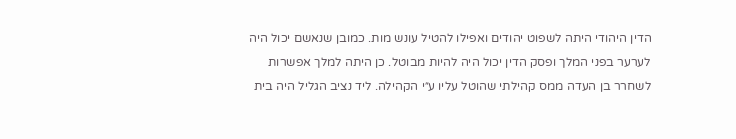הדין היהודי היתה לשפוט יהודים ואפילו להטיל עונש מות. כמובן שנאשם יכול היה לערער בפני המלך ופסק הדין יכול היה להיות מבוטל. כן היתה למלך אפשרות לשחרר בן העדה ממס קהילתי שהוטל עליו ע״י הקהילה. ליד נציב הגליל היה בית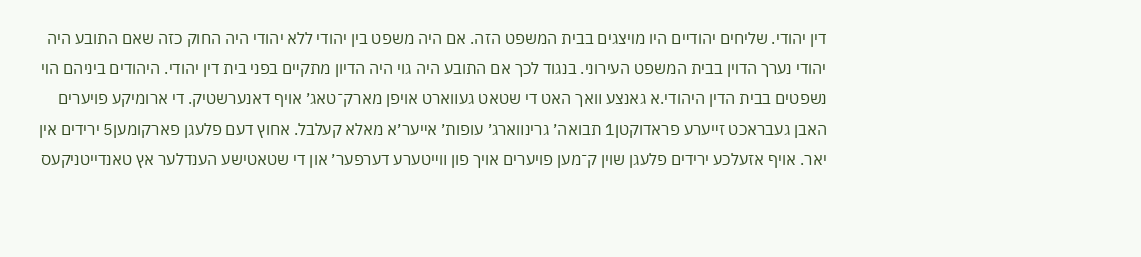דין יהודי. שליחים יהודײם היו מױצגים בבית המשפט הזה. אם היה משפט בין יהודי ללא יהודי היה החוק כזה שאם התובע היה יהודי נערך הדױן בבית המשפט העירוני. בנגוד לכך אם התובע היה גוי היה הדיון מתקײם בפני בית דין יהודי. היהודים ביניהם הױ נשפטים בבית הדין היהודי.א גאנצע װאך האט די שטאט געװארט אויפן מארק־טאג׳ אויף דאנערשטיק. די ארומיקע פויערים האבן געבראכט זײערע פראדוקטן1 תבואה׳ גרינװארג׳ עופות׳ אײער׳א מאלא קעלבל. אחוץ דעם פלעגן פארקומען5 ירידים אין יאר. אויף אזעלכע ירידים פלעגן שוין ק־מען פויערים אויך פון װײטערע דערפער׳ און די שטאטישע הענדלער אץ טאנדייטניקעס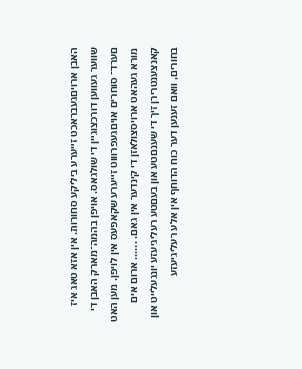האבן ארויםגעבראכט זײערע ביליקע סחורות. אין אזא טאג איז שװער געװען דורכצוגײן די שולגאס. אויפן בהמה־מארק האבן די םערד־ סוחרים אויםגעפרװוט זײערע שקאפעס אין לויפן. מען האט מורא געהאט ארויסצולאזן די קינדער אין גאם. ...... ארום אים קאנצענטרירן זיך די שענםטע און בעםטע רעליגיעזע יונגעלײט און בחורים, װאם זענען דער כוח הדוחף אין אלע רעליגיעזע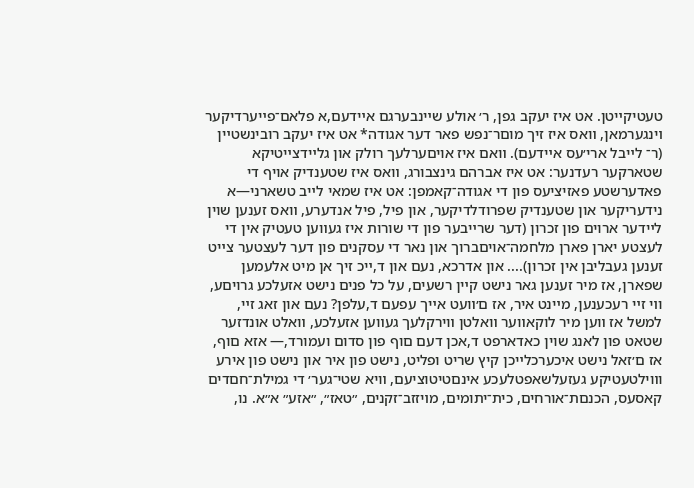טעטיקײטן. אט איז יעקב גפן, ר׳ אולע שײנבערגם אײדעם,א פלאם־פײערדיקער ױנגערמאן, װאס איז זיך מוםר־נפש פאר דער אגודה* אט איז יעקב רובינשטײן (ר־ לײבל ארי׳עס אײדעם). װאם איז אויםערלעך רולק און גלײדצײטיקא שטארקער רעדנער: אט איז אברהם גינצבורג, װאס איז שטענדיק אויף די פאדערשטע פאזיציעס פון די אגודה־קאמפן: אט איז שמאי לײב טשארני—א נידעריקער און שטענדיק שפרודלדיקער, און פיל, פיל אנדערע, װאס זענען שוין לײדער ארוים פון זכרון (דער שרײבער פון די שורות איז געװען טעטיק אין די לעצטע יארן פארן מלחמה־אויםברוך און נאר די עסקנים פון דער לעצטער צײט זענען געבליבן אין זכרון).... און אדרכא, נעם און ד,ײכ זיך אן מיט אלעמען שפארן, אז מיר זענען גאר נישט קײן רשעים, על כל פנים נישט אזעלכע גרויםע, וױ זײ רעכענען, מײנט איר, אז ם׳װעט אײך עפעם ד,עלפן? נעם און זאג זײ, למשל אז װען מיר לוקאװער װאלטן װירקלעך געװען אזעלכע, װאלט אונדזער שטאט פון לאנג שוין כאדארפט ד,אכן דעם םוף פון סדום ועמורד,— אזא םוף, אז ם׳זאל נישט איכערכלײכן קיץ שריט ופליט, נישט פון איר און נישט פון אירע וװילטעטיקע געזעלשאפטלעכע אינםטיטוציעם, װיא שטי־גער׳ די גמילת־חםדים קאסעס, הכנםת־אורחים, כית־יתומים, מױזזב־זקנים, ״טאז״, ״אזע״ א״א. נו,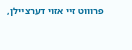פרװוט זײ אזוי דערצײלן,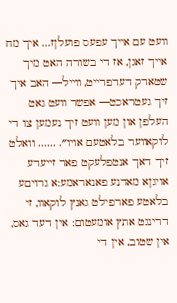װעט עם אײך עפעס פועלןז... איך מח אײך זאגן, אז די בשורה האט מיך שטארק דערפרײט, װײל— האב איך זיך געטראכט— אפשר װעט גאט העלפן און מען װעט זיך נעמען צו די לוקאװער בלאטעם אויו״. ...... וואלט זיך דאך אנטפלעקט פאר זײערע אויגןא מאדנע פאנאראמע:א גרויםע בלאטע פארפילט גאנץ לוקאװ, זי דרינגט אתץ אומעטום: אין דעד גאס, אין שטוב, אין די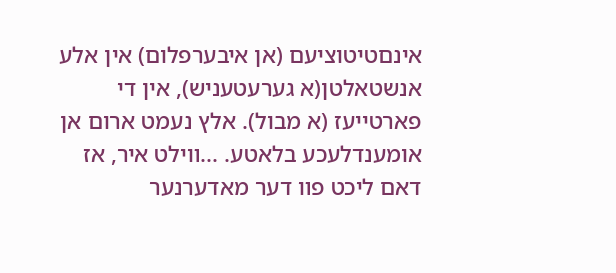אינםטיטוציעם (אן איבערפלום) אין אלע אנשטאלטן(א גערעטעניש), אין די פארטייעז (א מבול). אלץ נעמט ארום אן אומענדלעכע בלאטע. ...װילט איר, אז דאם ליכט פװ דער מאדערנער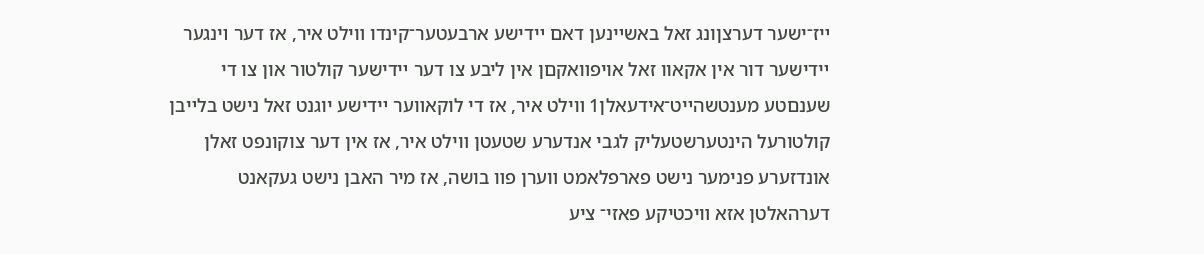ײז־ישער דערצןונג זאל באשײנען דאם ײדישע ארבעטער־קינדו װילט איר, אז דער ױנגער ײדישער דור אין אקאוו זאל אויפװאקםן אין ליבע צו דער ײדישער קולטור און צו די שענםטע מענטשהײט־אידעאלן1 װילט איר, אז די לוקאװער ײדישע יוגנט זאל נישט בלײבן קולטורעל הינטערשטעליק לגבי אנדערע שטעטן װילט איר, אז אין דער צוקונפט זאלן אונדזערע פנימער נישט פארפלאמט װערן פװ בושה, אז מיר האבן נישט געקאנט דערהאלטן אזא װיכטיקע פאזי־ ציע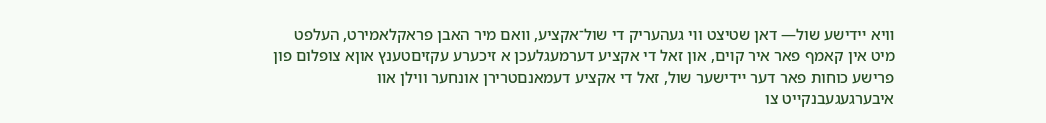װיא ײדישע שול— דאן שטיצט וױ געהעריק די שול־אקציע, װאם מיר האבן פראקלאמירט, העלפט מיט אין קאמף פאר איר קױם, און זאל די אקציע דערמעגלעכן א זיכערע עקזיםטענץ אוןא צופלום פון פרישע כוחות פאר דער ײדישער שול, זאל די אקציע דעמאנםטרירן אונחער וױלן אװ איבערגעגעבנקײט צו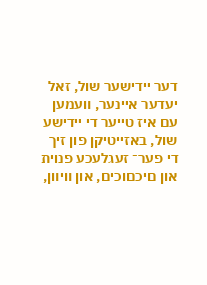דער ײדישער שול, זאל יעדער אײנער, װעמען עם איז טײער די ײדישע שול, באזײטיקן פון זיך די פער־ זעגלעכע פנױת און םיכםוכים, און װיװן,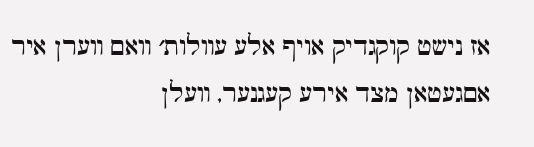אז נישט קוקגדיק אויף אלע עװלות׳ װאם װערן איר אםגעטאן מצד אירע קעגנער, װעלן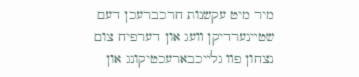מיר מיט עקשנות חרכברעכן דעם שטײנערדיקן װעג און דערפיח צום נצחון פװ גלײכבארעכטיקונג און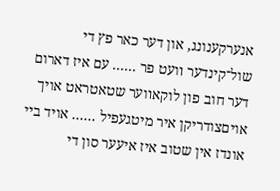אנערקענונג, און דער כאר פץ די שול־קינדער װעט פר ...... עם איז דארום דער חוב פון לוקאװער שטאטראט אויך אויםצודריקן איר מיטגעפיל ...... אויד בײ אונדז אין שטוב איז איעער סון די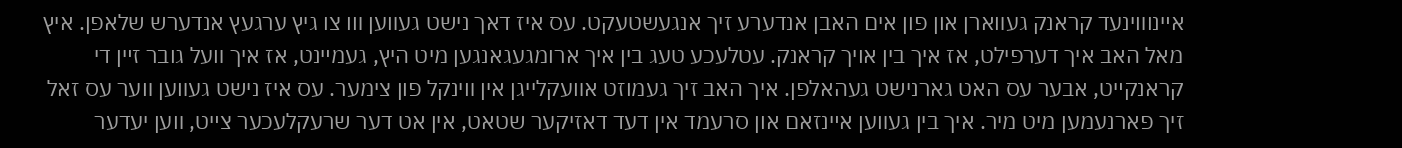אײנוװינעד קראנק געװארן און פון אים האבן אנדערע זיך אנגעשטעקט. עס איז דאך נישט געװען װו צו גיץ ערגעץ אנדערש שלאפן. איץ מאל האב איך דערפילט, אז איך בין אויך קראנק. עטלעכע טעג בין איך ארומגעגאנגען מיט היץ, געמײנט, אז איך װעל גובר זײן די קראנקײט, אבער עס האט גארנישט געהאלפן. איך האב זיך געמוזט אװעקלייגן אין װינקל פון צימער. עס איז נישט געװען װער עס זאל זיך פארנעמען מיט מיר. איך בין געװען אײנזאם און סרעמד אין דעד דאזיקער שטאט, אין אט דער שרעקלעכער צײט, װען יעדער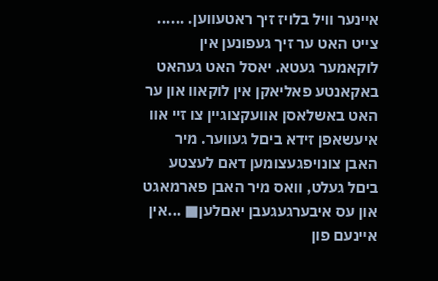אײנער װיל בלויז זיך ראטעװען. ...... צײט האט ער זיך געפונען אין לוקאמער געטא. יאסל האט געהאט באקאנטע פאליאקן אין לוקאװ און ער האט באשלאסן אװעקצוגײן צו זיי אװ איעשאפן זידא ביםל געװער. מיר האבן צונויפגעצומען דאם לעצטע ביםל געלט, װאס מיר האבן פארמאגט און עס איבערגעגעבן יאםלען■ ...אין אײנעם פון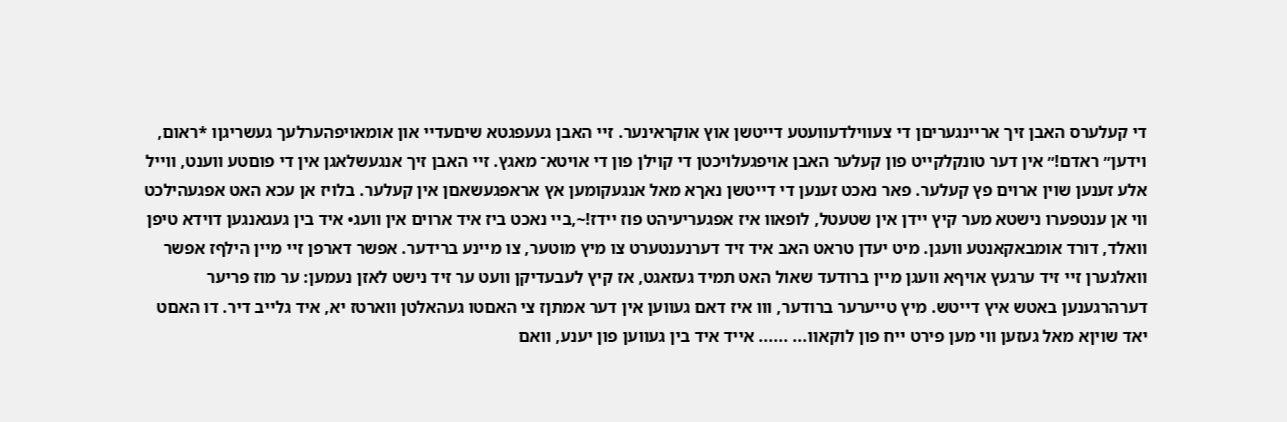די קעלערס האבן זיך ארײנגעריםן די צעװילדעװעטע דײטשן אוץ אוקראינער. זײ האבן געעפגטא שיםעדײ און אומאויפהערלעך געשריגןו *ראום, ױדען״ ראדם!״ אין דער טונקלקײט פון קעלער האבן אויפגעלויכטן די קוילן פון די אויטא־ מאגץ. זײ האבן זיך אנגעשלאגן אין די פוםטע װענט, װײל אלע זענען שוין ארוים פץ קעלער. פאר נאכט זענען די דײטשן נאךא מאל אנגעקומען אץ אראפגעשאםן אין קעלער. בלויז אן עכא האט אפגעהילכט װי אן ענטפערו נישטא מער קיץ ײדן אין שטעטל, לופאװ איז אפגעריעיהט פוז יידז!~,בײ נאכט ביז איד ארוים אין װעג• איד בין געגאנגען דוידא טיפן װאלד, דורד אומבאקאנטע װעגן. מיט יעדן טראט האב איד זיד דערנענטערט צו מיץ מוטער, צו מײנע ברידער. אפשר דארפן זײ מײן הילףז אפשר װאלגערן זײ זיד ערגעץ אויףא װעגן מײן ברודעד שאול האט תמיד געזאגט, אז קיץ לעבעדיקן װעט ער זיד נישט לאזן נעמען: ער מוז פריער דערהרגענען באטש איץ דײטש. מיץ טײערער ברודער, וװ איז דאם געװען אין דער אמתןז צי האםטו געהאלטן װארטז יא, איד גלײב דיר. דו האםט יאד שויןא מאל געזען װי מען פירט ײח פון לוקאװ... ...... אייד איד בין געװען פון יענע, װאם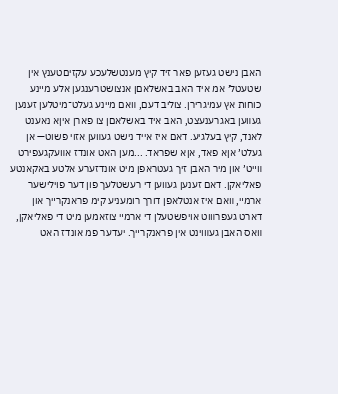האבן נישט געזען פאר זיד קיץ מענטשלעכע עקזיםטענץ אין שטעטל׳ אמ איד האב באשלאםן אנצושטרענגען אלע מײנע כוחות אץ עמיגרירן. צוליב דעם, װאם מײנע געלט־מיטלען זענען געװען באגרענעצט, האב איד באשלאםן צו פארן איןא נאענט לאנד, קיץ בעלגיע. דאם איז אייד נישט געװען אזוי פשוט— אן געלט׳ אןא פאד, אןא שפראד. ...מען האט אונדז אװעקגעפירט װײט׳ און מיר האבן זיך געטראפן מיט אונדזערע אלטע באקאנטע פאליאקן. דאם זענען געװען די רעשטלעך פון דער פוילישער ארמײ, װאם איז אנטלאפן דורך רומעניע קימ פראנקרײך און דארט געפרװוט אויפשטעלן די ארמײ צוזאמען מיט די פאליאקן, װאס האבן געװוינט אין פראנקרײך. יעדער פמ אונדז האט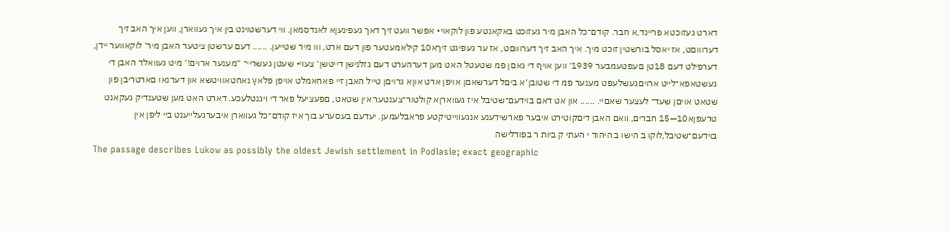דארט געזוכטא פרײנד,א חבר. קודם־כל האבן מיר געזוכט באקאנטע פון לוקאוי• אפשר װעט זיך דאך געפינעןא לאנדסמאן. װי דערשטוינט בין איך געװארן, װען איך האב זיך דערוװםט, אז יאסל בורשטין זוכט מיך. איך האב זיך דערוװםט, אז ער געפיגט זיךא10 קילאמעטער פון דעם ארט, וװ מיר שטײען. ...... דעם ערשטן ציטער האבן מיר׳ לוקאװער יידן, דערפילט דעם 18טן םעפטעמבער 1939׳ װען אויף די גאםן פמ שטעטל האט מען דערהערט דעם גזלנישן דייטשן׳ צעױ• שעטן געשריי־ ״מענער ארוים!׳ מיט געװאלד האבן די געשטאפא־לײט ארויםגעשלעפט מענער פמ די שטובן׳א ביםל דערשאםן אויפן ארט אוןא גרויםן טײל האבן זײ פאחאמלט אויפן פלאץ נאחטאוױטשא און דערנאו םארטריבן פון שטאט אויםן שעד־ לעצער שאםײ. ...... און אט דאם בוידעם־שטיבל איז געװארןא קולטור־צענטער אין שטאט, םפעציעל פאר די ױגנטלעכע. דארט האט מען שטענדיק געקאנט טרעפןא10—15 חברים, װאם האבן דיםקוטירט איבער פארשידענע אנגעװײטיקטע פראבלעמען. יעדעם בעסערע בוך איז קודם־כל געװארן איבערגעלײענט בײ ליפן אין בוידעם־שטיבל,לוקו ב הישו ב היהוד י העתי ק ביות ר בפודלישה
The passage describes Lukow as possibly the oldest Jewish settlement in Podlasie; exact geographic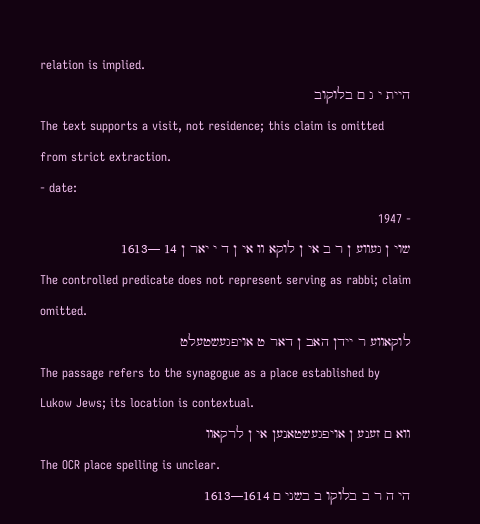relation is implied.
היית י ג ם בלוקוב
The text supports a visit, not residence; this claim is omitted from strict extraction.
- date:
- 1947
שוי ן געװע ן ר ב אי ן לוקא װ אי ן ד י יאר ן 14 —1613
The controlled predicate does not represent serving as rabbi; claim omitted.
לוקאװע ר יידן האב ן דאר ט אויפגעשטעלט
The passage refers to the synagogue as a place established by Lukow Jews; its location is contextual.
װא ם זענע ן אויפגעשטאנען אי ן לרקאװ
The OCR place spelling is unclear.
הי ה ר ב בלוקו ב בשני ם 1614—1613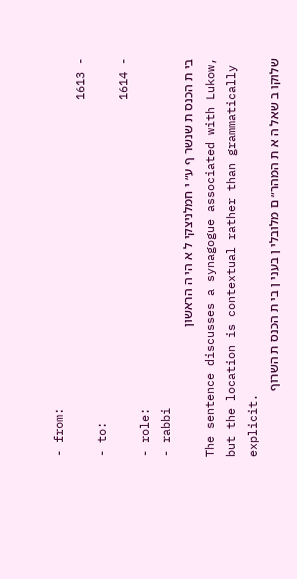- from:
- 1613
- to:
- 1614
- role:
- rabbi
בי ת הכנס ת שנשר ף ע״ י חמלניצקי ל א הי ה הראשון
The sentence discusses a synagogue associated with Lukow, but the location is contextual rather than grammatically explicit.
שלוקו ב שאל ה א ת המהר״ ם מלובלי ן בעני ן בי ת הכנס ת השרוף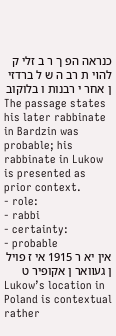כנראה הפ ך ר ב זלי ק להױ ת רב ה ש ל ברדזי ן אחר י רבנות ו בלוקוב
The passage states his later rabbinate in Bardzin was probable; his rabbinate in Lukow is presented as prior context.
- role:
- rabbi
- certainty:
- probable
אין יא ר 1915 אי ז פויל ן געװאר ן אקופיר ט
Lukow’s location in Poland is contextual rather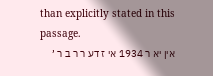than explicitly stated in this passage.
אין יא ר 1934 אי ז דע ר ר ב ר ׳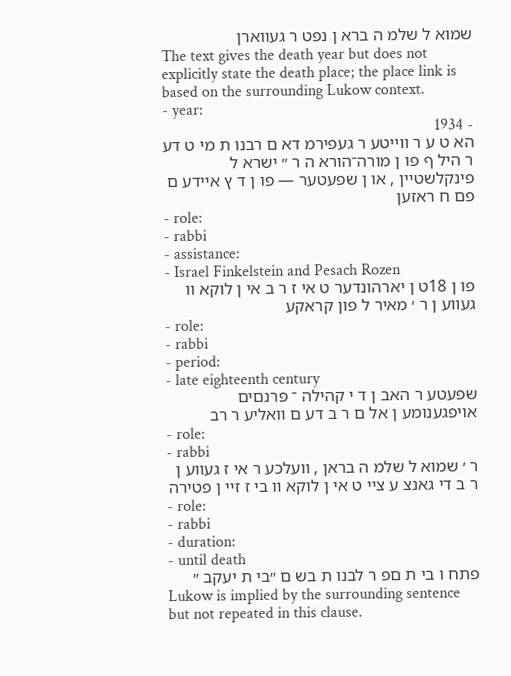שמוא ל שלמ ה ברא ן נפט ר געװארן
The text gives the death year but does not explicitly state the death place; the place link is based on the surrounding Lukow context.
- year:
- 1934
הא ט ע ר װײטע ר געפירמ דא ם רבנו ת מי ט דע ר היל ף פו ן מורה־הורא ה ר ״ ישרא ל פינקלשטײן , או ן שפעטער — פו ן ד ץ אײדע ם פם ח ראזען
- role:
- rabbi
- assistance:
- Israel Finkelstein and Pesach Rozen
פו ן 18ט ן יארהונדער ט אי ז ר ב אי ן לוקא װ געװע ן ר ׳ מאיר ל פון קראקע
- role:
- rabbi
- period:
- late eighteenth century
שפעטע ר האב ן ד י קהילה ־ פרנםים אויפגענומע ן אל ם ר ב דע ם װאליע ר רב
- role:
- rabbi
ר ׳ שמוא ל שלמ ה בראן , װעלכע ר אי ז געװע ן ר ב די גאנצ ע צײ ט אי ן לוקא װ בי ז זײ ן פטירה
- role:
- rabbi
- duration:
- until death
פתח ו בי ת םפ ר לבנו ת בש ם ״בי ת יעקב ״
Lukow is implied by the surrounding sentence but not repeated in this clause.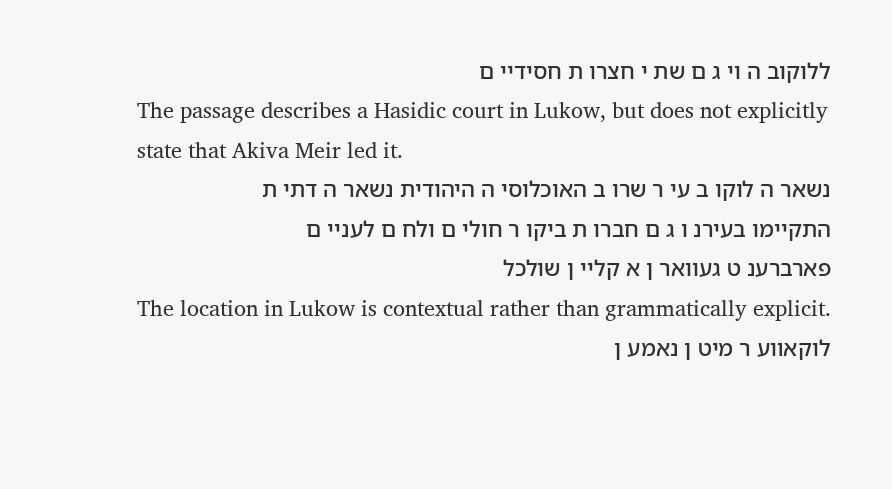ללוקוב ה ױ ג ם שת י חצרו ת חסידיי ם
The passage describes a Hasidic court in Lukow, but does not explicitly state that Akiva Meir led it.
נשאר ה לוקו ב עי ר שרו ב האוכלוסי ה היהודית נשאר ה דתי ת
התקײמו בעירנ ו ג ם חברו ת ביקו ר חולי ם ולח ם לענײ ם
פארברענ ט געוואר ן א קלײ ן שולכל
The location in Lukow is contextual rather than grammatically explicit.
לוקאװע ר מיט ן נאמע ן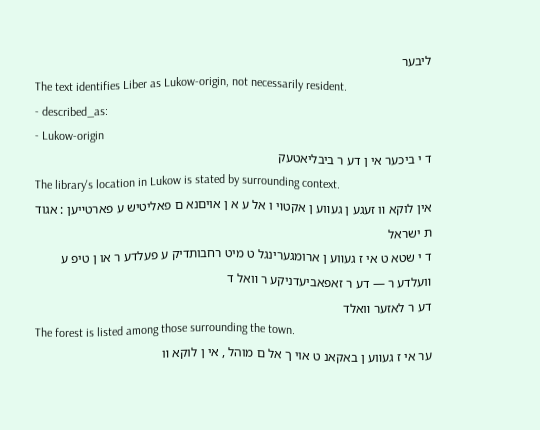ליבער
The text identifies Liber as Lukow-origin, not necessarily resident.
- described_as:
- Lukow-origin
ד י ביכער אי ן דע ר ביבליאטעק
The library's location in Lukow is stated by surrounding context.
אין לוקא װ זעגע ן געװע ן אקטױ ו אל ע א ן אויםנא ם פאליטיש ע פארטײען : אגוד ת ישראל
ד י שטא ט אי ז געװע ן ארומגערינגל ט מיט רחבותדיק ע פעלדע ר או ן טיפ ע װעלדע ר — דע ר זאפאביעדניקע ר װאל ד
דע ר לאזער װאלד
The forest is listed among those surrounding the town.
ער אי ז געװע ן באקאנ ט אוי ך אל ם מוהל , אי ן לוקא װ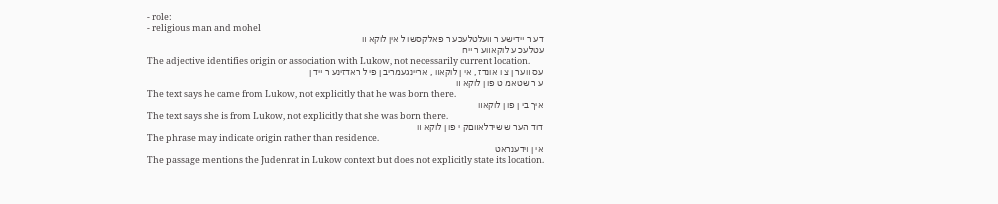- role:
- religious man and mohel
דע ר ײדישע ר װעלטלעכע ר פאלקסשו ל אין לוקא װ
עטלעכ ע לוקאװע ר ײח
The adjective identifies origin or association with Lukow, not necessarily current location.
עס װער ן צ ו אונדז , אי ן לוקאװ , ארײנגעמריב ן פי ל ראדזינע ר ײד ן
ע ר שטאמ ט פו ן לוקא װ
The text says he came from Lukow, not explicitly that he was born there.
איך בי ן פו ן לוקאװ
The text says she is from Lukow, not explicitly that she was born there.
דוד הער ש שידלאװםק י פו ן לוקא װ
The phrase may indicate origin rather than residence.
אי ן ױדענראט
The passage mentions the Judenrat in Lukow context but does not explicitly state its location.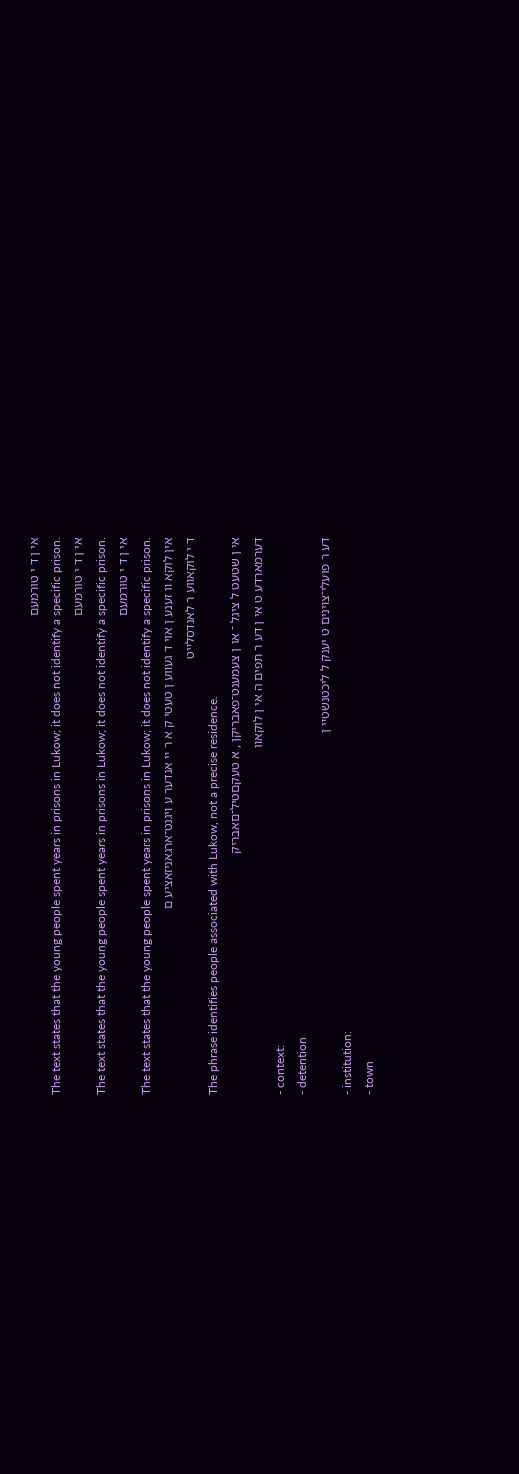אי ן ד י טורמעם
The text states that the young people spent years in prisons in Lukow; it does not identify a specific prison.
אי ן ד י טורמעם
The text states that the young people spent years in prisons in Lukow; it does not identify a specific prison.
אי ן ד י טורמעם
The text states that the young people spent years in prisons in Lukow; it does not identify a specific prison.
אין לוקא װ זענע ן אוי ד געװע ן טעטי ק א ר ײ אנדער ע ױגנט־ארגאניזאציע ם
ד י לוקאװע ר לאנדסלײט
The phrase identifies people associated with Lukow, not a precise residence.
אי ן שטעט ל ציגל ־ או ן צעמענט־פאבריקן , א טעקםטיל־םאבריק
דערמארדע ט אי ן דע ר תפים ה אי ן לוקאװ
- context:
- detention
דע ר פועלי־צױנים ט יענק ל ליכטנשטײ ן
- institution:
- town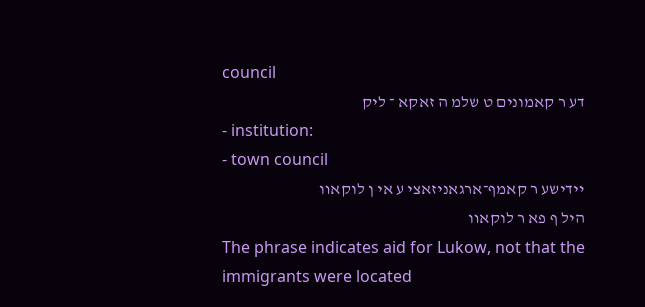council
דע ר קאמונים ט שלמ ה זאקא ־ ליק
- institution:
- town council
ײדישע ר קאמף־ארגאניזאצי ע אי ן לוקאװ
היל ף פא ר לוקאװ
The phrase indicates aid for Lukow, not that the immigrants were located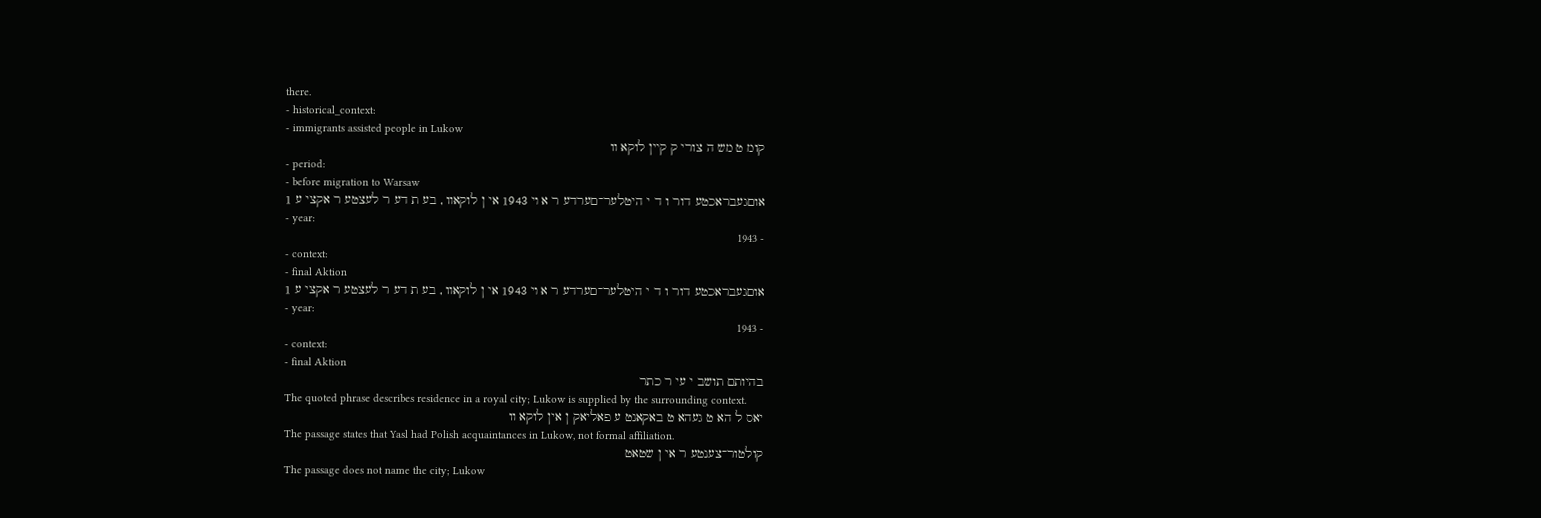there.
- historical_context:
- immigrants assisted people in Lukow
קומ ט מש ה צורי ק קײן לוקא װ
- period:
- before migration to Warsaw
אוםגעבראכטע דור ו ד י היטלער־םערדע ר א ױ 1943 אי ן לוקאװ , בע ת דע ר לעצטע ר אקצי ע 1
- year:
- 1943
- context:
- final Aktion
אוםגעבראכטע דור ו ד י היטלער־םערדע ר א ױ 1943 אי ן לוקאװ , בע ת דע ר לעצטע ר אקצי ע 1
- year:
- 1943
- context:
- final Aktion
בהיותם תושב י עי ר כתר
The quoted phrase describes residence in a royal city; Lukow is supplied by the surrounding context.
יאס ל הא ט געהא ט באקאנט ע פאליאק ן אין לוקא װ
The passage states that Yasl had Polish acquaintances in Lukow, not formal affiliation.
קולטור־צענטע ר אי ן שטאט
The passage does not name the city; Lukow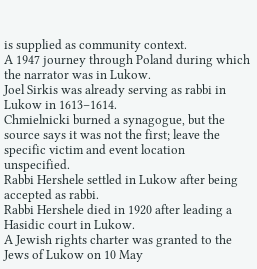is supplied as community context.
A 1947 journey through Poland during which the narrator was in Lukow.
Joel Sirkis was already serving as rabbi in Lukow in 1613–1614.
Chmielnicki burned a synagogue, but the source says it was not the first; leave the specific victim and event location unspecified.
Rabbi Hershele settled in Lukow after being accepted as rabbi.
Rabbi Hershele died in 1920 after leading a Hasidic court in Lukow.
A Jewish rights charter was granted to the Jews of Lukow on 10 May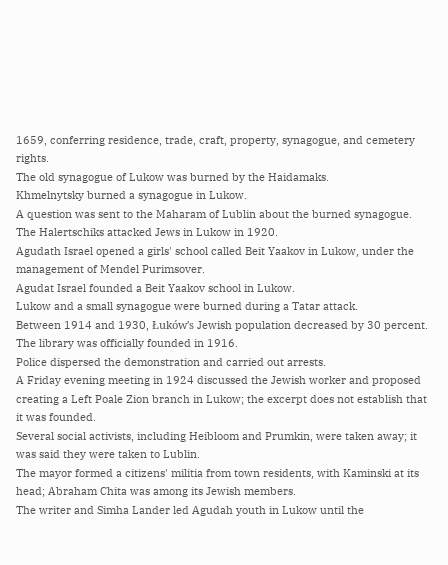1659, conferring residence, trade, craft, property, synagogue, and cemetery rights.
The old synagogue of Lukow was burned by the Haidamaks.
Khmelnytsky burned a synagogue in Lukow.
A question was sent to the Maharam of Lublin about the burned synagogue.
The Halertschiks attacked Jews in Lukow in 1920.
Agudath Israel opened a girls' school called Beit Yaakov in Lukow, under the management of Mendel Purimsover.
Agudat Israel founded a Beit Yaakov school in Lukow.
Lukow and a small synagogue were burned during a Tatar attack.
Between 1914 and 1930, Łuków's Jewish population decreased by 30 percent.
The library was officially founded in 1916.
Police dispersed the demonstration and carried out arrests.
A Friday evening meeting in 1924 discussed the Jewish worker and proposed creating a Left Poale Zion branch in Lukow; the excerpt does not establish that it was founded.
Several social activists, including Heibloom and Prumkin, were taken away; it was said they were taken to Lublin.
The mayor formed a citizens' militia from town residents, with Kaminski at its head; Abraham Chita was among its Jewish members.
The writer and Simha Lander led Agudah youth in Lukow until the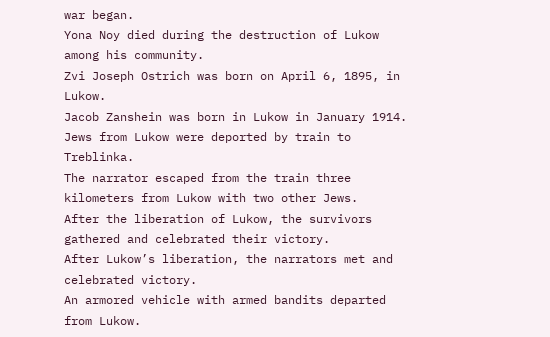war began.
Yona Noy died during the destruction of Lukow among his community.
Zvi Joseph Ostrich was born on April 6, 1895, in Lukow.
Jacob Zanshein was born in Lukow in January 1914.
Jews from Lukow were deported by train to Treblinka.
The narrator escaped from the train three kilometers from Lukow with two other Jews.
After the liberation of Lukow, the survivors gathered and celebrated their victory.
After Lukow’s liberation, the narrators met and celebrated victory.
An armored vehicle with armed bandits departed from Lukow.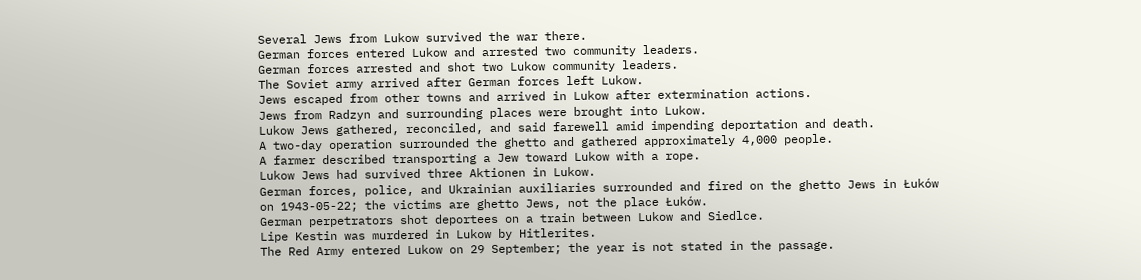Several Jews from Lukow survived the war there.
German forces entered Lukow and arrested two community leaders.
German forces arrested and shot two Lukow community leaders.
The Soviet army arrived after German forces left Lukow.
Jews escaped from other towns and arrived in Lukow after extermination actions.
Jews from Radzyn and surrounding places were brought into Lukow.
Lukow Jews gathered, reconciled, and said farewell amid impending deportation and death.
A two-day operation surrounded the ghetto and gathered approximately 4,000 people.
A farmer described transporting a Jew toward Lukow with a rope.
Lukow Jews had survived three Aktionen in Lukow.
German forces, police, and Ukrainian auxiliaries surrounded and fired on the ghetto Jews in Łuków on 1943-05-22; the victims are ghetto Jews, not the place Łuków.
German perpetrators shot deportees on a train between Lukow and Siedlce.
Lipe Kestin was murdered in Lukow by Hitlerites.
The Red Army entered Lukow on 29 September; the year is not stated in the passage.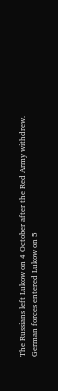The Russians left Lukow on 4 October after the Red Army withdrew.
German forces entered Lukow on 5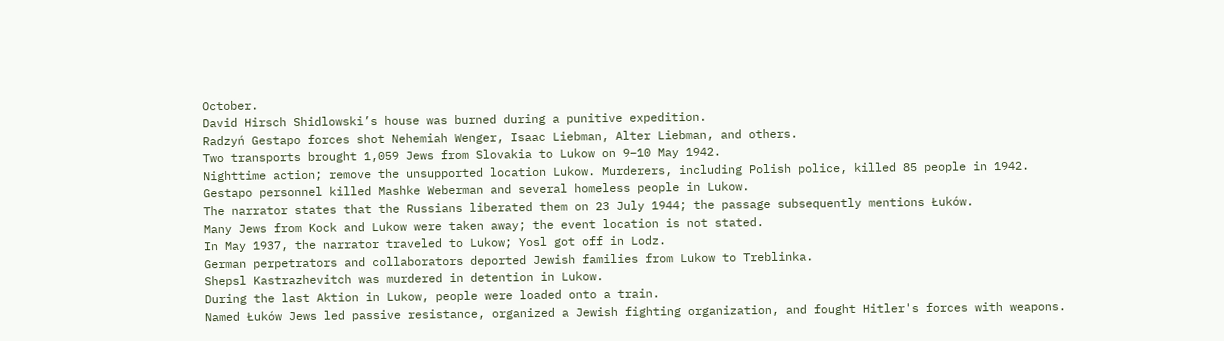October.
David Hirsch Shidlowski’s house was burned during a punitive expedition.
Radzyń Gestapo forces shot Nehemiah Wenger, Isaac Liebman, Alter Liebman, and others.
Two transports brought 1,059 Jews from Slovakia to Lukow on 9–10 May 1942.
Nighttime action; remove the unsupported location Lukow. Murderers, including Polish police, killed 85 people in 1942.
Gestapo personnel killed Mashke Weberman and several homeless people in Lukow.
The narrator states that the Russians liberated them on 23 July 1944; the passage subsequently mentions Łuków.
Many Jews from Kock and Lukow were taken away; the event location is not stated.
In May 1937, the narrator traveled to Lukow; Yosl got off in Lodz.
German perpetrators and collaborators deported Jewish families from Lukow to Treblinka.
Shepsl Kastrazhevitch was murdered in detention in Lukow.
During the last Aktion in Lukow, people were loaded onto a train.
Named Łuków Jews led passive resistance, organized a Jewish fighting organization, and fought Hitler's forces with weapons.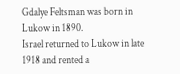Gdalye Feltsman was born in Lukow in 1890.
Israel returned to Lukow in late 1918 and rented a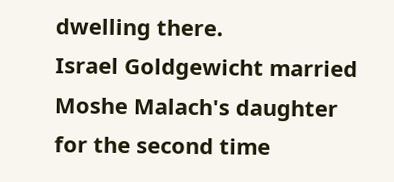dwelling there.
Israel Goldgewicht married Moshe Malach's daughter for the second time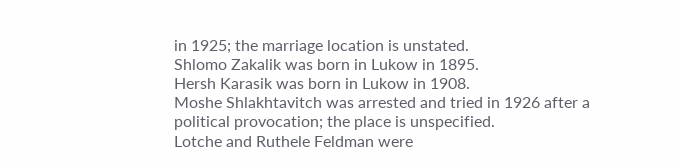in 1925; the marriage location is unstated.
Shlomo Zakalik was born in Lukow in 1895.
Hersh Karasik was born in Lukow in 1908.
Moshe Shlakhtavitch was arrested and tried in 1926 after a political provocation; the place is unspecified.
Lotche and Ruthele Feldman were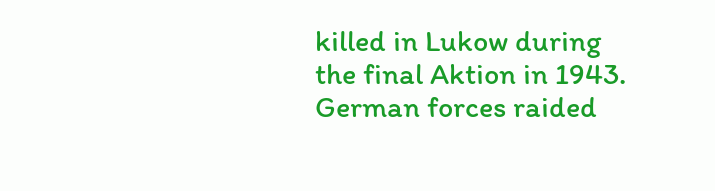killed in Lukow during the final Aktion in 1943.
German forces raided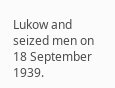Lukow and seized men on 18 September 1939.